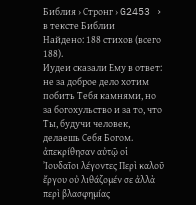Библия › Стронг › G2453 › в тексте Библии
Найдено: 188 стихов (всего 188).
Иудеи сказали Ему в ответ: не за доброе дело хотим побить Тебя камнями, но за богохульство и за то, что Ты, будучи человек, делаешь Себя Богом.
ἀπεκρίθησαν αὐτῷ οἱ Ἰουδαῖοι λέγοντες Περὶ καλοῦ ἔργου οὐ λιθάζομέν σε ἀλλὰ περὶ βλασφημίας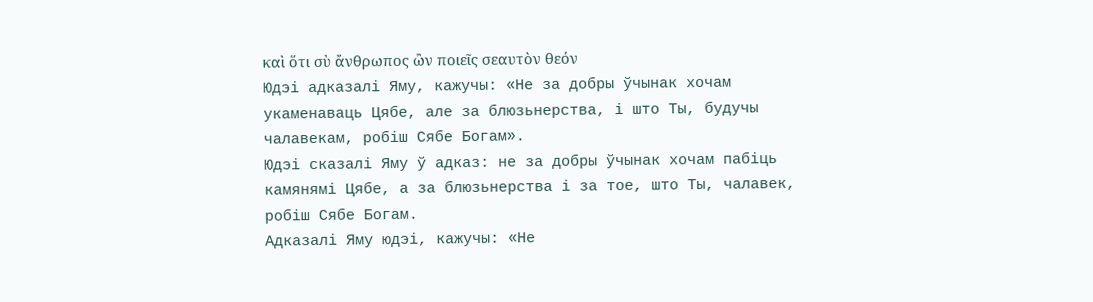καὶ ὅτι σὺ ἄνθρωπος ὢν ποιεῖς σεαυτὸν θεόν
Юдэі адказалі Яму, кажучы: «Не за добры ўчынак хочам укаменаваць Цябе, але за блюзьнерства, і што Ты, будучы чалавекам, робіш Сябе Богам».
Юдэі сказалі Яму ў адказ: не за добры ўчынак хочам пабіць камянямі Цябе, а за блюзьнерства і за тое, што Ты, чалавек, робіш Сябе Богам.
Адказалі Яму юдэі, кажучы: «Не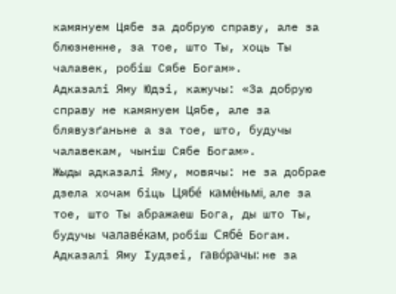камянуем Цябе за добрую справу, але за блюзненне, за тое, што Ты, хоць Ты чалавек, робіш Сябе Богам».
Адказалі Яму Юдэі, кажучы: «За добрую справу не камянуем Цябе, але за блявузґаньне а за тое, што, будучы чалавекам, чыніш Сябе Богам».
Жыды адказалі Яму, мовячы: не за добрае дзела хочам біць Цябе́ каме́ньмі, але за тое, што Ты абражаеш Бога, ды што Ты, будучы чалаве́кам, робіш Сябе́ Богам.
Адказалі Яму Іудзеі, гаво́рачы: не за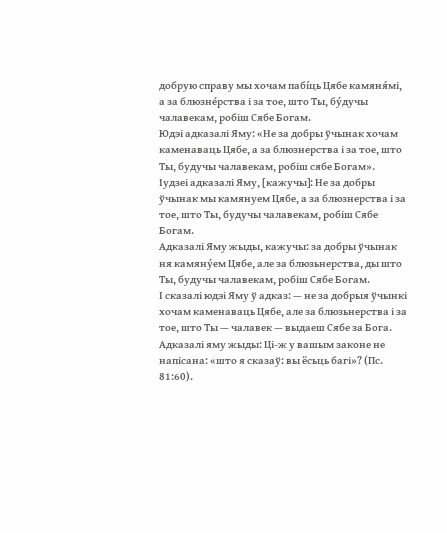добрую справу мы хочам пабíць Цябе камяня́мі, а за блюзне́рства і за тое, што Ты, бу́дучы чалавекам, робіш Сябе Богам.
Юдэі адказалі Яму: «Не за добры ўчынак хочам каменаваць Цябе, а за блюзнерства і за тое, што Ты, будучы чалавекам, робіш сябе Богам».
Іудзеі адказалі Яму, [кажучы]: Не за добры ўчынак мы камянуем Цябе, а за блюзнерства і за тое, што Ты, будучы чалавекам, робіш Сябе Богам.
Адказалі Яму жыды, кажучы: за добры ўчынак ня камяну́ем Цябе, але за блюзьнерства, ды што Ты, будучы чалавекам, робіш Сябе Богам.
І сказалі юдэі Яму ў адказ: — не за добрыя ўчынкі хочам каменаваць Цябе, але за блюзьнерства і за тое, што Ты — чалавек — выдаеш Сябе за Бога.
Адказалі яму жыды: Ці-ж у вашым законе не напісана: «што я сказаў: вы ёсьць багі»? (Пс. 81:60).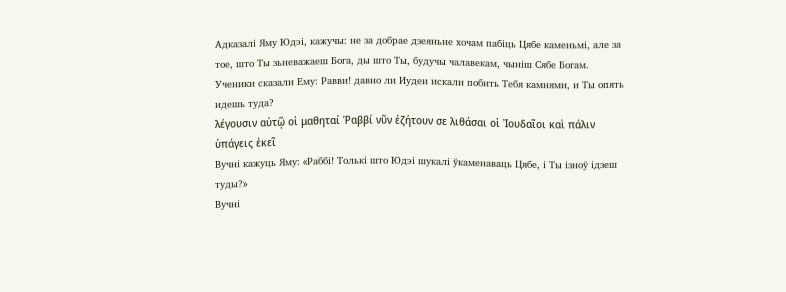Адказалі Яму Юдэі, кажучы: не за добрае дзеяньне хочам пабіць Цябе каменьмі, але за тое, што Ты зьневажаеш Бога, ды што Ты, будучы чалавекам, чыніш Сябе Богам.
Ученики сказали Ему: Равви! давно ли Иудеи искали побить Тебя камнями, и Ты опять идешь туда?
λέγουσιν αὐτῷ οἱ μαθηταί Ῥαββί νῦν ἐζήτουν σε λιθάσαι οἱ Ἰουδαῖοι καὶ πάλιν ὑπάγεις ἐκεῖ
Вучні кажуць Яму: «Раббі! Толькі што Юдэі шукалі ўкаменаваць Цябе, і Ты ізноў ідзеш туды?»
Вучні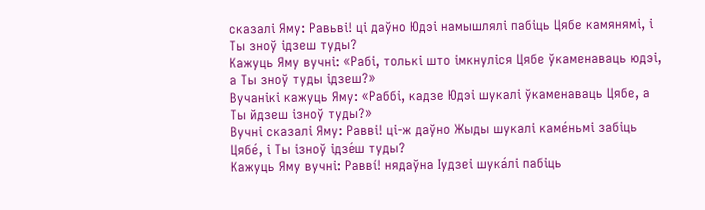сказалі Яму: Равьві! ці даўно Юдэі намышлялі пабіць Цябе камянямі, і Ты зноў ідзеш туды?
Кажуць Яму вучні: «Рабі, толькі што імкнуліся Цябе ўкаменаваць юдэі, а Ты зноў туды ідзеш?»
Вучанікі кажуць Яму: «Раббі, кадзе Юдэі шукалі ўкаменаваць Цябе, а Ты йдзеш ізноў туды?»
Вучні сказалі Яму: Равві! ці-ж даўно Жыды шукалі каме́ньмі забіць Цябе́, і Ты ізноў ідзе́ш туды?
Кажуць Яму вучні: Раввí! нядаўна Іудзеі шука́лі пабіць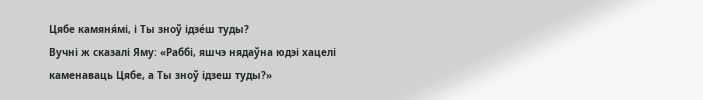Цябе камяня́мі, і Ты зноў ідзе́ш туды?
Вучні ж сказалі Яму: «Раббі, яшчэ нядаўна юдэі хацелі каменаваць Цябе, а Ты зноў ідзеш туды?»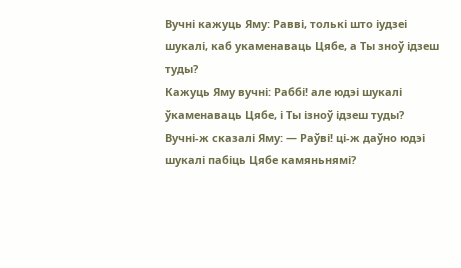Вучні кажуць Яму: Равві, толькі што іудзеі шукалі, каб укаменаваць Цябе, а Ты зноў ідзеш туды?
Кажуць Яму вучні: Раббі! але юдэі шукалі ўкаменаваць Цябе, і Ты ізноў ідзеш туды?
Вучні-ж сказалі Яму: — Раўві! ці-ж даўно юдэі шукалі пабіць Цябе камяньнямі?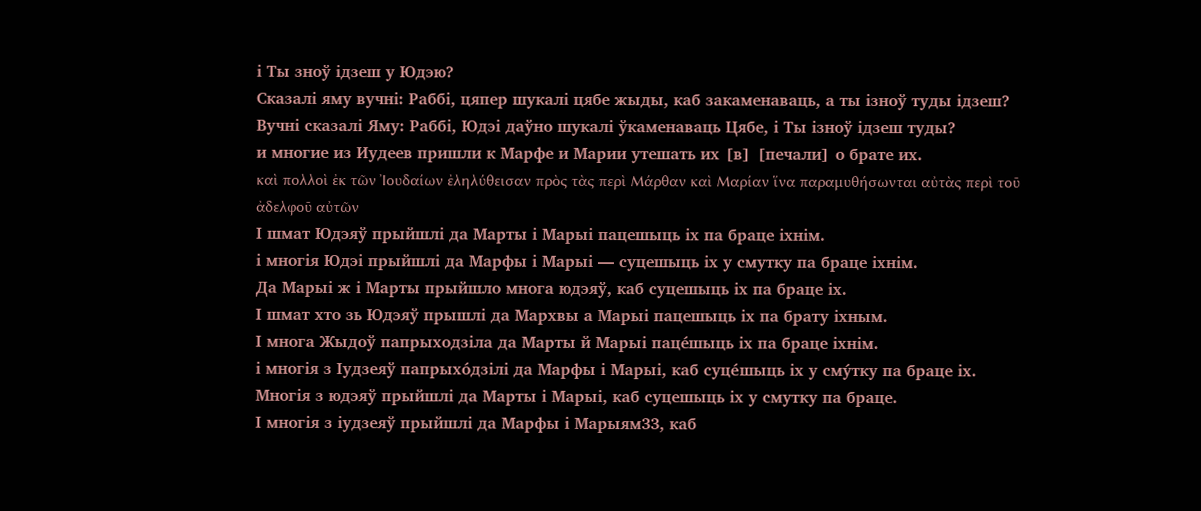і Ты зноў ідзеш у Юдэю?
Сказалі яму вучні: Раббі, цяпер шукалі цябе жыды, каб закаменаваць, а ты ізноў туды ідзеш?
Вучні сказалі Яму: Раббі, Юдэі даўно шукалі ўкаменаваць Цябе, і Ты ізноў ідзеш туды?
и многие из Иудеев пришли к Марфе и Марии утешать их [в] [печали] о брате их.
καὶ πολλοὶ ἐκ τῶν Ἰουδαίων ἐληλύθεισαν πρὸς τὰς περὶ Μάρθαν καὶ Μαρίαν ἵνα παραμυθήσωνται αὐτὰς περὶ τοῦ ἀδελφοῦ αὐτῶν
І шмат Юдэяў прыйшлі да Марты і Марыі пацешыць іх па браце іхнім.
і многія Юдэі прыйшлі да Марфы і Марыі — суцешыць іх у смутку па браце іхнім.
Да Марыі ж і Марты прыйшло многа юдэяў, каб суцешыць іх па браце іх.
І шмат хто зь Юдэяў прышлі да Мархвы а Марыі пацешыць іх па брату іхным.
І многа Жыдоў папрыходзіла да Марты й Марыі паце́шыць іх па браце іхнім.
і многія з Іудзеяў папрыхо́дзілі да Марфы і Марыі, каб суце́шыць іх у сму́тку па браце іх.
Многія з юдэяў прыйшлі да Марты і Марыі, каб суцешыць іх у смутку па браце.
І многія з іудзеяў прыйшлі да Марфы і Марыям33, каб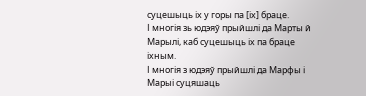суцешыць іх у горы па [іх] браце.
І многія зь юдэяў прыйшлі да Марты й Марылі, каб суцешыць іх па браце іхным.
І многія з юдэяў прыйшлі да Марфы і Марыі суцяшаць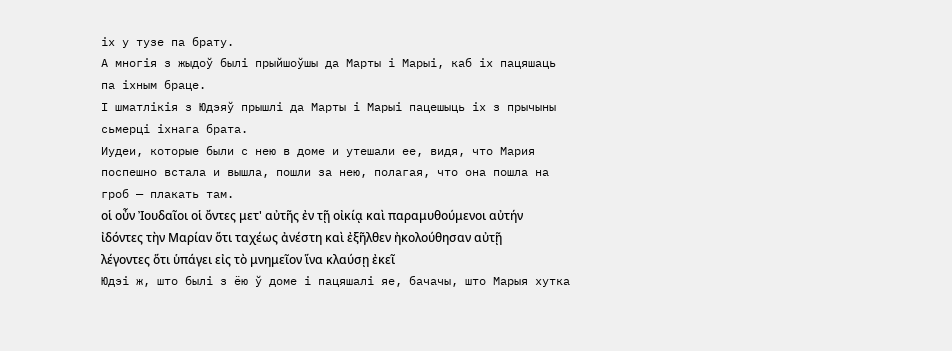іх у тузе па брату.
А многія з жыдоў былі прыйшоўшы да Марты і Марыі, каб іх пацяшаць па іхным браце.
І шматлікія з Юдэяў прышлі да Марты і Марыі пацешыць іх з прычыны сьмерці іхнага брата.
Иудеи, которые были с нею в доме и утешали ее, видя, что Мария поспешно встала и вышла, пошли за нею, полагая, что она пошла на гроб — плакать там.
οἱ οὖν Ἰουδαῖοι οἱ ὄντες μετ' αὐτῆς ἐν τῇ οἰκίᾳ καὶ παραμυθούμενοι αὐτήν ἰδόντες τὴν Μαρίαν ὅτι ταχέως ἀνέστη καὶ ἐξῆλθεν ἠκολούθησαν αὐτῇ λέγοντες ὅτι ὑπάγει εἰς τὸ μνημεῖον ἵνα κλαύσῃ ἐκεῖ
Юдэі ж, што былі з ёю ў доме і пацяшалі яе, бачачы, што Марыя хутка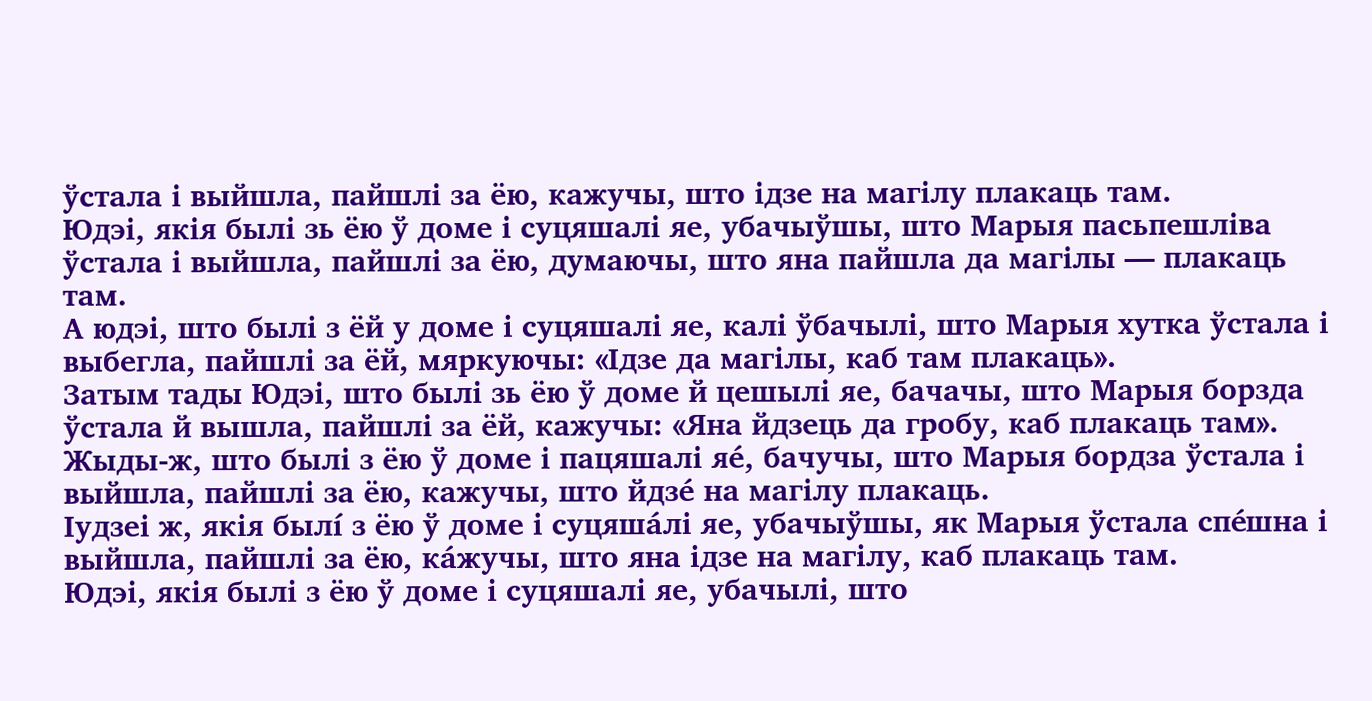ўстала і выйшла, пайшлі за ёю, кажучы, што ідзе на магілу плакаць там.
Юдэі, якія былі зь ёю ў доме і суцяшалі яе, убачыўшы, што Марыя пасьпешліва ўстала і выйшла, пайшлі за ёю, думаючы, што яна пайшла да магілы — плакаць там.
А юдэі, што былі з ёй у доме і суцяшалі яе, калі ўбачылі, што Марыя хутка ўстала і выбегла, пайшлі за ёй, мяркуючы: «Ідзе да магілы, каб там плакаць».
Затым тады Юдэі, што былі зь ёю ў доме й цешылі яе, бачачы, што Марыя борзда ўстала й вышла, пайшлі за ёй, кажучы: «Яна йдзець да гробу, каб плакаць там».
Жыды-ж, што былі з ёю ў доме і пацяшалі яе́, бачучы, што Марыя бордза ўстала і выйшла, пайшлі за ёю, кажучы, што йдзе́ на магілу плакаць.
Іудзеі ж, якія былí з ёю ў доме і суцяша́лі яе, убачыўшы, як Марыя ўстала спе́шна і выйшла, пайшлі за ёю, ка́жучы, што яна ідзе на магілу, каб плакаць там.
Юдэі, якія былі з ёю ў доме і суцяшалі яе, убачылі, што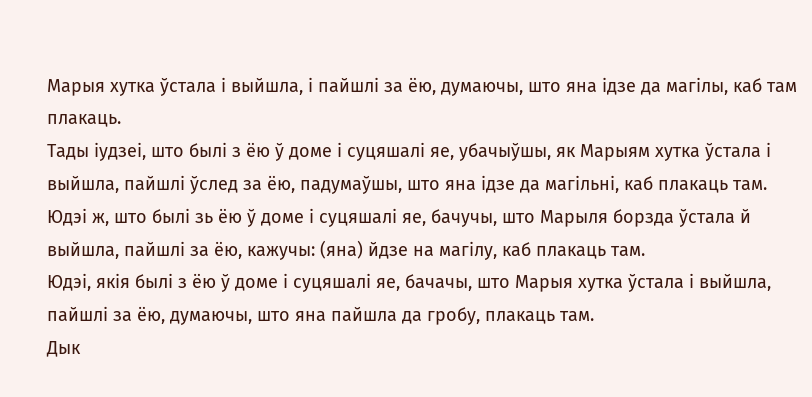Марыя хутка ўстала і выйшла, і пайшлі за ёю, думаючы, што яна ідзе да магілы, каб там плакаць.
Тады іудзеі, што былі з ёю ў доме і суцяшалі яе, убачыўшы, як Марыям хутка ўстала і выйшла, пайшлі ўслед за ёю, падумаўшы, што яна ідзе да магільні, каб плакаць там.
Юдэі ж, што былі зь ёю ў доме і суцяшалі яе, бачучы, што Марыля борзда ўстала й выйшла, пайшлі за ёю, кажучы: (яна) йдзе на магілу, каб плакаць там.
Юдэі, якія былі з ёю ў доме і суцяшалі яе, бачачы, што Марыя хутка ўстала і выйшла, пайшлі за ёю, думаючы, што яна пайшла да гробу, плакаць там.
Дык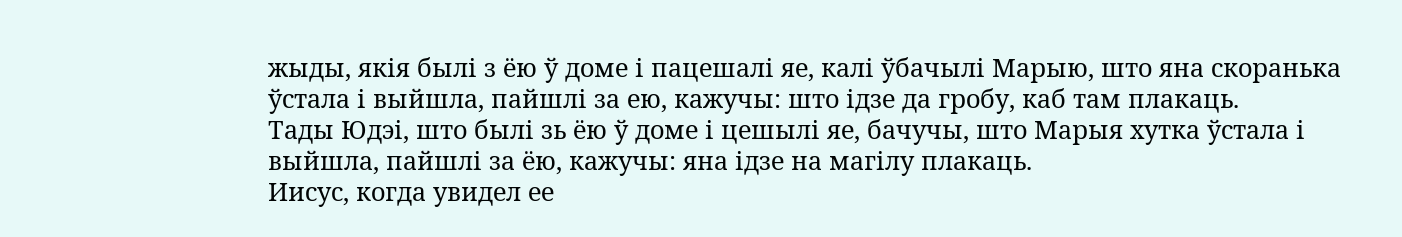жыды, якія былі з ёю ў доме і пацешалі яе, калі ўбачылі Марыю, што яна скоранька ўстала і выйшла, пайшлі за ею, кажучы: што ідзе да гробу, каб там плакаць.
Тады Юдэі, што былі зь ёю ў доме і цешылі яе, бачучы, што Марыя хутка ўстала і выйшла, пайшлі за ёю, кажучы: яна ідзе на магілу плакаць.
Иисус, когда увидел ее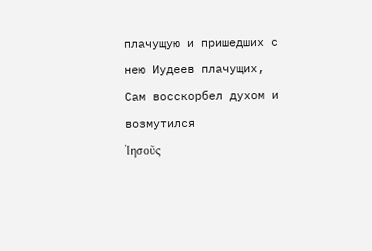плачущую и пришедших с нею Иудеев плачущих, Сам восскорбел духом и возмутился
Ἰησοῦς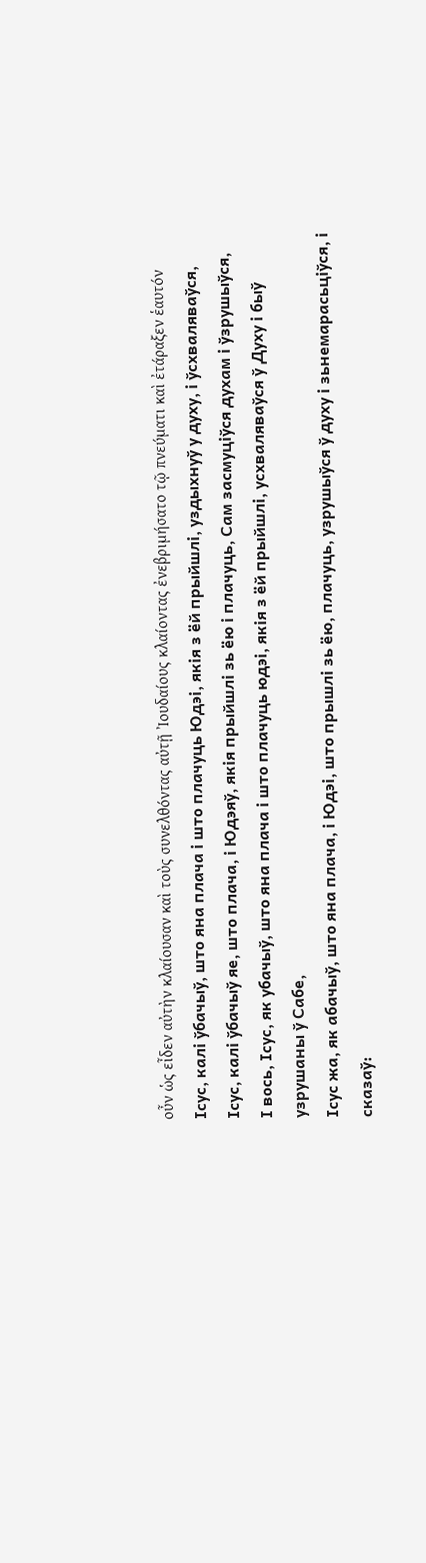οὖν ὡς εἶδεν αὐτὴν κλαίουσαν καὶ τοὺς συνελθόντας αὐτῇ Ἰουδαίους κλαίοντας ἐνεβριμήσατο τῷ πνεύματι καὶ ἐτάραξεν ἑαυτόν
Ісус, калі ўбачыў, што яна плача і што плачуць Юдэі, якія з ёй прыйшлі, уздыхнуў у духу, і ўсхваляваўся,
Ісус, калі ўбачыў яе, што плача, і Юдэяў, якія прыйшлі зь ёю і плачуць, Сам засмуціўся духам і ўзрушыўся,
І вось, Ісус, як убачыў, што яна плача і што плачуць юдэі, якія з ёй прыйшлі, усхваляваўся ў Духу і быў узрушаны ў Сабе,
Ісус жа, як абачыў, што яна плача, і Юдэі, што прышлі зь ёю, плачуць, узрушыўся ў духу і зьнемарасьціўся, і сказаў: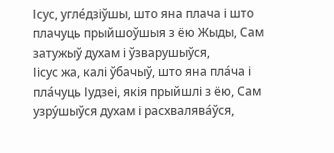Ісус, угле́дзіўшы, што яна плача і што плачуць прыйшоўшыя з ёю Жыды, Сам затужыў духам і ўзварушыўся,
Іісус жа, калі ўбачыў, што яна пла́ча і пла́чуць Іудзеі, якія прыйшлі з ёю, Сам узру́шыўся духам і расхвалява́ўся,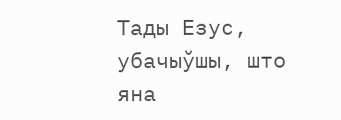Тады Езус, убачыўшы, што яна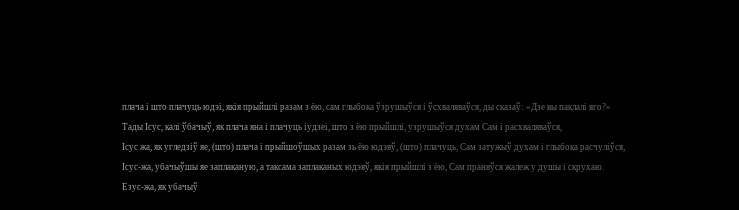плача і што плачуць юдэі, якія прыйшлі разам з ёю, сам глыбока ўзрушыўся і ўсхваляваўся, ды сказаў: «Дзе вы паклалі яго?»
Тады Ісус, калі ўбачыў, як плача яна і плачуць іудзеі, што з ёю прыйшлі, узрушыўся духам Сам і расхваляваўся,
Ісус жа, як угледзіў яе, (што) плача і прыйшоўшых разам зь ёю юдэяў, (што) плачуць, Сам затужыў духам і глыбока расчуліўся,
Ісус-жа, убачыўшы яе заплаканую, а таксама заплаканых юдэяў, якія прыйшлі з ёю, Сам праняўся жалеж у душы і скрухаю.
Езус-жа, як убачыў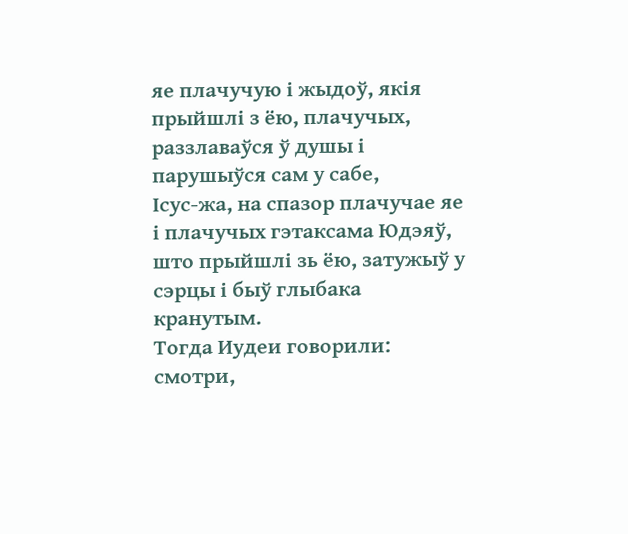яе плачучую і жыдоў, якія прыйшлі з ёю, плачучых, раззлаваўся ў душы і парушыўся сам у сабе,
Ісус-жа, на спазор плачучае яе і плачучых гэтаксама Юдэяў, што прыйшлі зь ёю, затужыў у сэрцы і быў глыбака кранутым.
Тогда Иудеи говорили: смотри,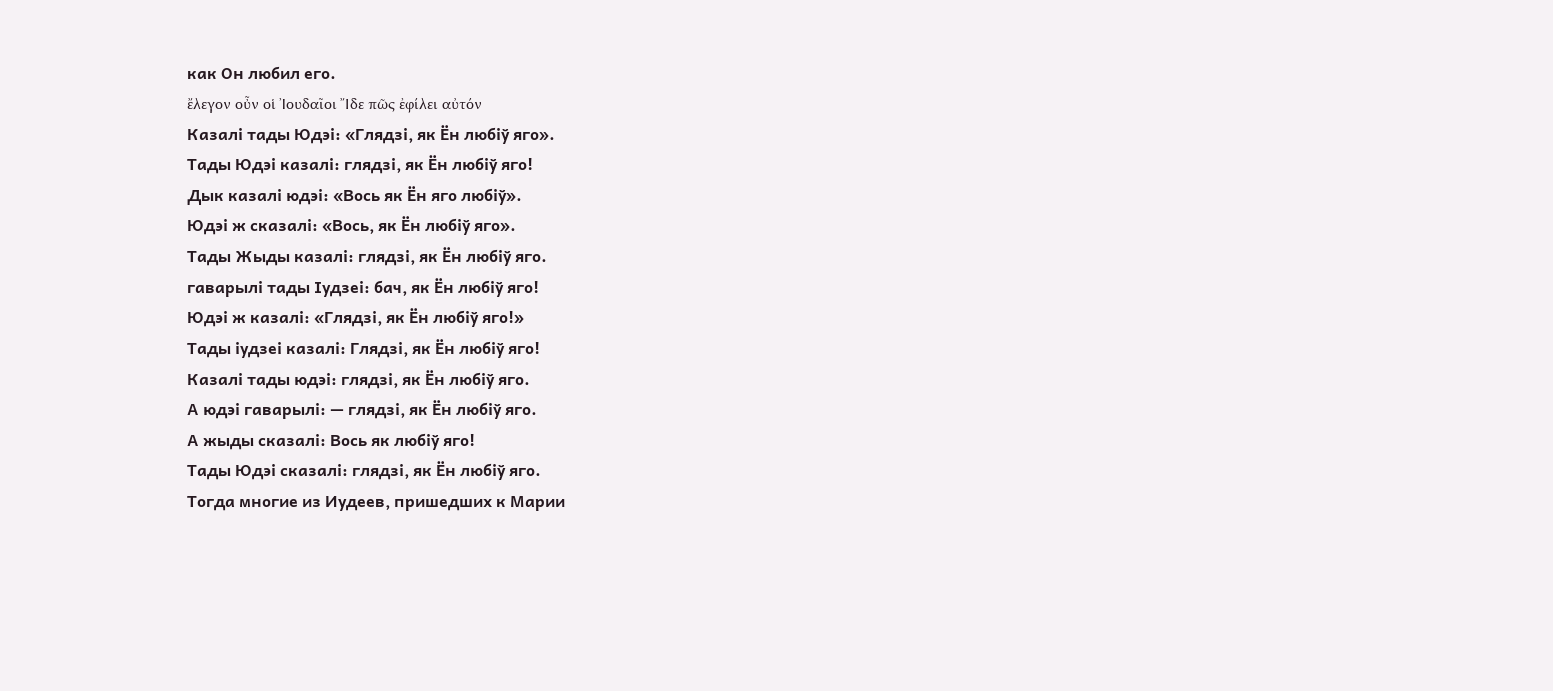как Он любил его.
ἔλεγον οὖν οἱ Ἰουδαῖοι Ἴδε πῶς ἐφίλει αὐτόν
Казалі тады Юдэі: «Глядзі, як Ён любіў яго».
Тады Юдэі казалі: глядзі, як Ён любіў яго!
Дык казалі юдэі: «Вось як Ён яго любіў».
Юдэі ж сказалі: «Вось, як Ён любіў яго».
Тады Жыды казалі: глядзі, як Ён любіў яго.
гаварылі тады Іудзеі: бач, як Ён любіў яго!
Юдэі ж казалі: «Глядзі, як Ён любіў яго!»
Тады іудзеі казалі: Глядзі, як Ён любіў яго!
Казалі тады юдэі: глядзі, як Ён любіў яго.
А юдэі гаварылі: — глядзі, як Ён любіў яго.
А жыды сказалі: Вось як любіў яго!
Тады Юдэі сказалі: глядзі, як Ён любіў яго.
Тогда многие из Иудеев, пришедших к Марии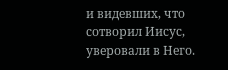и видевших, что сотворил Иисус, уверовали в Него.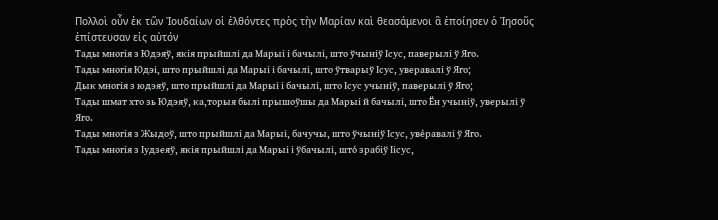Πολλοὶ οὖν ἐκ τῶν Ἰουδαίων οἱ ἐλθόντες πρὸς τὴν Μαρίαν καὶ θεασάμενοι ἃ ἐποίησεν ὁ Ἰησοῦς ἐπίστευσαν εἰς αὐτόν
Тады многія з Юдэяў, якія прыйшлі да Марыі і бачылі, што ўчыніў Ісус, паверылі ў Яго.
Тады многія Юдэі, што прыйшлі да Марыі і бачылі, што ўтварыў Ісус, уверавалі ў Яго;
Дык многія з юдэяў, што прыйшлі да Марыі і бачылі, што Ісус учыніў, паверылі ў Яго;
Тады шмат хто зь Юдэяў, ка,торыя былі прышоўшы да Марыі й бачылі, што Ён учыніў, уверылі ў Яго.
Тады многія з Жыдоў, што прыйшлі да Марыі, бачучы, што ўчыніў Ісус, уве́равалі ў Яго.
Тады многія з Іудзеяў, якія прыйшлі да Марыі і ўбачылі, што́ зрабіў Іісус,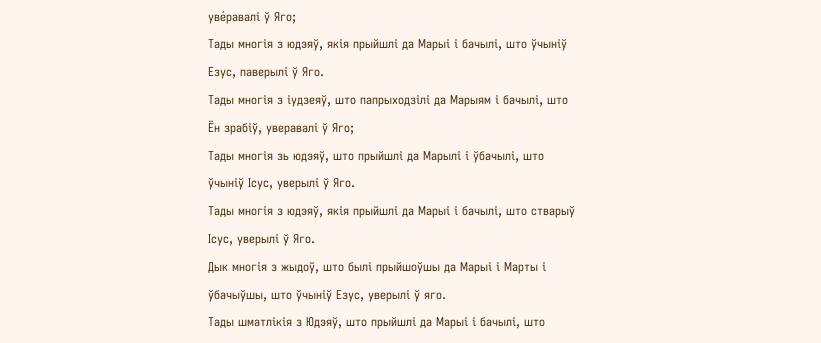уве́равалі ў Яго;
Тады многія з юдэяў, якія прыйшлі да Марыі і бачылі, што ўчыніў Езус, паверылі ў Яго.
Тады многія з іудзеяў, што папрыходзілі да Марыям і бачылі, што Ён зрабіў, уверавалі ў Яго;
Тады многія зь юдэяў, што прыйшлі да Марылі і ўбачылі, што ўчыніў Ісус, уверылі ў Яго.
Тады многія з юдэяў, якія прыйшлі да Марыі і бачылі, што стварыў Ісус, уверылі ў Яго.
Дык многія з жыдоў, што былі прыйшоўшы да Марыі і Марты і ўбачыўшы, што ўчыніў Езус, уверылі ў яго.
Тады шматлікія з Юдэяў, што прыйшлі да Марыі і бачылі, што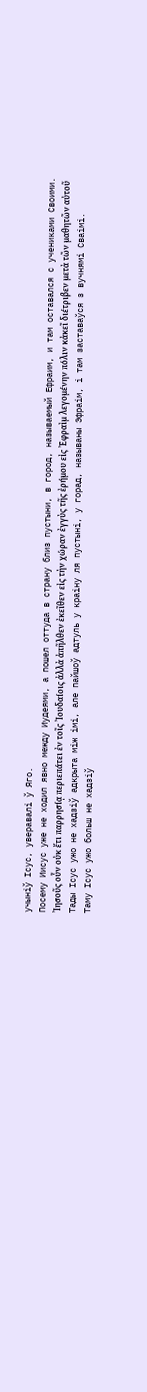учыніў Ісус, уверавалі ў Яго.
Посему Иисус уже не ходил явно между Иудеями, а пошел оттуда в страну близ пустыни, в город, называемый Ефраим, и там оставался с учениками Своими.
Ἰησοῦς οὖν οὐκ ἔτι παρρησίᾳ περιεπάτει ἐν τοῖς Ἰουδαίοις ἀλλὰ ἀπῆλθεν ἐκεῖθεν εἰς τὴν χώραν ἐγγὺς τῆς ἐρήμου εἰς Ἐφραὶμ λεγομένην πόλιν κἀκεῖ διέτριβεν μετὰ τῶν μαθητῶν αὐτοῦ
Тады Ісус ужо не хадзіў адкрыта між імі, але пайшоў адтуль у краіну ля пустыні, у горад, называны Эфраім, і там заставаўся з вучнямі Сваімі.
Таму Ісус ужо больш не хадзіў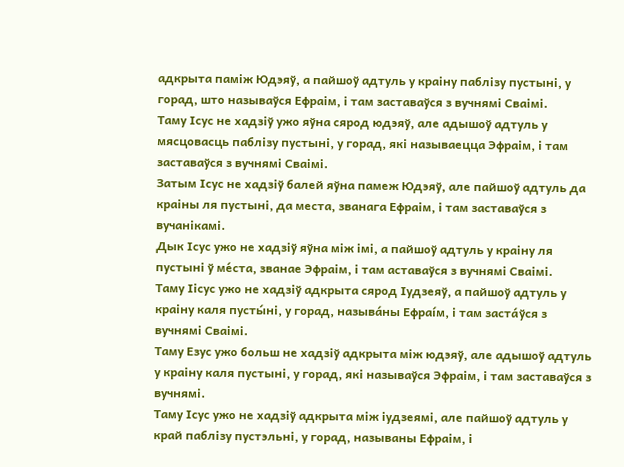адкрыта паміж Юдэяў, а пайшоў адтуль у краіну паблізу пустыні, у горад, што называўся Ефраім, і там заставаўся з вучнямі Сваімі.
Таму Ісус не хадзіў ужо яўна сярод юдэяў, але адышоў адтуль у мясцовасць паблізу пустыні, у горад, які называецца Эфраім, і там заставаўся з вучнямі Сваімі.
Затым Ісус не хадзіў балей яўна памеж Юдэяў, але пайшоў адтуль да краіны ля пустыні, да места, званага Ефраім, і там заставаўся з вучанікамі.
Дык Ісус ужо не хадзіў яўна між імі, а пайшоў адтуль у краіну ля пустыні ў ме́ста, званае Эфраім, і там аставаўся з вучнямі Сваімі.
Таму Іісус ужо не хадзіў адкрыта сярод Іудзеяў, а пайшоў адтуль у краіну каля пусты́ні, у горад, называ́ны Ефраíм, і там заста́ўся з вучнямі Сваімі.
Таму Езус ужо больш не хадзіў адкрыта між юдэяў, але адышоў адтуль у краіну каля пустыні, у горад, які называўся Эфраім, і там заставаўся з вучнямі.
Таму Ісус ужо не хадзіў адкрыта між іудзеямі, але пайшоў адтуль у край паблізу пустэльні, у горад, называны Ефраім, і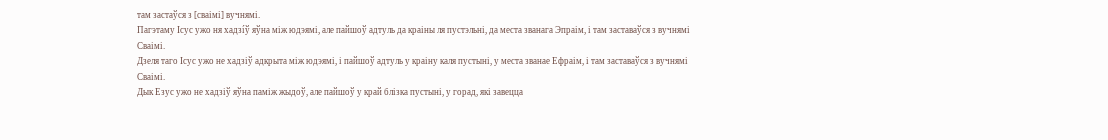там застаўся з [сваімі] вучнямі.
Пагэтаму Ісус ужо ня хадзíў яўна між юдэямі, але пайшоў адтуль да краіны ля пустэльні, да места званага Эпраім, і там заставаўся з вучнямі Сваімі.
Дзеля таго Ісус ужо не хадзіў адкрыта між юдэямі, і пайшоў адтуль у краіну каля пустыні, у места званае Ефраім, і там заставаўся з вучнямі Сваімі.
Дык Езус ужо не хадзіў яўна паміж жыдоў, але пайшоў у край блізка пустыні, у горад, які завецца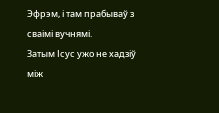Эфрэм, і там прабываў з сваімі вучнямі.
Затым Ісус ужо не хадзіў між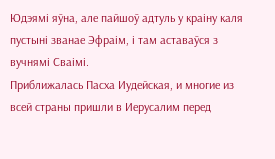Юдэямі яўна, але пайшоў адтуль у краіну каля пустыні званае Эфраім, і там аставаўся з вучнямі Сваімі.
Приближалась Пасха Иудейская, и многие из всей страны пришли в Иерусалим перед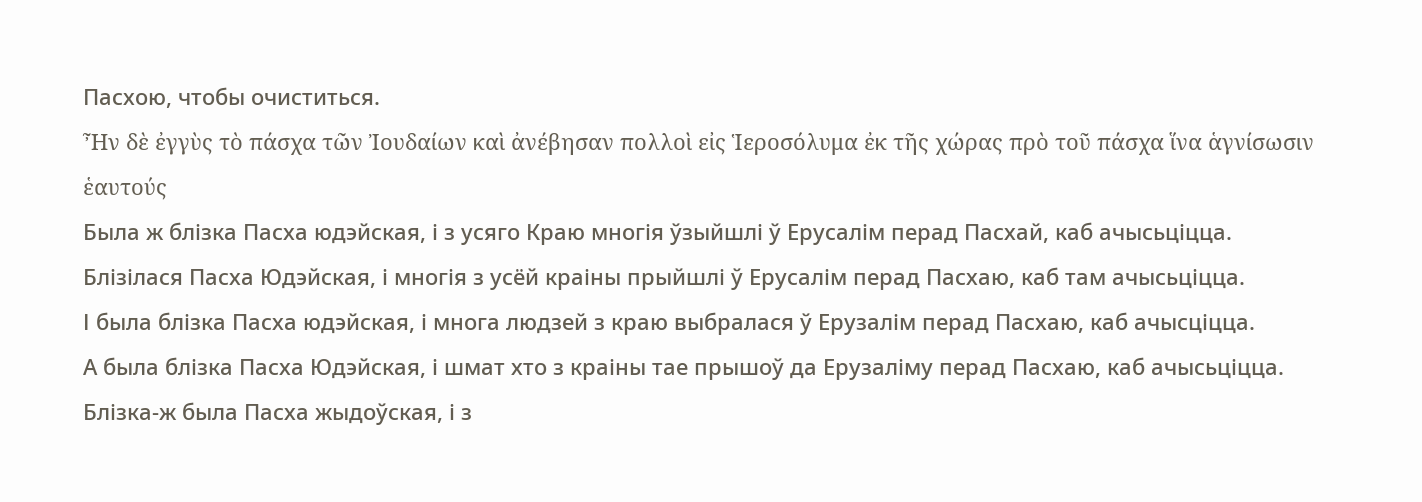Пасхою, чтобы очиститься.
Ἦν δὲ ἐγγὺς τὸ πάσχα τῶν Ἰουδαίων καὶ ἀνέβησαν πολλοὶ εἰς Ἱεροσόλυμα ἐκ τῆς χώρας πρὸ τοῦ πάσχα ἵνα ἁγνίσωσιν ἑαυτούς
Была ж блізка Пасха юдэйская, і з усяго Краю многія ўзыйшлі ў Ерусалім перад Пасхай, каб ачысьціцца.
Блізілася Пасха Юдэйская, і многія з усёй краіны прыйшлі ў Ерусалім перад Пасхаю, каб там ачысьціцца.
І была блізка Пасха юдэйская, і многа людзей з краю выбралася ў Ерузалім перад Пасхаю, каб ачысціцца.
А была блізка Пасха Юдэйская, і шмат хто з краіны тае прышоў да Ерузаліму перад Пасхаю, каб ачысьціцца.
Блізка-ж была Пасха жыдоўская, і з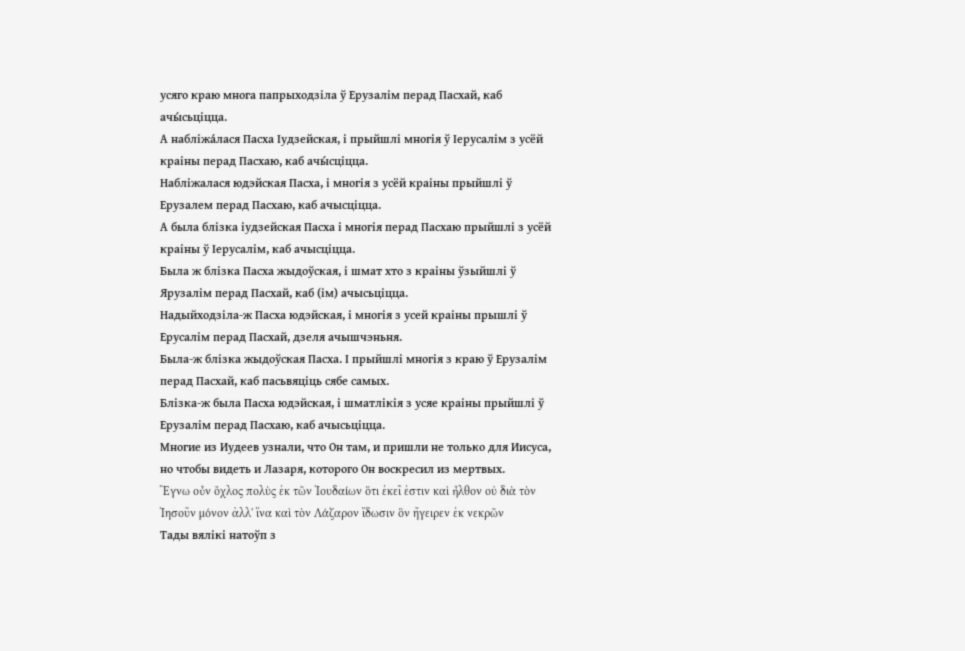усяго краю многа папрыходзіла ў Ерузалім перад Пасхай, каб ачы́сьціцца.
А набліжа́лася Пасха Іудзейская, і прыйшлі многія ў Іерусалім з усёй краіны перад Пасхаю, каб ачы́сціцца.
Набліжалася юдэйская Пасха, і многія з усёй краіны прыйшлі ў Ерузалем перад Пасхаю, каб ачысціцца.
А была блізка іудзейская Пасха і многія перад Пасхаю прыйшлі з усёй краіны ў Іерусалім, каб ачысціцца.
Была ж блізка Пасха жыдоўская, і шмат хто з краіны ўзыйшлі ў Ярузалім перад Пасхай, каб (ім) ачысьціцца.
Надыйходзіла-ж Пасха юдэйская, і многія з усей краіны прышлі ў Ерусалім перад Пасхай, дзеля ачышчэньня.
Была-ж блізка жыдоўская Пасха. І прыйшлі многія з краю ў Ерузалім перад Пасхай, каб пасьвяціць сябе самых.
Блізка-ж была Пасха юдэйская, і шматлікія з усяе краіны прыйшлі ў Ерузалім перад Пасхаю, каб ачысьціцца.
Многие из Иудеев узнали, что Он там, и пришли не только для Иисуса, но чтобы видеть и Лазаря, которого Он воскресил из мертвых.
Ἔγνω οὖν ὄχλος πολὺς ἐκ τῶν Ἰουδαίων ὅτι ἐκεῖ ἐστιν καὶ ἦλθον οὐ διὰ τὸν Ἰησοῦν μόνον ἀλλ' ἵνα καὶ τὸν Λάζαρον ἴδωσιν ὃν ἤγειρεν ἐκ νεκρῶν
Тады вялікі натоўп з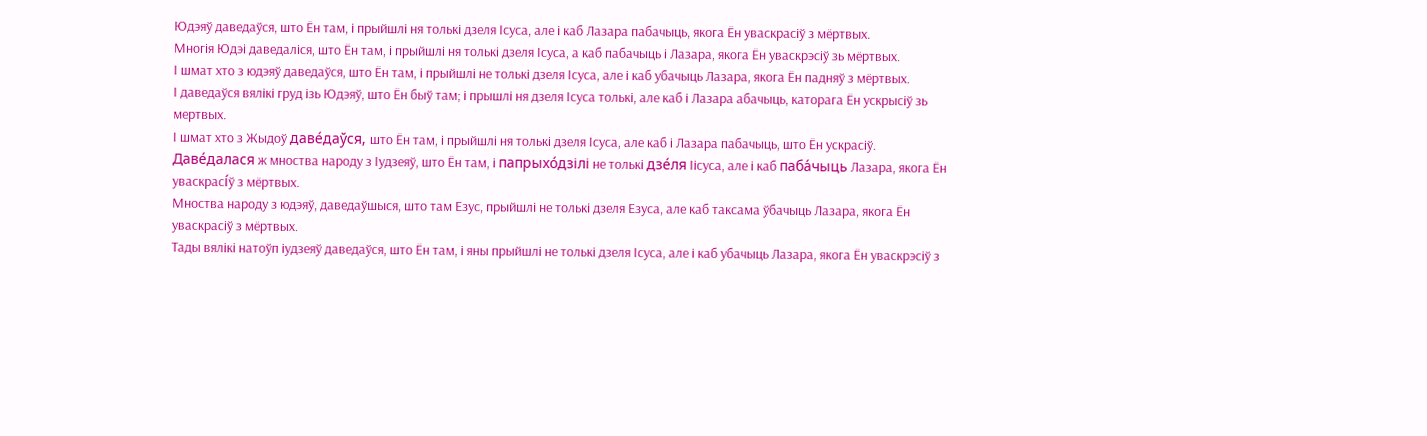Юдэяў даведаўся, што Ён там, і прыйшлі ня толькі дзеля Ісуса, але і каб Лазара пабачыць, якога Ён уваскрасіў з мёртвых.
Многія Юдэі даведаліся, што Ён там, і прыйшлі ня толькі дзеля Ісуса, а каб пабачыць і Лазара, якога Ён уваскрэсіў зь мёртвых.
І шмат хто з юдэяў даведаўся, што Ён там, і прыйшлі не толькі дзеля Ісуса, але і каб убачыць Лазара, якога Ён падняў з мёртвых.
І даведаўся вялікі груд ізь Юдэяў, што Ён быў там; і прышлі ня дзеля Ісуса толькі, але каб і Лазара абачыць, каторага Ён ускрысіў зь мертвых.
І шмат хто з Жыдоў даве́даўся, што Ён там, і прыйшлі ня толькі дзеля Ісуса, але каб і Лазара пабачыць, што Ён ускрасіў.
Даве́далася ж мноства народу з Іудзеяў, што Ён там, і папрыхо́дзілі не толькі дзе́ля Іісуса, але і каб паба́чыць Лазара, якога Ён уваскрасíў з мёртвых.
Мноства народу з юдэяў, даведаўшыся, што там Езус, прыйшлі не толькі дзеля Езуса, але каб таксама ўбачыць Лазара, якога Ён уваскрасіў з мёртвых.
Тады вялікі натоўп іудзеяў даведаўся, што Ён там, і яны прыйшлі не толькі дзеля Ісуса, але і каб убачыць Лазара, якога Ён уваскрэсіў з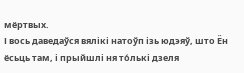мёртвых.
І вось даведаўся вялікі натоўп ізь юдэяў, што Ён ёсьць там, і прыйшлі ня то́лькі дзеля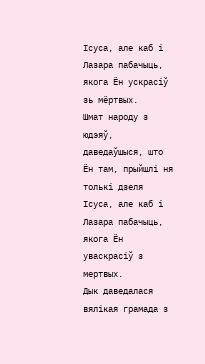Ісуса, але каб і Лазара пабачыць, якога Ён ускрасіў зь мёртвых.
Шмат народу з юдэяў, даведаўшыся, што Ён там, прыйшлі ня толькі дзеля Ісуса, але каб і Лазара пабачыць, якога Ён уваскрасіў з мертвых.
Дык даведалася вялікая грамада з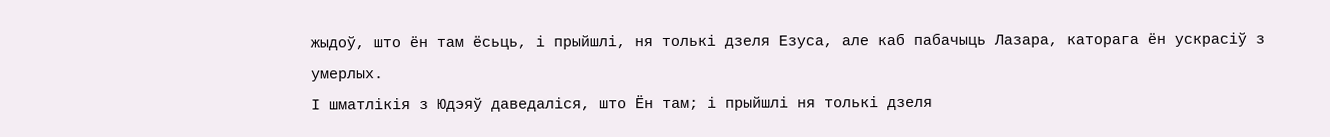жыдоў, што ён там ёсьць, і прыйшлі, ня толькі дзеля Езуса, але каб пабачыць Лазара, каторага ён ускрасіў з умерлых.
І шматлікія з Юдэяў даведаліся, што Ён там; і прыйшлі ня толькі дзеля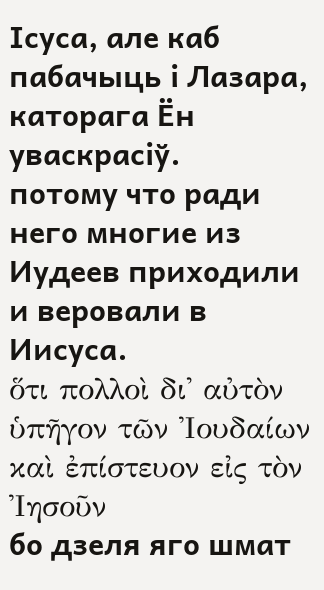Ісуса, але каб пабачыць і Лазара, каторага Ён уваскрасіў.
потому что ради него многие из Иудеев приходили и веровали в Иисуса.
ὅτι πολλοὶ δι' αὐτὸν ὑπῆγον τῶν Ἰουδαίων καὶ ἐπίστευον εἰς τὸν Ἰησοῦν
бо дзеля яго шмат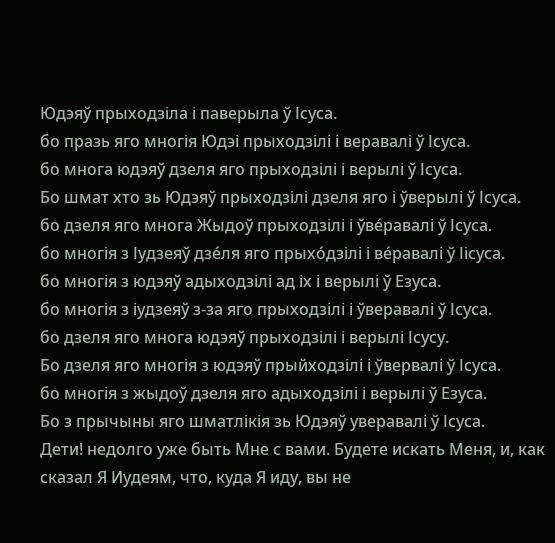Юдэяў прыходзіла і паверыла ў Ісуса.
бо празь яго многія Юдэі прыходзілі і веравалі ў Ісуса.
бо многа юдэяў дзеля яго прыходзілі і верылі ў Ісуса.
Бо шмат хто зь Юдэяў прыходзілі дзеля яго і ўверылі ў Ісуса.
бо дзеля яго многа Жыдоў прыходзілі і ўве́равалі ў Ісуса.
бо многія з Іудзеяў дзе́ля яго прыхо́дзілі і ве́равалі ў Іісуса.
бо многія з юдэяў адыходзілі ад іх і верылі ў Езуса.
бо многія з іудзеяў з-за яго прыходзілі і ўверавалі ў Ісуса.
бо дзеля яго многа юдэяў прыходзілі і верылі Ісусу.
Бо дзеля яго многія з юдэяў прыйходзілі і ўвервалі ў Ісуса.
бо многія з жыдоў дзеля яго адыходзілі і верылі ў Езуса.
Бо з прычыны яго шматлікія зь Юдэяў уверавалі ў Ісуса.
Дети! недолго уже быть Мне с вами. Будете искать Меня, и, как сказал Я Иудеям, что, куда Я иду, вы не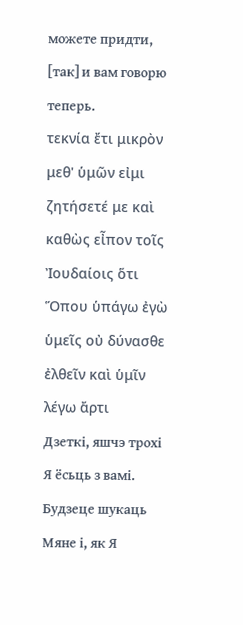можете придти, [так] и вам говорю теперь.
τεκνία ἔτι μικρὸν μεθ' ὑμῶν εἰμι ζητήσετέ με καὶ καθὼς εἶπον τοῖς Ἰουδαίοις ὅτι Ὅπου ὑπάγω ἐγὼ ὑμεῖς οὐ δύνασθε ἐλθεῖν καὶ ὑμῖν λέγω ἄρτι
Дзеткі, яшчэ трохі Я ёсьць з вамі. Будзеце шукаць Мяне і, як Я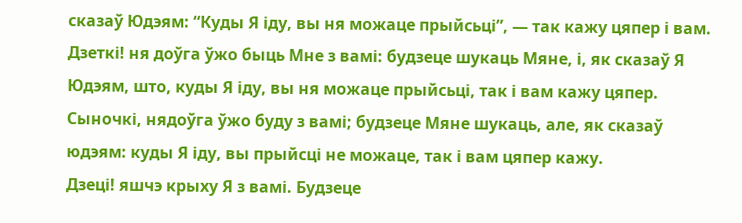сказаў Юдэям: “Куды Я іду, вы ня можаце прыйсьці”, — так кажу цяпер і вам.
Дзеткі! ня доўга ўжо быць Мне з вамі: будзеце шукаць Мяне, і, як сказаў Я Юдэям, што, куды Я іду, вы ня можаце прыйсьці, так і вам кажу цяпер.
Сыночкі, нядоўга ўжо буду з вамі; будзеце Мяне шукаць, але, як сказаў юдэям: куды Я іду, вы прыйсці не можаце, так і вам цяпер кажу.
Дзеці! яшчэ крыху Я з вамі. Будзеце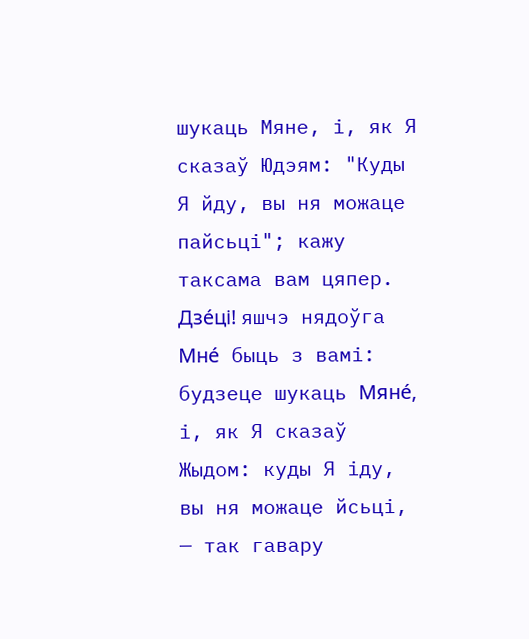шукаць Мяне, і, як Я сказаў Юдэям: "Куды Я йду, вы ня можаце пайсьці"; кажу таксама вам цяпер.
Дзе́ці! яшчэ нядоўга Мне́ быць з вамі: будзеце шукаць Мяне́, і, як Я сказаў Жыдом: куды Я іду, вы ня можаце йсьці, — так гавару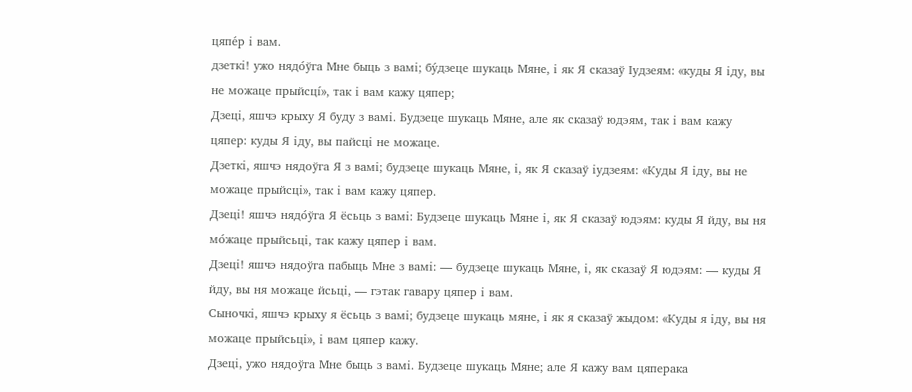цяпе́р і вам.
дзеткі! ужо нядо́ўга Мне быць з вамі; бу́дзеце шукаць Мяне, і як Я сказаў Іудзеям: «куды Я іду, вы не можаце прыйсцí», так і вам кажу цяпер;
Дзеці, яшчэ крыху Я буду з вамі. Будзеце шукаць Мяне, але як сказаў юдэям, так і вам кажу цяпер: куды Я іду, вы пайсці не можаце.
Дзеткі, яшчэ нядоўга Я з вамі; будзеце шукаць Мяне, і, як Я сказаў іудзеям: «Куды Я іду, вы не можаце прыйсці», так і вам кажу цяпер.
Дзеці! яшчэ нядо́ўга Я ёсьць з вамі: Будзеце шукаць Мяне і, як Я сказаў юдэям: куды Я йду, вы ня мо́жаце прыйсьці, так кажу цяпер і вам.
Дзеці! яшчэ нядоўга пабыць Мне з вамі: — будзеце шукаць Мяне, і, як сказаў Я юдэям: — куды Я йду, вы ня можаце йсьці, — гэтак гавару цяпер і вам.
Сыночкі, яшчэ крыху я ёсьць з вамі; будзеце шукаць мяне, і як я сказаў жыдом: «Куды я іду, вы ня можаце прыйсьці», і вам цяпер кажу.
Дзеці, ужо нядоўга Мне быць з вамі. Будзеце шукаць Мяне; але Я кажу вам цяперака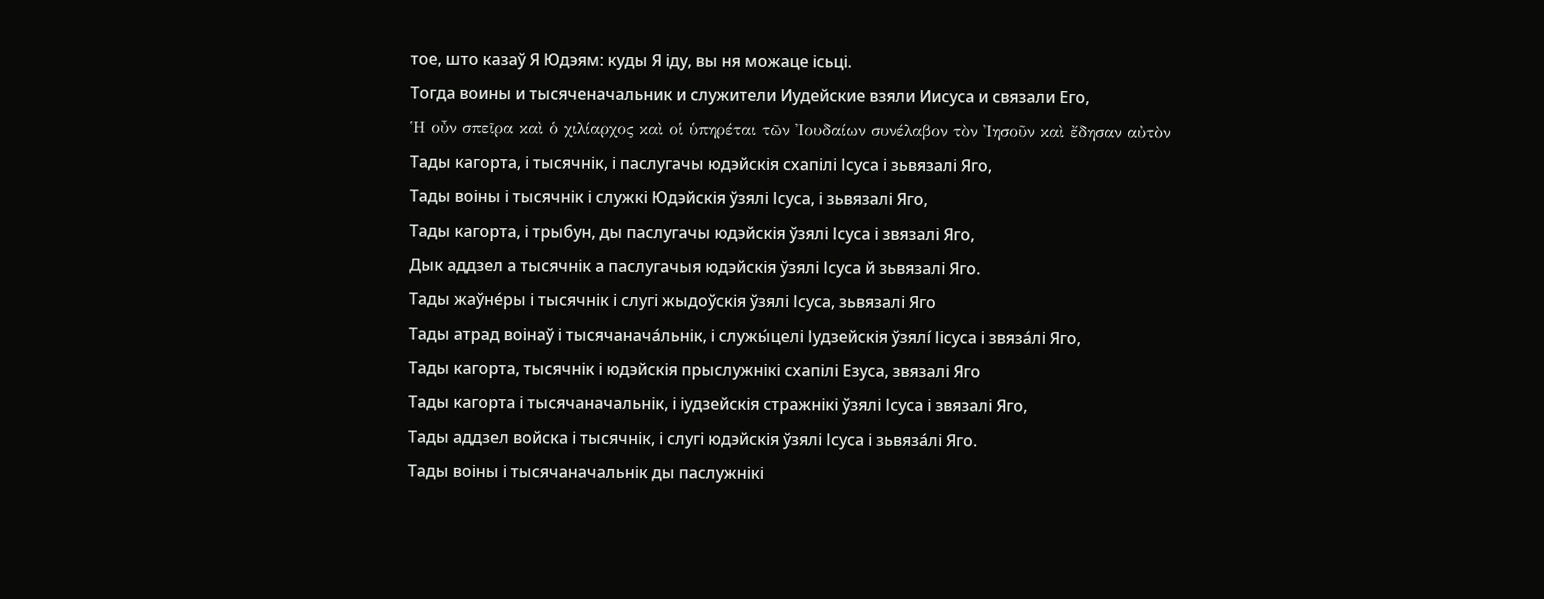тое, што казаў Я Юдэям: куды Я іду, вы ня можаце ісьці.
Тогда воины и тысяченачальник и служители Иудейские взяли Иисуса и связали Его,
Ἡ οὖν σπεῖρα καὶ ὁ χιλίαρχος καὶ οἱ ὑπηρέται τῶν Ἰουδαίων συνέλαβον τὸν Ἰησοῦν καὶ ἔδησαν αὐτὸν
Тады кагорта, і тысячнік, і паслугачы юдэйскія схапілі Ісуса і зьвязалі Яго,
Тады воіны і тысячнік і служкі Юдэйскія ўзялі Ісуса, і зьвязалі Яго,
Тады кагорта, і трыбун, ды паслугачы юдэйскія ўзялі Ісуса і звязалі Яго,
Дык аддзел а тысячнік а паслугачыя юдэйскія ўзялі Ісуса й зьвязалі Яго.
Тады жаўне́ры і тысячнік і слугі жыдоўскія ўзялі Ісуса, зьвязалі Яго
Тады атрад воінаў і тысячанача́льнік, і служы́целі Іудзейскія ўзялí Іісуса і звяза́лі Яго,
Тады кагорта, тысячнік і юдэйскія прыслужнікі схапілі Езуса, звязалі Яго
Тады кагорта і тысячаначальнік, і іудзейскія стражнікі ўзялі Ісуса і звязалі Яго,
Тады аддзел войска і тысячнік, і слугі юдэйскія ўзялі Ісуса і зьвяза́лі Яго.
Тады воіны і тысячаначальнік ды паслужнікі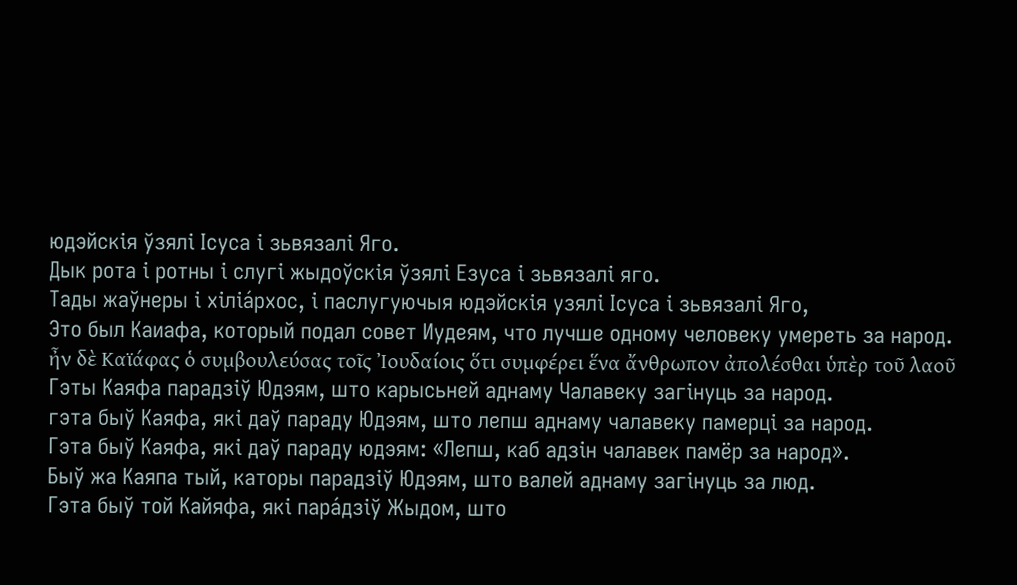юдэйскія ўзялі Ісуса і зьвязалі Яго.
Дык рота і ротны і слугі жыдоўскія ўзялі Езуса і зьвязалі яго.
Тады жаўнеры і хіліа́рхос, і паслугуючыя юдэйскія узялі Ісуса і зьвязалі Яго,
Это был Каиафа, который подал совет Иудеям, что лучше одному человеку умереть за народ.
ἦν δὲ Καϊάφας ὁ συμβουλεύσας τοῖς Ἰουδαίοις ὅτι συμφέρει ἕνα ἄνθρωπον ἀπολέσθαι ὑπὲρ τοῦ λαοῦ
Гэты Каяфа парадзіў Юдэям, што карысьней аднаму Чалавеку загінуць за народ.
гэта быў Каяфа, які даў параду Юдэям, што лепш аднаму чалавеку памерці за народ.
Гэта быў Каяфа, які даў параду юдэям: «Лепш, каб адзін чалавек памёр за народ».
Быў жа Каяпа тый, каторы парадзіў Юдэям, што валей аднаму загінуць за люд.
Гэта быў той Кайяфа, які пара́дзіў Жыдом, што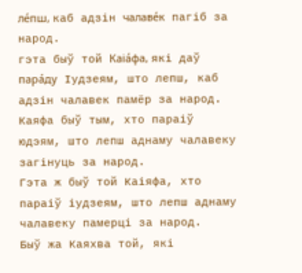ле́пш, каб адзін чалаве́к пагіб за народ.
гэта быў той Каіа́фа, які даў пара́ду Іудзеям, што лепш, каб адзін чалавек памёр за народ.
Каяфа быў тым, хто параіў юдэям, што лепш аднаму чалавеку загінуць за народ.
Гэта ж быў той Каіяфа, хто параіў іудзеям, што лепш аднаму чалавеку памерці за народ.
Быў жа Каяхва той, які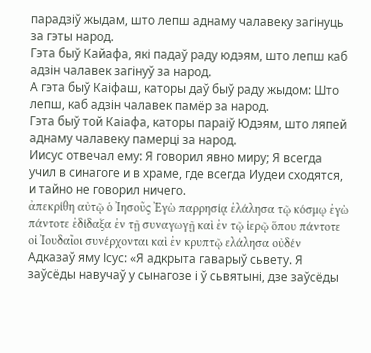парадзіў жыдам, што лепш аднаму чалавеку загінуць за гэты народ.
Гэта быў Кайафа, які падаў раду юдэям, што лепш каб адзін чалавек загінуў за народ.
А гэта быў Каіфаш, каторы даў быў раду жыдом: Што лепш, каб адзін чалавек памёр за народ.
Гэта быў той Каіафа, каторы параіў Юдэям, што ляпей аднаму чалавеку памерці за народ.
Иисус отвечал ему: Я говорил явно миру; Я всегда учил в синагоге и в храме, где всегда Иудеи сходятся, и тайно не говорил ничего.
ἀπεκρίθη αὐτῷ ὁ Ἰησοῦς Ἐγὼ παρρησίᾳ ἐλάλησα τῷ κόσμῳ ἐγὼ πάντοτε ἐδίδαξα ἐν τῇ συναγωγῇ καὶ ἐν τῷ ἱερῷ ὅπου πάντοτε οἱ Ἰουδαῖοι συνέρχονται καὶ ἐν κρυπτῷ ελάλησα οὐδέν
Адказаў яму Ісус: «Я адкрыта гаварыў сьвету. Я заўсёды навучаў у сынагозе і ў сьвятыні, дзе заўсёды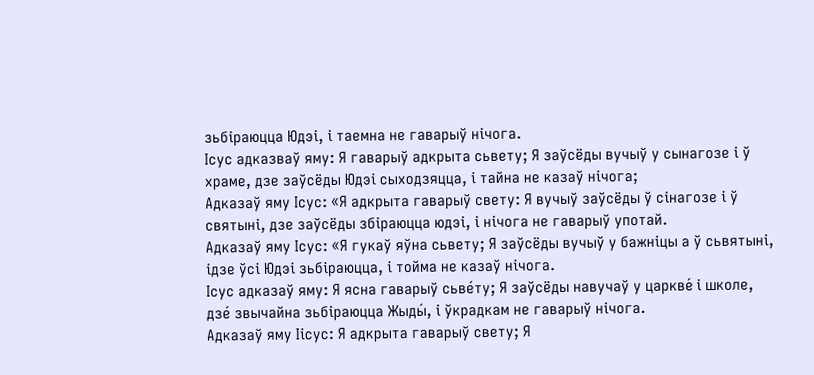зьбіраюцца Юдэі, і таемна не гаварыў нічога.
Ісус адказваў яму: Я гаварыў адкрыта сьвету; Я заўсёды вучыў у сынагозе і ў храме, дзе заўсёды Юдэі сыходзяцца, і тайна не казаў нічога;
Адказаў яму Ісус: «Я адкрыта гаварыў свету: Я вучыў заўсёды ў сінагозе і ў святыні, дзе заўсёды збіраюцца юдэі, і нічога не гаварыў употай.
Адказаў яму Ісус: «Я гукаў яўна сьвету; Я заўсёды вучыў у бажніцы а ў сьвятыні, ідзе ўсі Юдэі зьбіраюцца, і тойма не казаў нічога.
Ісус адказаў яму: Я ясна гаварыў сьве́ту; Я заўсёды навучаў у царкве́ і школе, дзе́ звычайна зьбіраюцца Жыды́, і ўкрадкам не гаварыў нічога.
Адказаў яму Іісус: Я адкрыта гаварыў свету; Я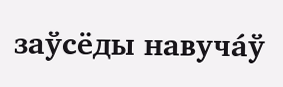заўсёды навуча́ў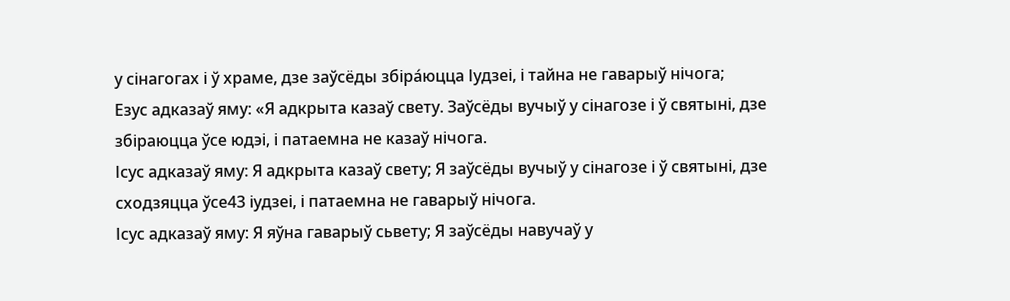у сінагогах і ў храме, дзе заўсёды збіра́юцца Іудзеі, і тайна не гаварыў нічога;
Езус адказаў яму: «Я адкрыта казаў свету. Заўсёды вучыў у сінагозе і ў святыні, дзе збіраюцца ўсе юдэі, і патаемна не казаў нічога.
Ісус адказаў яму: Я адкрыта казаў свету; Я заўсёды вучыў у сінагозе і ў святыні, дзе сходзяцца ўсе43 іудзеі, і патаемна не гаварыў нічога.
Ісус адказаў яму: Я яўна гаварыў сьвету; Я заўсёды навучаў у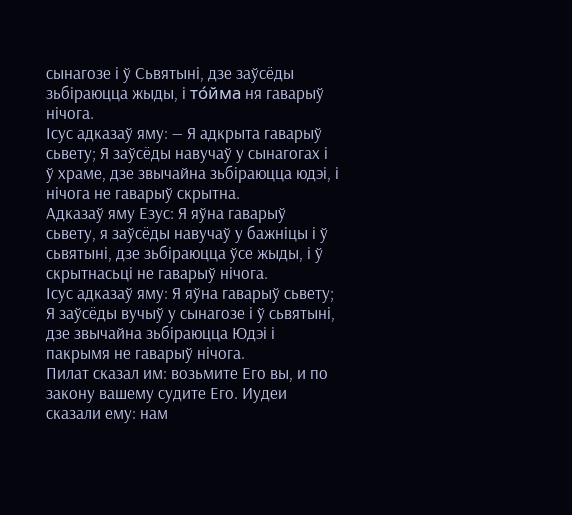сынагозе і ў Сьвятыні, дзе заўсёды зьбіраюцца жыды, і то́йма ня гаварыў нічога.
Ісус адказаў яму: — Я адкрыта гаварыў сьвету; Я заўсёды навучаў у сынагогах і ў храме, дзе звычайна зьбіраюцца юдэі, і нічога не гаварыў скрытна.
Адказаў яму Езус: Я яўна гаварыў сьвету, я заўсёды навучаў у бажніцы і ў сьвятыні, дзе зьбіраюцца ўсе жыды, і ў скрытнасьці не гаварыў нічога.
Ісус адказаў яму: Я яўна гаварыў сьвету; Я заўсёды вучыў у сынагозе і ў сьвятыні, дзе звычайна зьбіраюцца Юдэі і пакрымя не гаварыў нічога.
Пилат сказал им: возьмите Его вы, и по закону вашему судите Его. Иудеи сказали ему: нам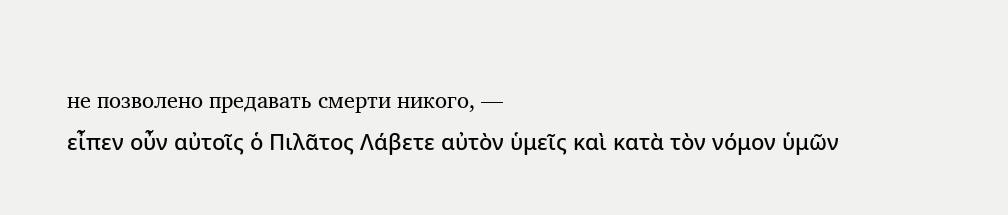не позволено предавать смерти никого, —
εἶπεν οὖν αὐτοῖς ὁ Πιλᾶτος Λάβετε αὐτὸν ὑμεῖς καὶ κατὰ τὸν νόμον ὑμῶν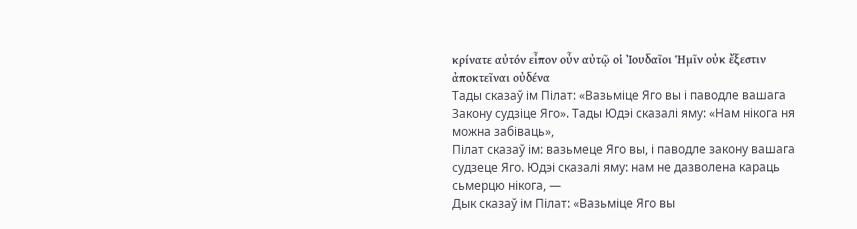κρίνατε αὐτόν εἶπον οὖν αὐτῷ οἱ Ἰουδαῖοι Ἡμῖν οὐκ ἔξεστιν ἀποκτεῖναι οὐδένα
Тады сказаў ім Пілат: «Вазьміце Яго вы і паводле вашага Закону судзіце Яго». Тады Юдэі сказалі яму: «Нам нікога ня можна забіваць»,
Пілат сказаў ім: вазьмеце Яго вы, і паводле закону вашага судзеце Яго. Юдэі сказалі яму: нам не дазволена караць сьмерцю нікога, —
Дык сказаў ім Пілат: «Вазьміце Яго вы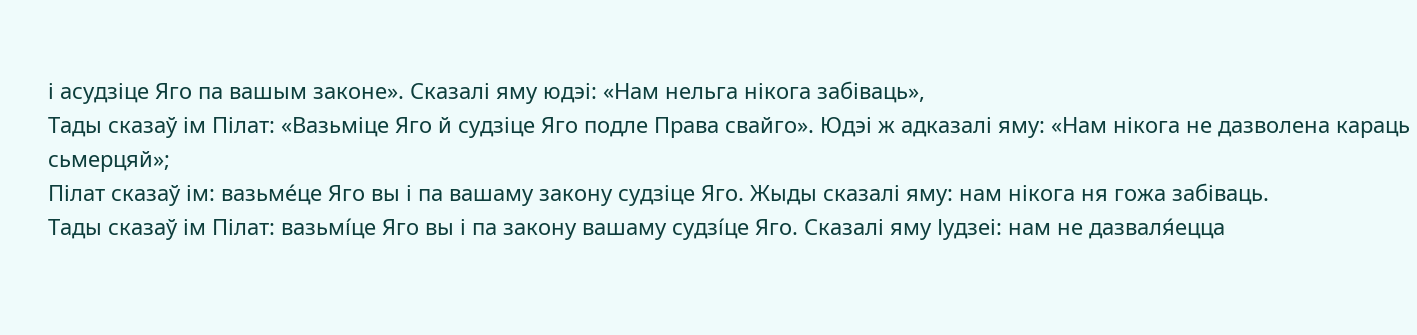і асудзіце Яго па вашым законе». Сказалі яму юдэі: «Нам нельга нікога забіваць»,
Тады сказаў ім Пілат: «Вазьміце Яго й судзіце Яго подле Права свайго». Юдэі ж адказалі яму: «Нам нікога не дазволена караць сьмерцяй»;
Пілат сказаў ім: вазьме́це Яго вы і па вашаму закону судзіце Яго. Жыды сказалі яму: нам нікога ня гожа забіваць.
Тады сказаў ім Пілат: вазьмíце Яго вы і па закону вашаму судзíце Яго. Сказалі яму Іудзеі: нам не дазваля́ецца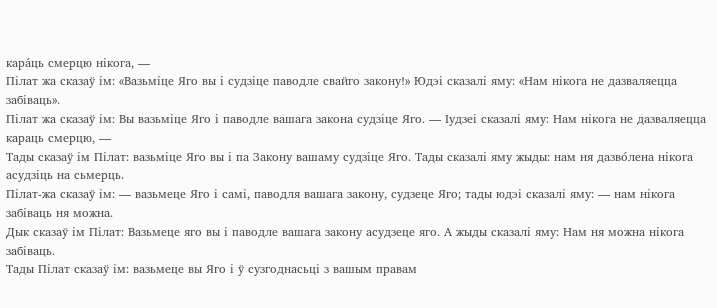кара́ць смерцю нікога, —
Пілат жа сказаў ім: «Вазьміце Яго вы і судзіце паводле свайго закону!» Юдэі сказалі яму: «Нам нікога не дазваляецца забіваць».
Пілат жа сказаў ім: Вы вазьміце Яго і паводле вашага закона судзіце Яго. — Іудзеі сказалі яму: Нам нікога не дазваляецца караць смерцю, —
Тады сказаў ім Пілат: вазьміце Яго вы і па Закону вашаму судзіце Яго. Тады сказалі яму жыды: нам ня дазво́лена нікога асудзіць на сьмерць.
Пілат-жа сказаў ім: — вазьмеце Яго і самі, паводля вашага закону, судзеце Яго; тады юдэі сказалі яму: — нам нікога забіваць ня можна.
Дык сказаў ім Пілат: Вазьмеце яго вы і паводле вашага закону асудзеце яго. А жыды сказалі яму: Нам ня можна нікога забіваць.
Тады Пілат сказаў ім: вазьмеце вы Яго і ў сузгоднасьці з вашым правам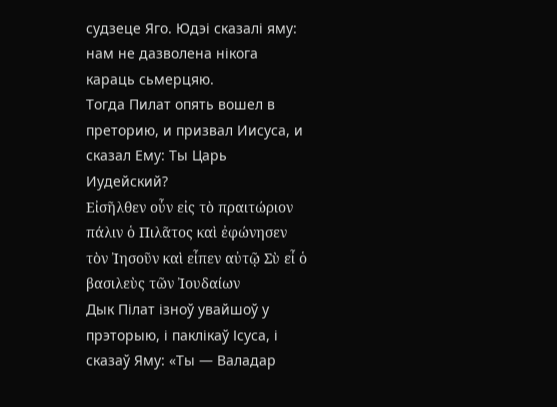судзеце Яго. Юдэі сказалі яму: нам не дазволена нікога караць сьмерцяю.
Тогда Пилат опять вошел в преторию, и призвал Иисуса, и сказал Ему: Ты Царь Иудейский?
Εἰσῆλθεν οὖν εἰς τὸ πραιτώριον πάλιν ὁ Πιλᾶτος καὶ ἐφώνησεν τὸν Ἰησοῦν καὶ εἶπεν αὐτῷ Σὺ εἶ ὁ βασιλεὺς τῶν Ἰουδαίων
Дык Пілат ізноў увайшоў у прэторыю, і паклікаў Ісуса, і сказаў Яму: «Ты — Валадар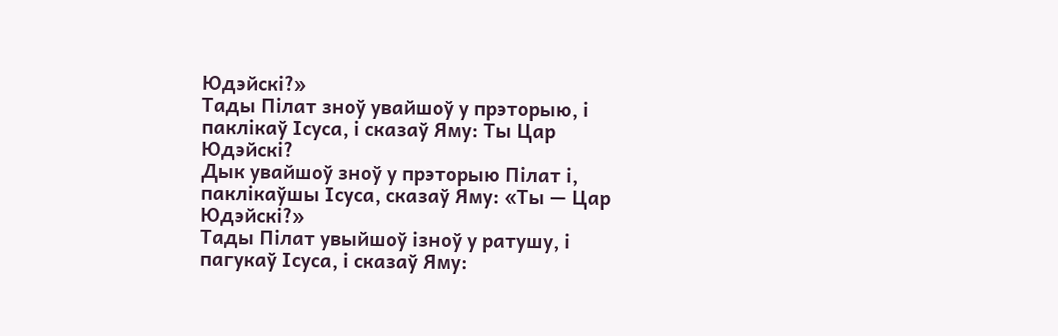Юдэйскі?»
Тады Пілат зноў увайшоў у прэторыю, і паклікаў Ісуса, і сказаў Яму: Ты Цар Юдэйскі?
Дык увайшоў зноў у прэторыю Пілат і, паклікаўшы Ісуса, сказаў Яму: «Ты — Цар Юдэйскі?»
Тады Пілат увыйшоў ізноў у ратушу, і пагукаў Ісуса, і сказаў Яму: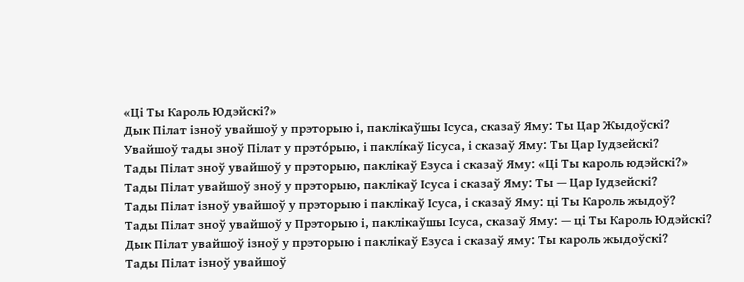«Ці Ты Кароль Юдэйскі?»
Дык Пілат ізноў увайшоў у прэторыю і, паклікаўшы Ісуса, сказаў Яму: Ты Цар Жыдоўскі?
Увайшоў тады зноў Пілат у прэто́рыю, і паклíкаў Іісуса, і сказаў Яму: Ты Цар Іудзейскі?
Тады Пілат зноў увайшоў у прэторыю, паклікаў Езуса і сказаў Яму: «Ці Ты кароль юдэйскі?»
Тады Пілат увайшоў зноў у прэторыю, паклікаў Ісуса і сказаў Яму: Ты — Цар Іудзейскі?
Тады Пілат ізноў увайшоў у прэторыю і паклікаў Ісуса, і сказаў Яму: ці Ты Кароль жыдоў?
Тады Пілат зноў увайшоў у Прэторыю і, паклікаўшы Ісуса, сказаў Яму: — ці Ты Кароль Юдэйскі?
Дык Пілат увайшоў ізноў у прэторыю і паклікаў Езуса і сказаў яму: Ты кароль жыдоўскі?
Тады Пілат ізноў увайшоў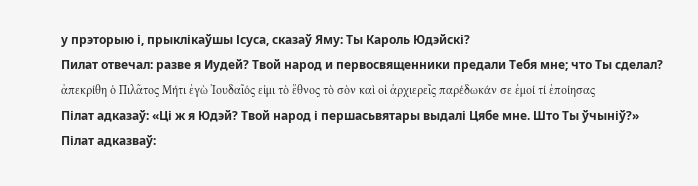у прэторыю і, прыклікаўшы Ісуса, сказаў Яму: Ты Кароль Юдэйскі?
Пилат отвечал: разве я Иудей? Твой народ и первосвященники предали Тебя мне; что Ты сделал?
ἀπεκρίθη ὁ Πιλᾶτος Μήτι ἐγὼ Ἰουδαῖός εἰμι τὸ ἔθνος τὸ σὸν καὶ οἱ ἀρχιερεῖς παρέδωκάν σε ἐμοί τί ἐποίησας
Пілат адказаў: «Ці ж я Юдэй? Твой народ і першасьвятары выдалі Цябе мне. Што Ты ўчыніў?»
Пілат адказваў: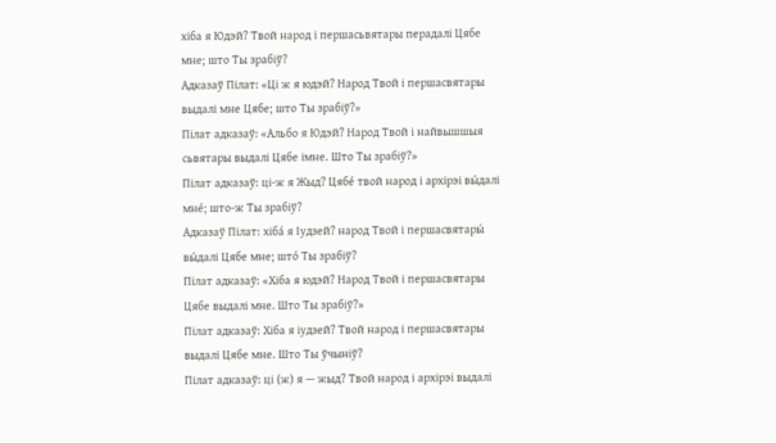хіба я Юдэй? Твой народ і першасьвятары перадалі Цябе мне; што Ты зрабіў?
Адказаў Пілат: «Ці ж я юдэй? Народ Твой і першасвятары выдалі мне Цябе; што Ты зрабіў?»
Пілат адказаў: «Альбо я Юдэй? Народ Твой і найвышшыя сьвятары выдалі Цябе імне. Што Ты зрабіў?»
Пілат адказаў: ці-ж я Жыд? Цябе́ твой народ і архірэі вы́далі мне́; што-ж Ты зрабіў?
Адказаў Пілат: хіба́ я Іудзей? народ Твой і першасвятары́ вы́далі Цябе мне; што́ Ты зрабіў?
Пілат адказаў: «Хіба я юдэй? Народ Твой і першасвятары Цябе выдалі мне. Што Ты зрабіў?»
Пілат адказаў: Хіба я іудзей? Твой народ і першасвятары выдалі Цябе мне. Што Ты ўчыніў?
Пілат адказаў: ці (ж) я — жыд? Твой народ і архірэі выдалі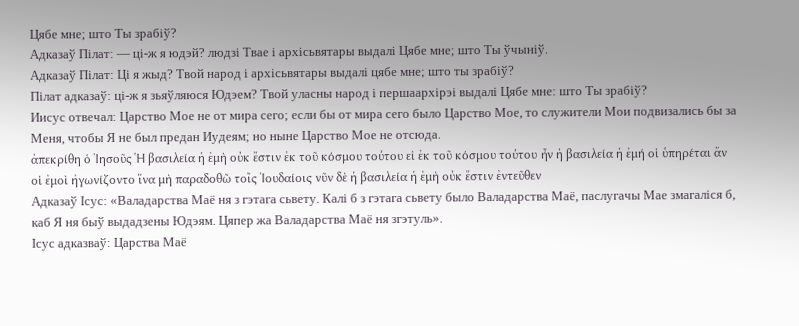Цябе мне; што Ты зрабіў?
Адказаў Пілат: — ці-ж я юдэй? людзі Твае і архісьвятары выдалі Цябе мне; што Ты ўчыніў.
Адказаў Пілат: Ці я жыд? Твой народ і архісьвятары выдалі цябе мне; што ты зрабіў?
Пілат адказаў: ці-ж я зьяўляюся Юдэем? Твой уласны народ і першаархірэі выдалі Цябе мне: што Ты зрабіў?
Иисус отвечал: Царство Мое не от мира сего; если бы от мира сего было Царство Мое, то служители Мои подвизались бы за Меня, чтобы Я не был предан Иудеям; но ныне Царство Мое не отсюда.
ἀπεκρίθη ὁ Ἰησοῦς Ἡ βασιλεία ἡ ἐμὴ οὐκ ἔστιν ἐκ τοῦ κόσμου τούτου εἰ ἐκ τοῦ κόσμου τούτου ἦν ἡ βασιλεία ἡ ἐμή οἱ ὑπηρέται ἄν οἱ ἐμοὶ ἠγωνίζοντο ἵνα μὴ παραδοθῶ τοῖς Ἰουδαίοις νῦν δὲ ἡ βασιλεία ἡ ἐμὴ οὐκ ἔστιν ἐντεῦθεν
Адказаў Ісус: «Валадарства Маё ня з гэтага сьвету. Калі б з гэтага сьвету было Валадарства Маё, паслугачы Мае змагаліся б, каб Я ня быў выдадзены Юдэям. Цяпер жа Валадарства Маё ня згэтуль».
Ісус адказваў: Царства Маё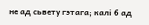не ад сьвету гэтага; калі б ад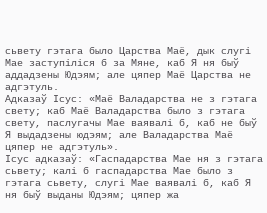сьвету гэтага было Царства Маё, дык слугі Мае заступіліся б за Мяне, каб Я ня быў аддадзены Юдэям; але цяпер Маё Царства не адгэтуль.
Адказаў Ісус: «Маё Валадарства не з гэтага свету; каб Маё Валадарства было з гэтага свету, паслугачы Мае ваявалі б, каб не быў Я выдадзены юдэям; але Валадарства Маё цяпер не адгэтуль».
Ісус адказаў: «Гаспадарства Мае ня з гэтага сьвету; калі б гаспадарства Мае было з гэтага сьвету, слугі Мае ваявалі б, каб Я ня быў выданы Юдэям; цяпер жа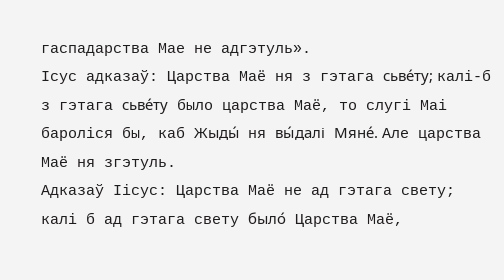гаспадарства Мае не адгэтуль».
Ісус адказаў: Царства Маё ня з гэтага сьве́ту; калі-б з гэтага сьве́ту было царства Маё, то слугі Маі бароліся бы, каб Жыды́ ня вы́далі Мяне́. Але царства Маё ня згэтуль.
Адказаў Іісус: Царства Маё не ад гэтага свету; калі б ад гэтага свету было́ Царства Маё,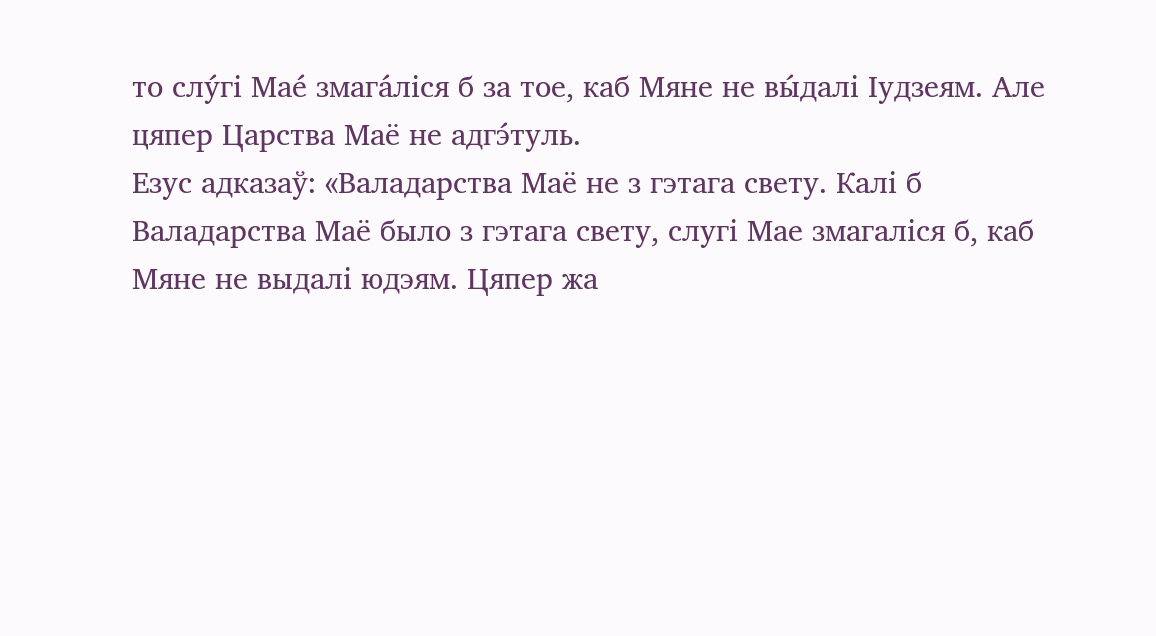то слу́гі Мае́ змага́ліся б за тое, каб Мяне не вы́далі Іудзеям. Але цяпер Царства Маё не адгэ́туль.
Езус адказаў: «Валадарства Маё не з гэтага свету. Калі б Валадарства Маё было з гэтага свету, слугі Мае змагаліся б, каб Мяне не выдалі юдэям. Цяпер жа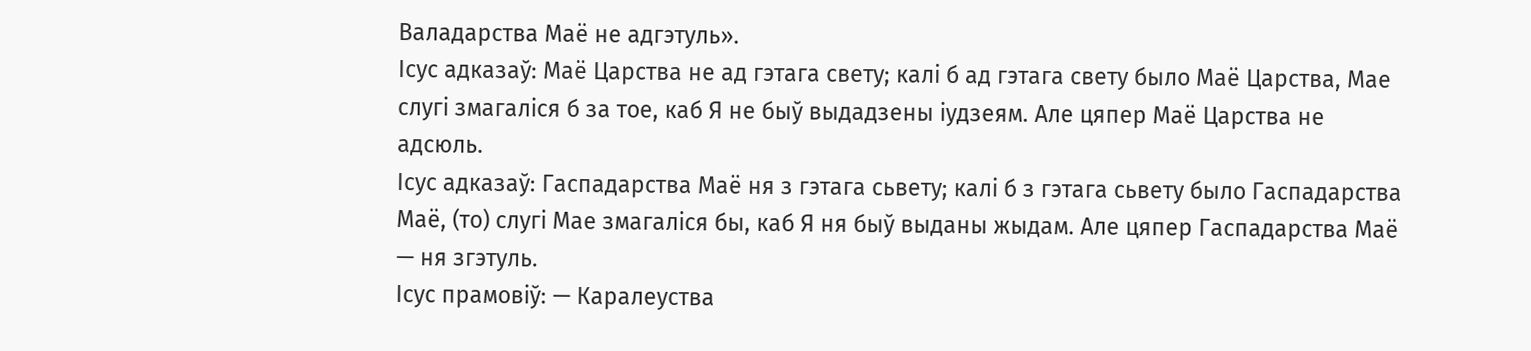Валадарства Маё не адгэтуль».
Ісус адказаў: Маё Царства не ад гэтага свету; калі б ад гэтага свету было Маё Царства, Мае слугі змагаліся б за тое, каб Я не быў выдадзены іудзеям. Але цяпер Маё Царства не адсюль.
Ісус адказаў: Гаспадарства Маё ня з гэтага сьвету; калі б з гэтага сьвету было Гаспадарства Маё, (то) слугі Мае змагаліся бы, каб Я ня быў выданы жыдам. Але цяпер Гаспадарства Маё — ня згэтуль.
Ісус прамовіў: — Каралеуства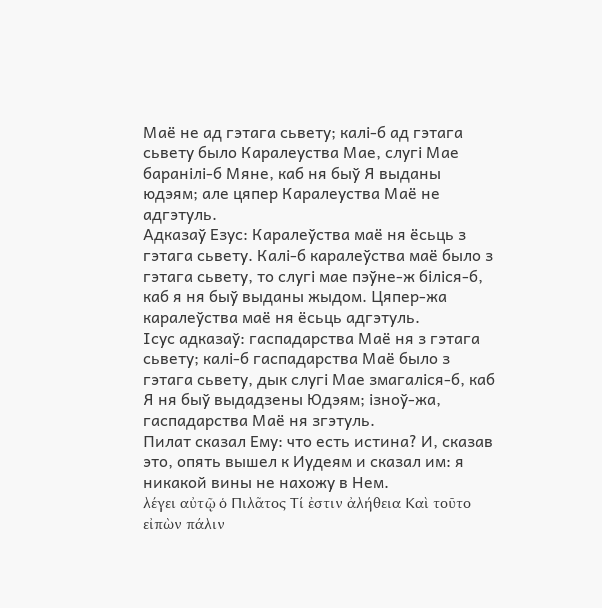Маё не ад гэтага сьвету; калі-б ад гэтага сьвету было Каралеуства Мае, слугі Мае баранілі-б Мяне, каб ня быў Я выданы юдэям; але цяпер Каралеуства Маё не адгэтуль.
Адказаў Езус: Каралеўства маё ня ёсьць з гэтага сьвету. Калі-б каралеўства маё было з гэтага сьвету, то слугі мае пэўне-ж біліся-б, каб я ня быў выданы жыдом. Цяпер-жа каралеўства маё ня ёсьць адгэтуль.
Ісус адказаў: гаспадарства Маё ня з гэтага сьвету; калі-б гаспадарства Маё было з гэтага сьвету, дык слугі Мае змагаліся-б, каб Я ня быў выдадзены Юдэям; ізноў-жа, гаспадарства Маё ня згэтуль.
Пилат сказал Ему: что есть истина? И, сказав это, опять вышел к Иудеям и сказал им: я никакой вины не нахожу в Нем.
λέγει αὐτῷ ὁ Πιλᾶτος Τί ἐστιν ἀλήθεια Καὶ τοῦτο εἰπὼν πάλιν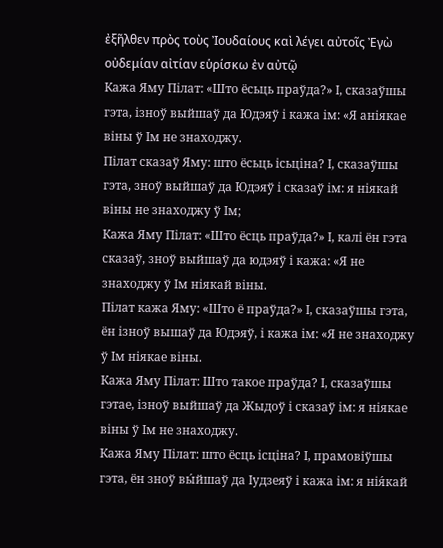ἐξῆλθεν πρὸς τοὺς Ἰουδαίους καὶ λέγει αὐτοῖς Ἐγὼ οὐδεμίαν αἰτίαν εὑρίσκω ἐν αὐτῷ
Кажа Яму Пілат: «Што ёсьць праўда?» І, сказаўшы гэта, ізноў выйшаў да Юдэяў і кажа ім: «Я аніякае віны ў Ім не знаходжу.
Пілат сказаў Яму: што ёсьць ісьціна? І, сказаўшы гэта, зноў выйшаў да Юдэяў і сказаў ім: я ніякай віны не знаходжу ў Ім;
Кажа Яму Пілат: «Што ёсць праўда?» І, калі ён гэта сказаў, зноў выйшаў да юдэяў і кажа: «Я не знаходжу ў Ім ніякай віны.
Пілат кажа Яму: «Што ё праўда?» І, сказаўшы гэта, ён ізноў вышаў да Юдэяў, і кажа ім: «Я не знаходжу ў Ім ніякае віны.
Кажа Яму Пілат: Што такое праўда? І, сказаўшы гэтае, ізноў выйшаў да Жыдоў і сказаў ім: я ніякае віны ў Ім не знаходжу.
Кажа Яму Пілат: што ёсць ісціна? І, прамовіўшы гэта, ён зноў вы́йшаў да Іудзеяў і кажа ім: я нія́кай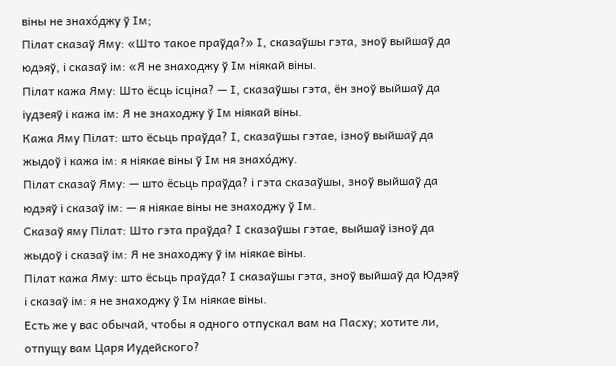віны не знахо́джу ў Ім;
Пілат сказаў Яму: «Што такое праўда?» І, сказаўшы гэта, зноў выйшаў да юдэяў, і сказаў ім: «Я не знаходжу ў Ім ніякай віны.
Пілат кажа Яму: Што ёсць ісціна? — І, сказаўшы гэта, ён зноў выйшаў да іудзеяў і кажа ім: Я не знаходжу ў Ім ніякай віны.
Кажа Яму Пілат: што ёсьць праўда? І, сказаўшы гэтае, ізноў выйшаў да жыдоў і кажа ім: я ніякае віны ў Ім ня знахо́джу.
Пілат сказаў Яму: — што ёсьць праўда? і гэта сказаўшы, зноў выйшаў да юдэяў і сказаў ім: — я ніякае віны не знаходжу ў Ім.
Сказаў яму Пілат: Што гэта праўда? І сказаўшы гэтае, выйшаў ізноў да жыдоў і сказаў ім: Я не знаходжу ў ім ніякае віны.
Пілат кажа Яму: што ёсьць праўда? І сказаўшы гэта, зноў выйшаў да Юдэяў і сказаў ім: я не знаходжу ў Ім ніякае віны.
Есть же у вас обычай, чтобы я одного отпускал вам на Пасху; хотите ли, отпущу вам Царя Иудейского?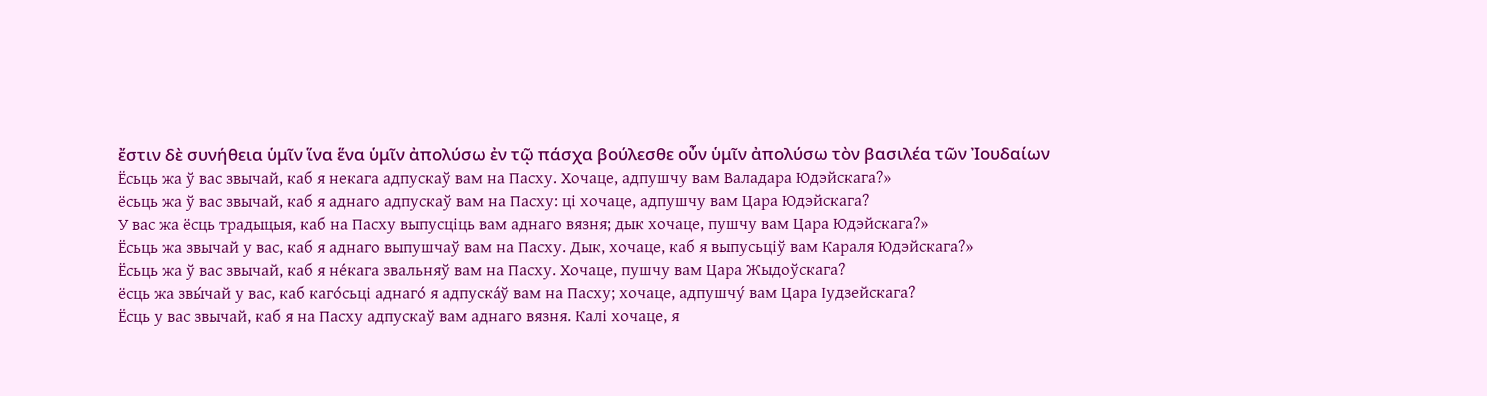ἔστιν δὲ συνήθεια ὑμῖν ἵνα ἕνα ὑμῖν ἀπολύσω ἐν τῷ πάσχα βούλεσθε οὖν ὑμῖν ἀπολύσω τὸν βασιλέα τῶν Ἰουδαίων
Ёсьць жа ў вас звычай, каб я некага адпускаў вам на Пасху. Хочаце, адпушчу вам Валадара Юдэйскага?»
ёсьць жа ў вас звычай, каб я аднаго адпускаў вам на Пасху: ці хочаце, адпушчу вам Цара Юдэйскага?
У вас жа ёсць традыцыя, каб на Пасху выпусціць вам аднаго вязня; дык хочаце, пушчу вам Цара Юдэйскага?»
Ёсьць жа звычай у вас, каб я аднаго выпушчаў вам на Пасху. Дык, хочаце, каб я выпусьціў вам Караля Юдэйскага?»
Ёсьць жа ў вас звычай, каб я не́кага звальняў вам на Пасху. Хочаце, пушчу вам Цара Жыдоўскага?
ёсць жа звы́чай у вас, каб каго́сьці аднаго́ я адпуска́ў вам на Пасху; хочаце, адпушчу́ вам Цара Іудзейскага?
Ёсць у вас звычай, каб я на Пасху адпускаў вам аднаго вязня. Калі хочаце, я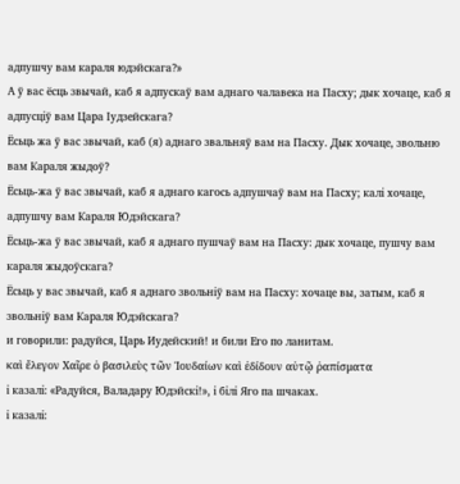адпушчу вам караля юдэйскага?»
А ў вас ёсць звычай, каб я адпускаў вам аднаго чалавека на Пасху; дык хочаце, каб я адпусціў вам Цара Іудзейскага?
Ёсьць жа ў вас звычай, каб (я) аднаго звальняў вам на Пасху. Дык хочаце, звольню вам Караля жыдоў?
Ёсьць-жа ў вас звычай, каб я аднаго кагось адпушчаў вам на Пасху; калі хочаце, адпушчу вам Караля Юдэйскага?
Ёсьць-жа ў вас звычай, каб я аднаго пушчаў вам на Пасху: дык хочаце, пушчу вам караля жыдоўскага?
Ёсьць у вас звычай, каб я аднаго звольніў вам на Пасху: хочаце вы, затым, каб я звольніў вам Караля Юдэйскага?
и говорили: радуйся, Царь Иудейский! и били Его по ланитам.
καὶ ἔλεγον Χαῖρε ὁ βασιλεὺς τῶν Ἰουδαίων καὶ ἐδίδουν αὐτῷ ῥαπίσματα
і казалі: «Радуйся, Валадару Юдэйскі!», і білі Яго па шчаках.
і казалі: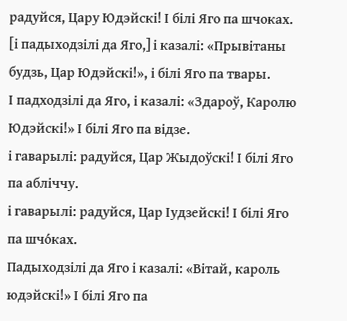радуйся, Цару Юдэйскі! І білі Яго па шчоках.
[і падыходзілі да Яго,] і казалі: «Прывітаны будзь, Цар Юдэйскі!», і білі Яго па твары.
І падходзілі да Яго, і казалі: «Здароў, Каролю Юдэйскі!» І білі Яго па відзе.
і гаварылі: радуйся, Цар Жыдоўскі! І білі Яго па абліччу.
і гаварылі: радуйся, Цар Іудзейскі! І білі Яго па шчо́ках.
Падыходзілі да Яго і казалі: «Вітай, кароль юдэйскі!» І білі Яго па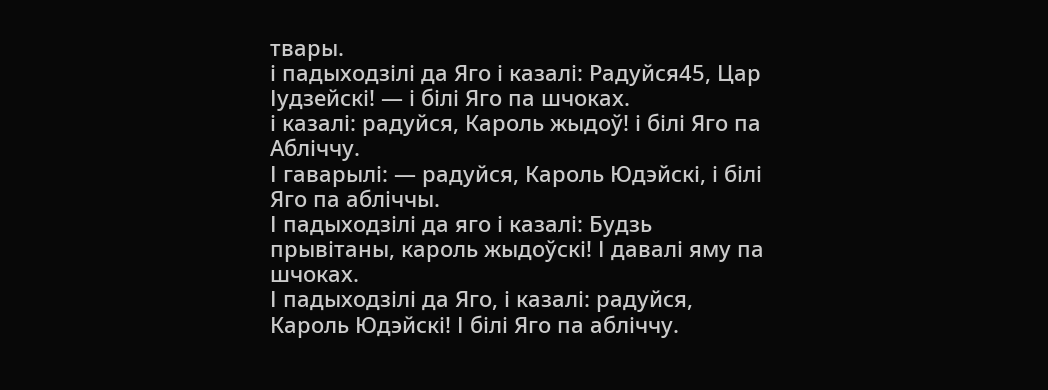твары.
і падыходзілі да Яго і казалі: Радуйся45, Цар Іудзейскі! — і білі Яго па шчоках.
і казалі: радуйся, Кароль жыдоў! і білі Яго па Абліччу.
І гаварылі: — радуйся, Кароль Юдэйскі, і білі Яго па абліччы.
І падыходзілі да яго і казалі: Будзь прывітаны, кароль жыдоўскі! І давалі яму па шчоках.
І падыходзілі да Яго, і казалі: радуйся, Кароль Юдэйскі! І білі Яго па абліччу.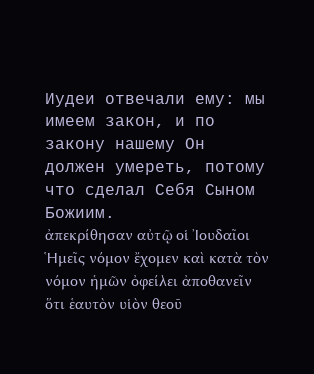Иудеи отвечали ему: мы имеем закон, и по закону нашему Он должен умереть, потому что сделал Себя Сыном Божиим.
ἀπεκρίθησαν αὐτῷ οἱ Ἰουδαῖοι Ἡμεῖς νόμον ἔχομεν καὶ κατὰ τὸν νόμον ἡμῶν ὀφείλει ἀποθανεῖν ὅτι ἑαυτὸν υἱὸν θεοῦ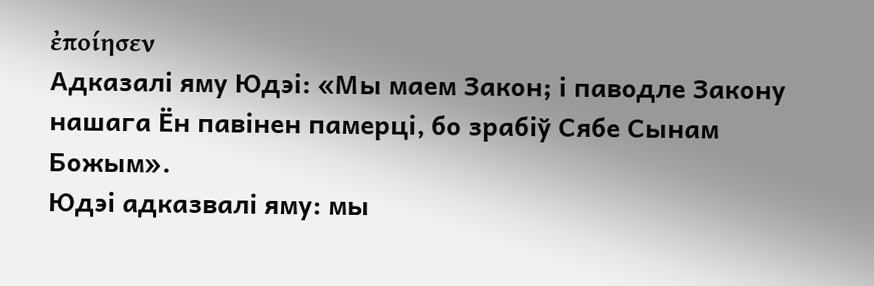ἐποίησεν
Адказалі яму Юдэі: «Мы маем Закон; і паводле Закону нашага Ён павінен памерці, бо зрабіў Сябе Сынам Божым».
Юдэі адказвалі яму: мы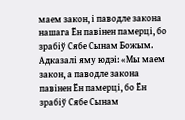маем закон, і паводле закона нашага Ён павінен памерці, бо зрабіў Сябе Сынам Божым.
Адказалі яму юдэі: «Мы маем закон, а паводле закона павінен Ён памерці, бо Ён зрабіў Сябе Сынам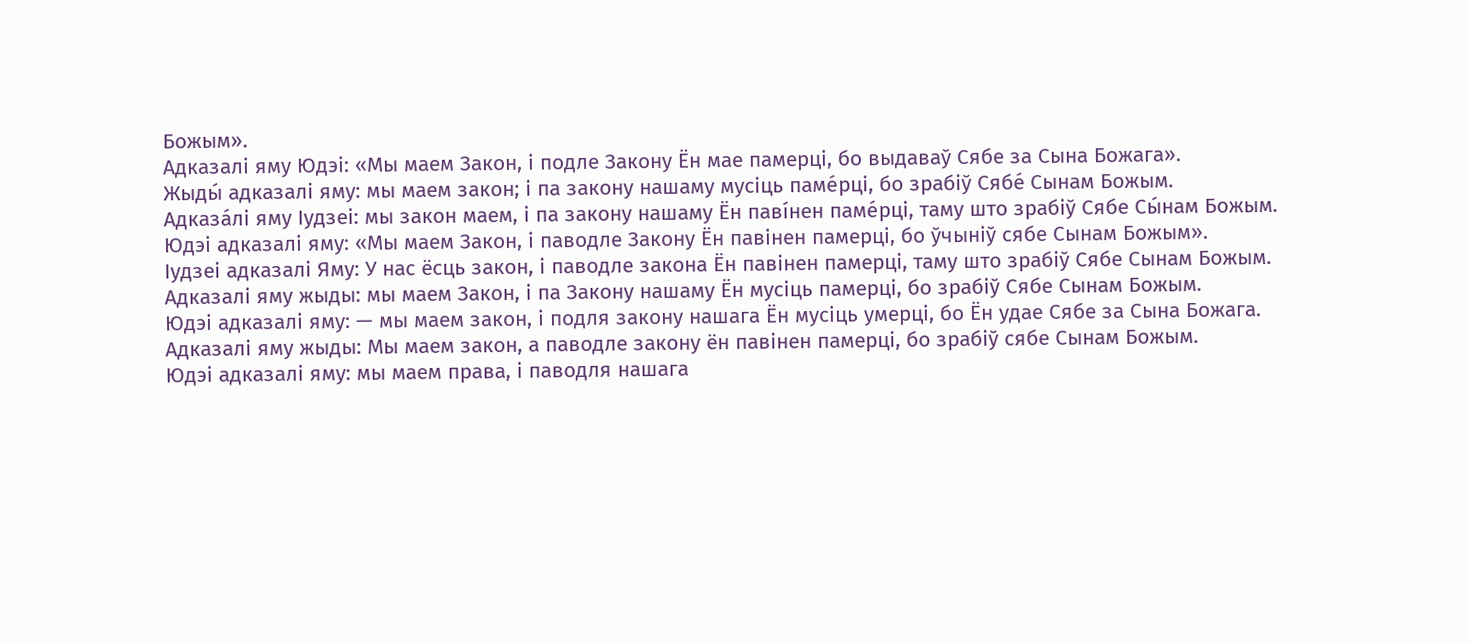Божым».
Адказалі яму Юдэі: «Мы маем Закон, і подле Закону Ён мае памерці, бо выдаваў Сябе за Сына Божага».
Жыды́ адказалі яму: мы маем закон; і па закону нашаму мусіць паме́рці, бо зрабіў Сябе́ Сынам Божым.
Адказа́лі яму Іудзеі: мы закон маем, і па закону нашаму Ён павíнен паме́рці, таму што зрабіў Сябе Сы́нам Божым.
Юдэі адказалі яму: «Мы маем Закон, і паводле Закону Ён павінен памерці, бо ўчыніў сябе Сынам Божым».
Іудзеі адказалі Яму: У нас ёсць закон, і паводле закона Ён павінен памерці, таму што зрабіў Сябе Сынам Божым.
Адказалі яму жыды: мы маем Закон, і па Закону нашаму Ён мусіць памерці, бо зрабіў Сябе Сынам Божым.
Юдэі адказалі яму: — мы маем закон, і подля закону нашага Ён мусіць умерці, бо Ён удае Сябе за Сына Божага.
Адказалі яму жыды: Мы маем закон, а паводле закону ён павінен памерці, бо зрабіў сябе Сынам Божым.
Юдэі адказалі яму: мы маем права, і паводля нашага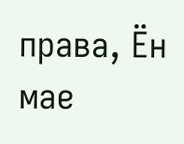права, Ён мае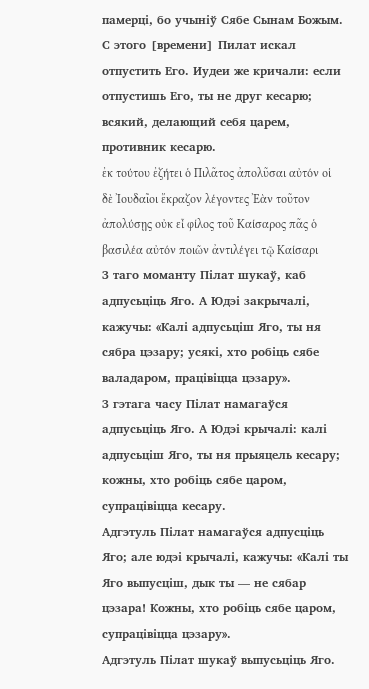памерці, бо учыніў Сябе Сынам Божым.
С этого [времени] Пилат искал отпустить Его. Иудеи же кричали: если отпустишь Его, ты не друг кесарю; всякий, делающий себя царем, противник кесарю.
ἐκ τούτου ἐζήτει ὁ Πιλᾶτος ἀπολῦσαι αὐτόν οἱ δὲ Ἰουδαῖοι ἔκραζον λέγοντες Ἐὰν τοῦτον ἀπολύσῃς οὐκ εἶ φίλος τοῦ Καίσαρος πᾶς ὁ βασιλέα αὐτόν ποιῶν ἀντιλέγει τῷ Καίσαρι
З таго моманту Пілат шукаў, каб адпусьціць Яго. А Юдэі закрычалі, кажучы: «Калі адпусьціш Яго, ты ня сябра цэзару; усякі, хто робіць сябе валадаром, працівіцца цэзару».
З гэтага часу Пілат намагаўся адпусьціць Яго. А Юдэі крычалі: калі адпусьціш Яго, ты ня прыяцель кесару; кожны, хто робіць сябе царом, супрацівіцца кесару.
Адгэтуль Пілат намагаўся адпусціць Яго; але юдэі крычалі, кажучы: «Калі ты Яго выпусціш, дык ты — не сябар цэзара! Кожны, хто робіць сябе царом, супрацівіцца цэзару».
Адгэтуль Пілат шукаў выпусьціць Яго.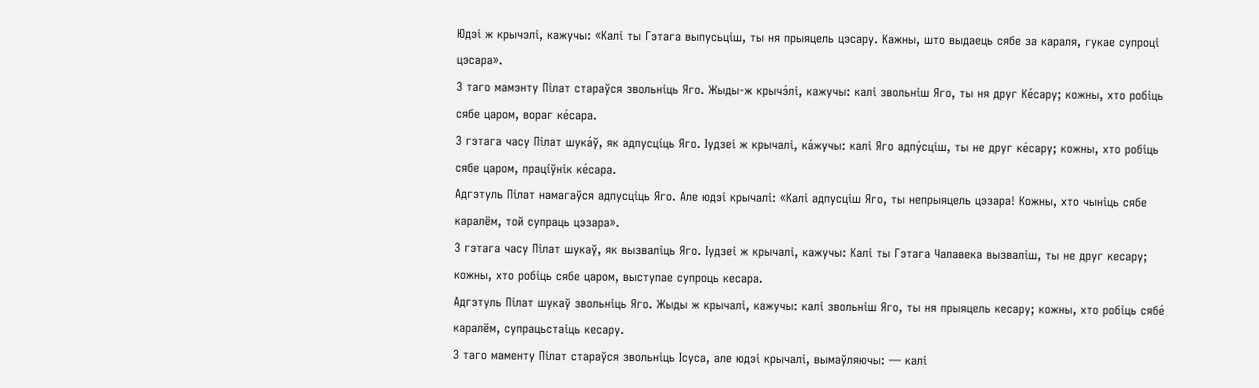Юдэі ж крычэлі, кажучы: «Калі ты Гэтага выпусьціш, ты ня прыяцель цэсару. Кажны, што выдаець сябе за караля, гукае супроці цэсара».
З таго мамэнту Пілат стараўся звольніць Яго. Жыды-ж крычэ́лі, кажучы: калі звольніш Яго, ты ня друг Ке́сару; кожны, хто робіць сябе царом, вораг ке́сара.
З гэтага часу Пілат шука́ў, як адпусцíць Яго. Іудзеі ж крычалі, ка́жучы: калі Яго адпу́сціш, ты не друг ке́сару; кожны, хто робіць сябе царом, працíўнік ке́сара.
Адгэтуль Пілат намагаўся адпусціць Яго. Але юдэі крычалі: «Калі адпусціш Яго, ты непрыяцель цэзара! Кожны, хто чыніць сябе каралём, той супраць цэзара».
З гэтага часу Пілат шукаў, як вызваліць Яго. Іудзеі ж крычалі, кажучы: Калі ты Гэтага Чалавека вызваліш, ты не друг кесару; кожны, хто робіць сябе царом, выступае супроць кесара.
Адгэтуль Пілат шукаў звольніць Яго. Жыды ж крычалі, кажучы: калі звольніш Яго, ты ня прыяцель кесару; кожны, хто робіць сябе́ каралём, супрацьстаіць кесару.
З таго маменту Пілат стараўся звольніць Ісуса, але юдэі крычалі, вымаўляючы: — калі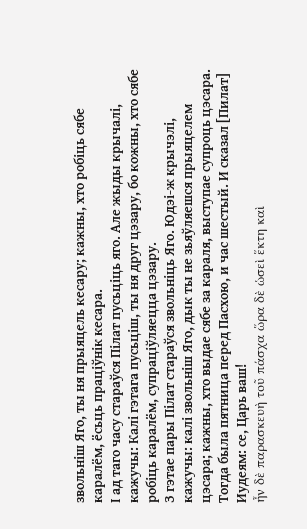звольніш Яго, ты ня прыяцель кесару; кажны, хто робіць сябе каралём, ёсьць праціўнік кесара.
І ад таго часу стараўся Пілат пусьціць яго. Але жыды крычалі, кажучы: Калі гэтага пусьціш, ты ня друг цэзару, бо кожны, хто сябе робіць каралём, супраціўляецца цэзару.
З гэтае пары Пілат стараўся звольніць Яго. Юдэі-ж крычэлі, кажучы: калі звольніш Яго, дык ты не зьяўляешся прыяцелем цэсара; кажны, хто выдае сябе за караля, выступае супроць цэсара.
Тогда была пятница перед Пасхою, и час шестый. И сказал [Пилат] Иудеям: се, Царь ваш!
ἦν δὲ παρασκευὴ τοῦ πάσχα ὥρα δὲ ὡσεὶ ἕκτη καὶ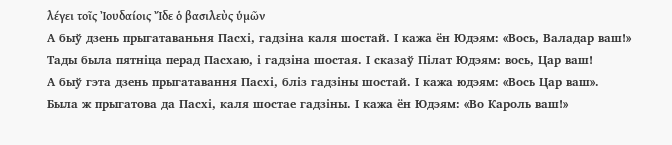λέγει τοῖς Ἰουδαίοις Ἴδε ὁ βασιλεὺς ὑμῶν
А быў дзень прыгатаваньня Пасхі, гадзіна каля шостай. І кажа ён Юдэям: «Вось, Валадар ваш!»
Тады была пятніца перад Пасхаю, і гадзіна шостая. І сказаў Пілат Юдэям: вось, Цар ваш!
А быў гэта дзень прыгатавання Пасхі, бліз гадзіны шостай. І кажа юдэям: «Вось Цар ваш».
Была ж прыгатова да Пасхі, каля шостае гадзіны. І кажа ён Юдэям: «Во Кароль ваш!»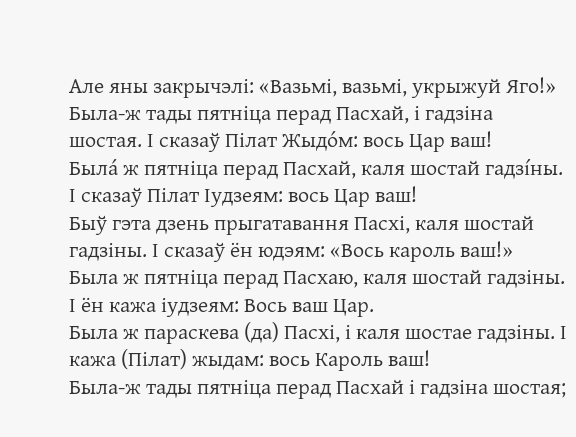Але яны закрычэлі: «Вазьмі, вазьмі, укрыжуй Яго!»
Была-ж тады пятніца перад Пасхай, і гадзіна шостая. І сказаў Пілат Жыдо́м: вось Цар ваш!
Была́ ж пятніца перад Пасхай, каля шостай гадзíны. І сказаў Пілат Іудзеям: вось Цар ваш!
Быў гэта дзень прыгатавання Пасхі, каля шостай гадзіны. І сказаў ён юдэям: «Вось кароль ваш!»
Была ж пятніца перад Пасхаю, каля шостай гадзіны. І ён кажа іудзеям: Вось ваш Цар.
Была ж параскева (да) Пасхі, і каля шостае гадзіны. І кажа (Пілат) жыдам: вось Кароль ваш!
Была-ж тады пятніца перад Пасхай і гадзіна шостая;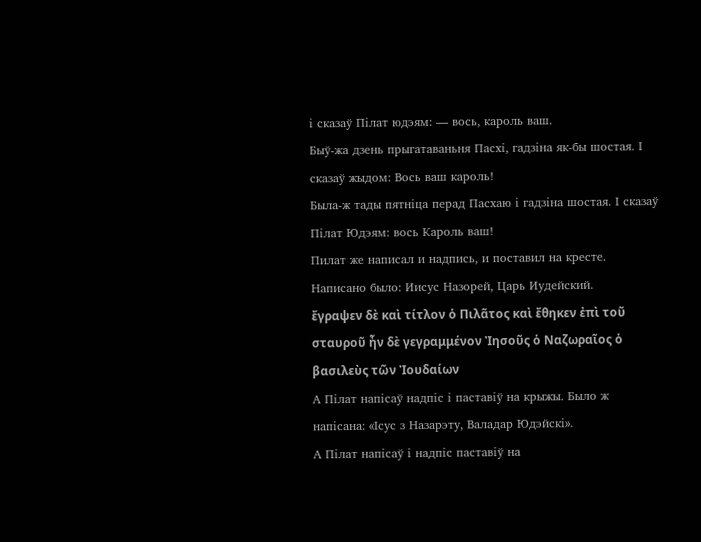і сказаў Пілат юдэям: — вось, кароль ваш.
Быў-жа дзень прыгатаваньня Пасхі, гадзіна як-бы шостая. І сказаў жыдом: Вось ваш кароль!
Была-ж тады пятніца перад Пасхаю і гадзіна шостая. І сказаў Пілат Юдэям: вось Кароль ваш!
Пилат же написал и надпись, и поставил на кресте. Написано было: Иисус Назорей, Царь Иудейский.
ἔγραψεν δὲ καὶ τίτλον ὁ Πιλᾶτος καὶ ἔθηκεν ἐπὶ τοῦ σταυροῦ ἦν δὲ γεγραμμένον Ἰησοῦς ὁ Ναζωραῖος ὁ βασιλεὺς τῶν Ἰουδαίων
А Пілат напісаў надпіс і паставіў на крыжы. Было ж напісана: «Ісус з Назарэту, Валадар Юдэйскі».
А Пілат напісаў і надпіс паставіў на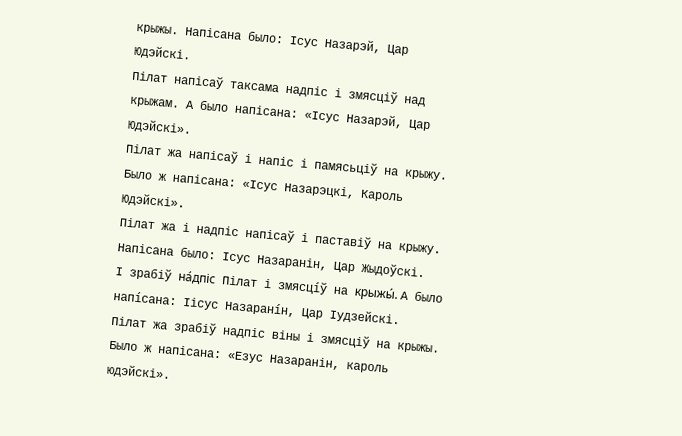крыжы. Напісана было: Ісус Назарэй, Цар Юдэйскі.
Пілат напісаў таксама надпіс і змясціў над крыжам. А было напісана: «Ісус Назарэй, Цар Юдэйскі».
Пілат жа напісаў і напіс і памясьціў на крыжу. Было ж напісана: «Ісус Назарэцкі, Кароль Юдэйскі».
Пілат жа і надпіс напісаў і паставіў на крыжу. Напісана было: Ісус Назаранін, Цар Жыдоўскі.
І зрабіў на́дпіс Пілат і змясцíў на крыжы́. А было напíсана: Іісус Назаранíн, Цар Іудзейскі.
Пілат жа зрабіў надпіс віны і змясціў на крыжы. Было ж напісана: «Езус Назаранін, кароль юдэйскі».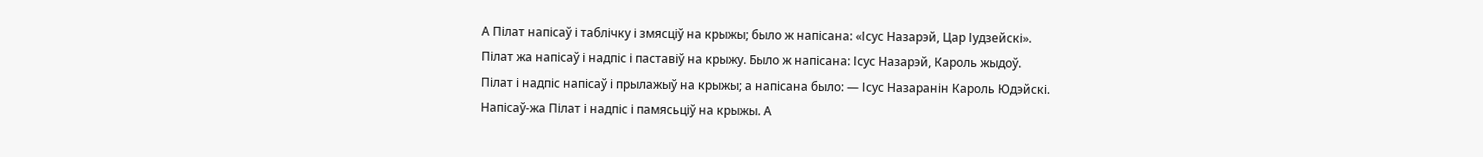А Пілат напісаў і таблічку і змясціў на крыжы; было ж напісана: «Ісус Назарэй, Цар Іудзейскі».
Пілат жа напісаў і надпіс і паставіў на крыжу. Было ж напісана: Ісус Назарэй, Кароль жыдоў.
Пілат і надпіс напісаў і прылажыў на крыжы; а напісана было: — Ісус Назаранін Кароль Юдэйскі.
Напісаў-жа Пілат і надпіс і памясьціў на крыжы. А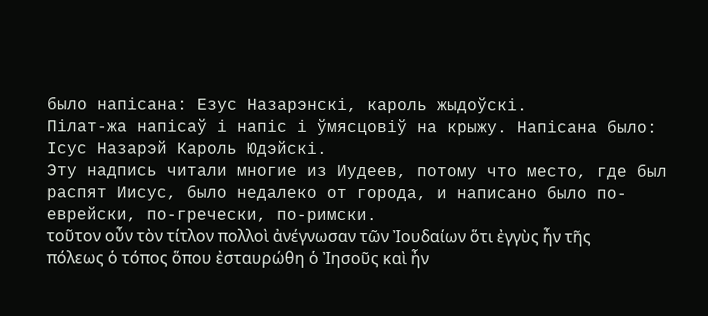было напісана: Езус Назарэнскі, кароль жыдоўскі.
Пілат-жа напісаў і напіс і ўмясцовіў на крыжу. Напісана было: Ісус Назарэй Кароль Юдэйскі.
Эту надпись читали многие из Иудеев, потому что место, где был распят Иисус, было недалеко от города, и написано было по-еврейски, по-гречески, по-римски.
τοῦτον οὖν τὸν τίτλον πολλοὶ ἀνέγνωσαν τῶν Ἰουδαίων ὅτι ἐγγὺς ἦν τῆς πόλεως ὁ τόπος ὅπου ἐσταυρώθη ὁ Ἰησοῦς καὶ ἦν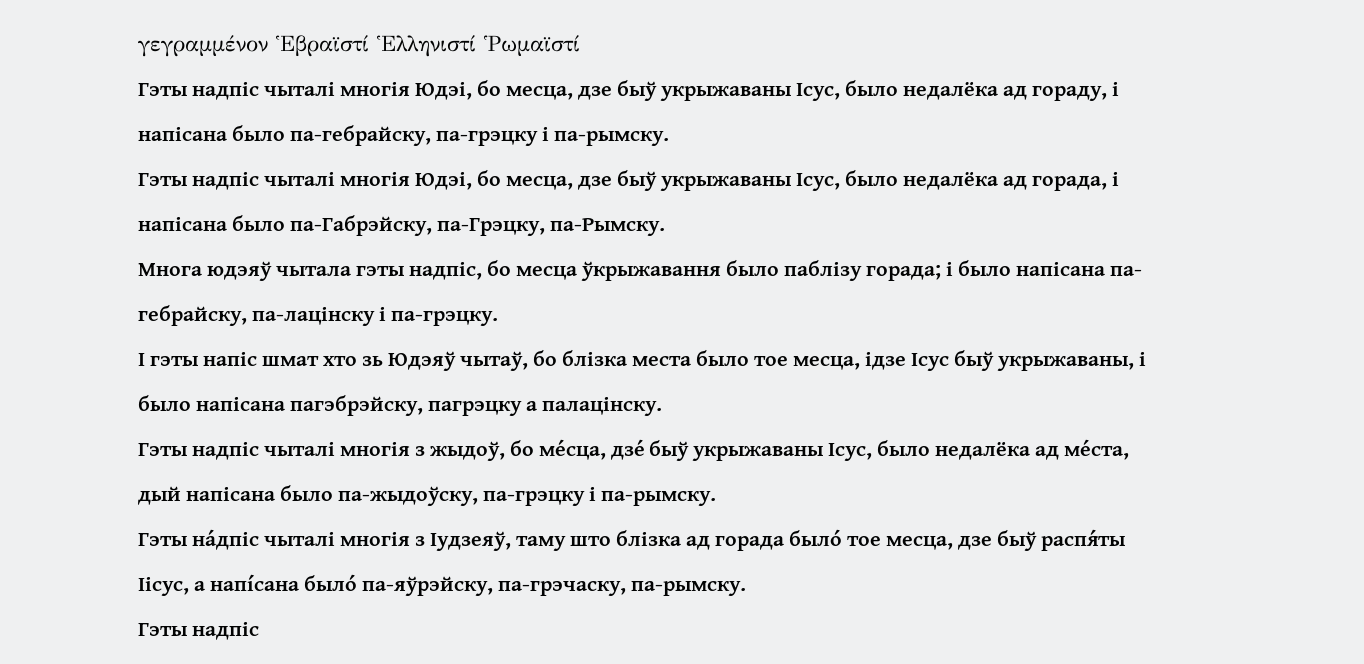γεγραμμένον Ἑβραϊστί Ἑλληνιστί Ῥωμαϊστί
Гэты надпіс чыталі многія Юдэі, бо месца, дзе быў укрыжаваны Ісус, было недалёка ад гораду, і напісана было па-гебрайску, па-грэцку і па-рымску.
Гэты надпіс чыталі многія Юдэі, бо месца, дзе быў укрыжаваны Ісус, было недалёка ад горада, і напісана было па-Габрэйску, па-Грэцку, па-Рымску.
Многа юдэяў чытала гэты надпіс, бо месца ўкрыжавання было паблізу горада; і было напісана па-гебрайску, па-лацінску і па-грэцку.
І гэты напіс шмат хто зь Юдэяў чытаў, бо блізка места было тое месца, ідзе Ісус быў укрыжаваны, і было напісана пагэбрэйску, пагрэцку а палацінску.
Гэты надпіс чыталі многія з жыдоў, бо ме́сца, дзе́ быў укрыжаваны Ісус, было недалёка ад ме́ста, дый напісана было па-жыдоўску, па-грэцку і па-рымску.
Гэты на́дпіс чыталі многія з Іудзеяў, таму што блізка ад горада было́ тое месца, дзе быў распя́ты Іісус, а напíсана было́ па-яўрэйску, па-грэчаску, па-рымску.
Гэты надпіс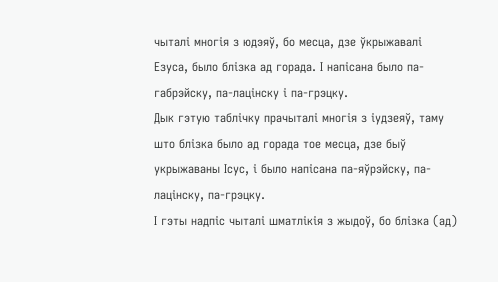чыталі многія з юдэяў, бо месца, дзе ўкрыжавалі Езуса, было блізка ад горада. І напісана было па-габрэйску, па-лацінску і па-грэцку.
Дык гэтую таблічку прачыталі многія з іудзеяў, таму што блізка было ад горада тое месца, дзе быў укрыжаваны Ісус, і было напісана па-яўрэйску, па-лацінску, па-грэцку.
І гэты надпіс чыталі шматлікія з жыдоў, бо блізка (ад)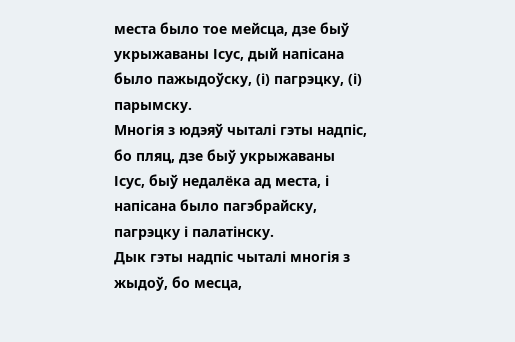места было тое мейсца, дзе быў укрыжаваны Ісус, дый напісана было пажыдоўску, (і) пагрэцку, (і) парымску.
Многія з юдэяў чыталі гэты надпіс, бо пляц, дзе быў укрыжаваны Ісус, быў недалёка ад места, і напісана было пагэбрайску, пагрэцку і палатінску.
Дык гэты надпіс чыталі многія з жыдоў, бо месца,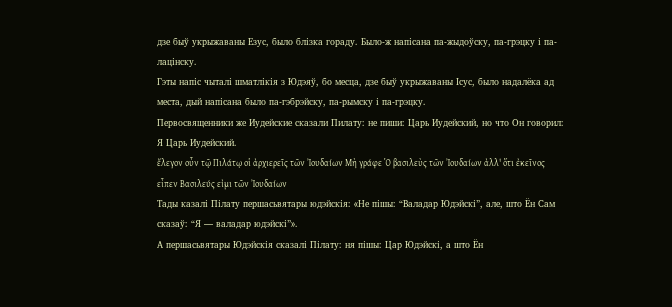дзе быў укрыжаваны Езус, было блізка гораду. Было-ж напісана па-жыдоўску, па-грэцку і па-лацінску.
Гэты напіс чыталі шматлікія з Юдэяў, бо месца, дзе быў укрыжаваны Ісус, было надалёка ад места, дый напісана было па-гэбрэйску, па-рымску і па-грэцку.
Первосвященники же Иудейские сказали Пилату: не пиши: Царь Иудейский, но что Он говорил: Я Царь Иудейский.
ἔλεγον οὖν τῷ Πιλάτῳ οἱ ἀρχιερεῖς τῶν Ἰουδαίων Μὴ γράφε Ὁ βασιλεὺς τῶν Ἰουδαίων ἀλλ' ὅτι ἐκεῖνος εἶπεν Βασιλεύς εἰμι τῶν Ἰουδαίων
Тады казалі Пілату першасьвятары юдэйскія: «Не пішы: “Валадар Юдэйскі”, але, што Ён Сам сказаў: “Я — валадар юдэйскі”».
А першасьвятары Юдэйскія сказалі Пілату: ня пішы: Цар Юдэйскі, а што Ён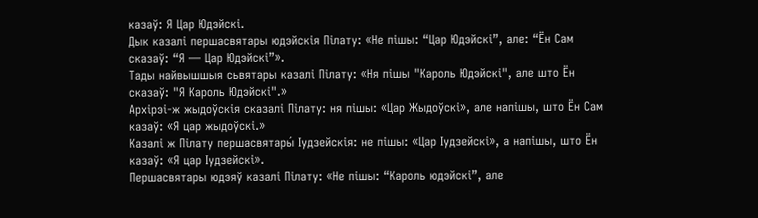казаў: Я Цар Юдэйскі.
Дык казалі першасвятары юдэйскія Пілату: «Не пішы: “Цар Юдэйскі”, але: “Ён Сам сказаў: “Я — Цар Юдэйскі”».
Тады найвышшыя сьвятары казалі Пілату: «Ня пішы "Кароль Юдэйскі", але што Ён сказаў: "Я Кароль Юдэйскі".»
Архірэі-ж жыдоўскія сказалі Пілату: ня пішы: «Цар Жыдоўскі», але напішы, што Ён Сам казаў: «Я цар жыдоўскі.»
Казалі ж Пілату першасвятары́ Іудзейскія: не пішы: «Цар Іудзейскі», а напішы, што Ён казаў: «Я цар Іудзейскі».
Першасвятары юдэяў казалі Пілату: «Не пішы: “Кароль юдэйскі”, але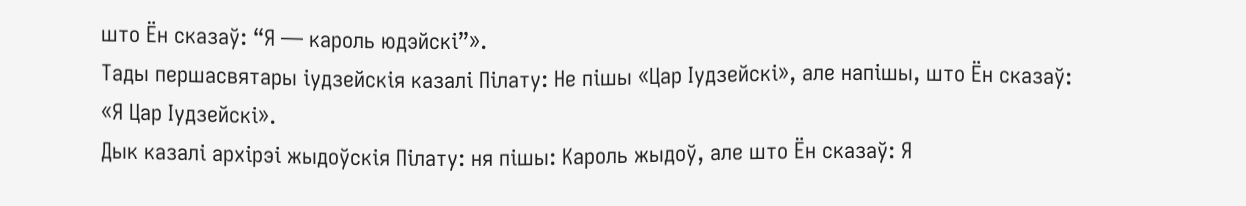што Ён сказаў: “Я — кароль юдэйскі”».
Тады першасвятары іудзейскія казалі Пілату: Не пішы «Цар Іудзейскі», але напішы, што Ён сказаў: «Я Цар Іудзейскі».
Дык казалі архірэі жыдоўскія Пілату: ня пішы: Кароль жыдоў, але што Ён сказаў: Я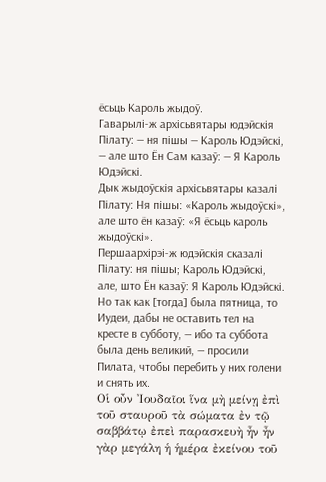ёсьць Кароль жыдоў.
Гаварылі-ж архісьвятары юдэйскія Пілату: — ня пішы — Кароль Юдэйскі, — але што Ён Сам казаў: — Я Кароль Юдэйскі.
Дык жыдоўскія архісьвятары казалі Пілату: Ня пішы: «Кароль жыдоўскі», але што ён казаў: «Я ёсьць кароль жыдоўскі».
Першаархірэі-ж юдэйскія сказалі Пілату: ня пішы; Кароль Юдэйскі, але, што Ён казаў: Я Кароль Юдэйскі.
Но так как [тогда] была пятница, то Иудеи, дабы не оставить тел на кресте в субботу, — ибо та суббота была день великий, — просили Пилата, чтобы перебить у них голени и снять их.
Οἱ οὖν Ἰουδαῖοι ἵνα μὴ μείνῃ ἐπὶ τοῦ σταυροῦ τὰ σώματα ἐν τῷ σαββάτῳ ἐπεὶ παρασκευὴ ἦν ἦν γὰρ μεγάλη ἡ ἡμέρα ἐκείνου τοῦ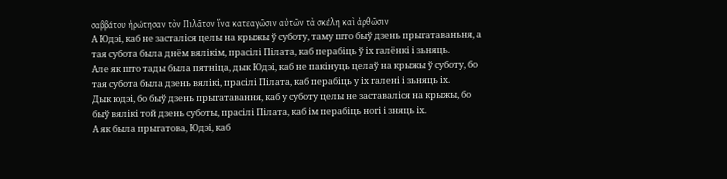σαββάτου ἠρώτησαν τὸν Πιλᾶτον ἵνα κατεαγῶσιν αὐτῶν τὰ σκέλη καὶ ἀρθῶσιν
А Юдэі, каб не засталіся целы на крыжы ў суботу, таму што быў дзень прыгатаваньня, а тая субота была днём вялікім, прасілі Пілата, каб перабіць ў іх галёнкі і зьняць.
Але як што тады была пятніца, дык Юдэі, каб не пакінуць целаў на крыжы ў суботу, бо тая субота была дзень вялікі, прасілі Пілата, каб перабіць у іх галені і зьняць іх.
Дык юдэі, бо быў дзень прыгатавання, каб у суботу целы не заставаліся на крыжы, бо быў вялікі той дзень суботы, прасілі Пілата, каб ім перабіць ногі і зняць іх.
А як была прыгатова, Юдэі, каб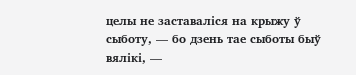целы не заставаліся на крыжу ў сыботу, — бо дзень тае сыботы быў вялікі, —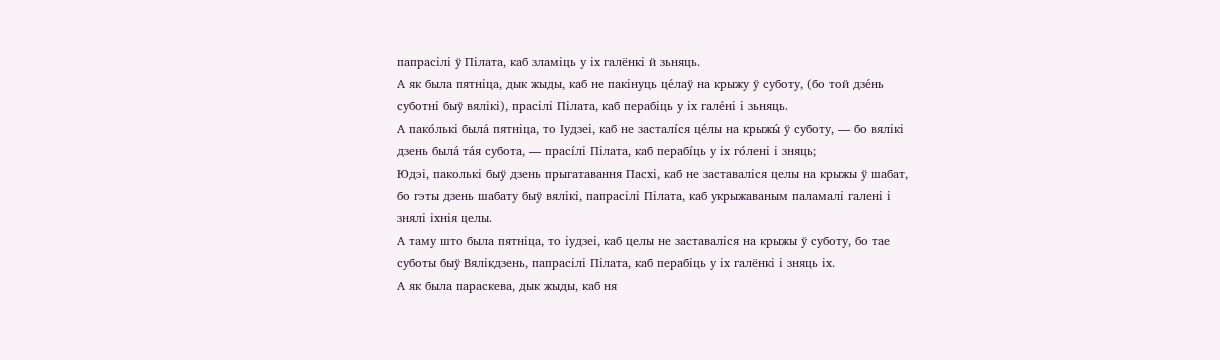папрасілі ў Пілата, каб зламіць у іх галёнкі й зьняць.
А як была пятніца, дык жыды, каб не пакінуць це́лаў на крыжу ў суботу, (бо той дзе́нь суботні быў вялікі), прасілі Пілата, каб перабіць у іх гале́ні і зьняць.
А пако́лькі была́ пятніца, то Іудзеі, каб не засталíся це́лы на крыжы́ ў суботу, — бо вялікі дзень была́ та́я субота, — прасíлі Пілата, каб перабíць у іх го́лені і зняць;
Юдэі, паколькі быў дзень прыгатавання Пасхі, каб не заставаліся целы на крыжы ў шабат, бо гэты дзень шабату быў вялікі, папрасілі Пілата, каб укрыжаваным паламалі галені і знялі іхнія целы.
А таму што была пятніца, то іудзеі, каб целы не заставаліся на крыжы ў суботу, бо тае суботы быў Вялікдзень, папрасілі Пілата, каб перабіць у іх галёнкі і зняць іх.
А як была параскева, дык жыды, каб ня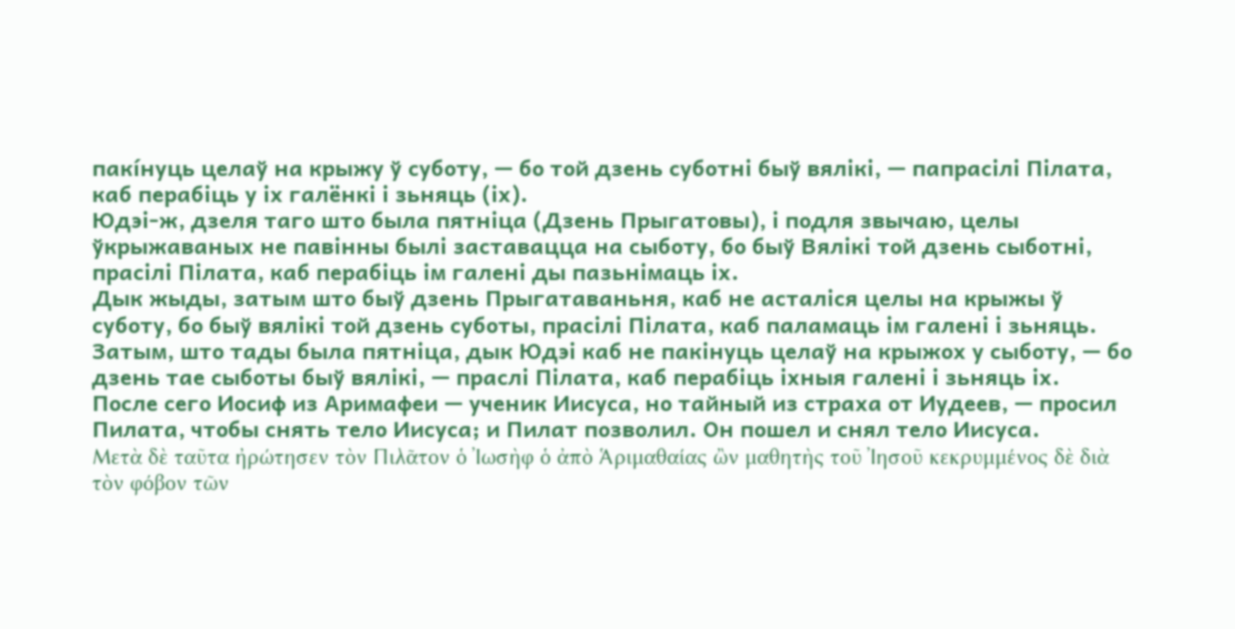пакíнуць целаў на крыжу ў суботу, — бо той дзень суботні быў вялікі, — папрасілі Пілата, каб перабіць у іх галёнкі і зьняць (іх).
Юдэі-ж, дзеля таго што была пятніца (Дзень Прыгатовы), і подля звычаю, целы ўкрыжаваных не павінны былі заставацца на сыботу, бо быў Вялікі той дзень сыботні, прасілі Пілата, каб перабіць ім галені ды пазьнімаць іх.
Дык жыды, затым што быў дзень Прыгатаваньня, каб не асталіся целы на крыжы ў суботу, бо быў вялікі той дзень суботы, прасілі Пілата, каб паламаць ім галені і зьняць.
Затым, што тады была пятніца, дык Юдэі каб не пакінуць целаў на крыжох у сыботу, — бо дзень тае сыботы быў вялікі, — праслі Пілата, каб перабіць іхныя галені і зьняць іх.
После сего Иосиф из Аримафеи — ученик Иисуса, но тайный из страха от Иудеев, — просил Пилата, чтобы снять тело Иисуса; и Пилат позволил. Он пошел и снял тело Иисуса.
Μετὰ δὲ ταῦτα ἠρώτησεν τὸν Πιλᾶτον ὁ Ἰωσὴφ ὁ ἀπὸ Ἁριμαθαίας ὢν μαθητὴς τοῦ Ἰησοῦ κεκρυμμένος δὲ διὰ τὸν φόβον τῶν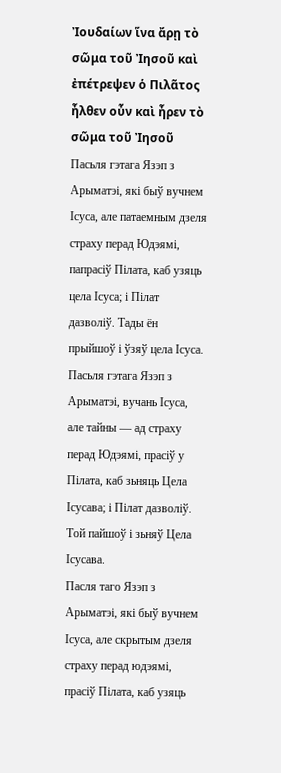Ἰουδαίων ἵνα ἄρῃ τὸ σῶμα τοῦ Ἰησοῦ καὶ ἐπέτρεψεν ὁ Πιλᾶτος ἦλθεν οὖν καὶ ἦρεν τὸ σῶμα τοῦ Ἰησοῦ
Пасьля гэтага Язэп з Арыматэі, які быў вучнем Ісуса, але патаемным дзеля страху перад Юдэямі, папрасіў Пілата, каб узяць цела Ісуса; і Пілат дазволіў. Тады ён прыйшоў і ўзяў цела Ісуса.
Пасьля гэтага Язэп з Арыматэі, вучань Ісуса, але тайны — ад страху перад Юдэямі, прасіў у Пілата, каб зьняць Цела Ісусава; і Пілат дазволіў. Той пайшоў і зьняў Цела Ісусава.
Пасля таго Язэп з Арыматэі, які быў вучнем Ісуса, але скрытым дзеля страху перад юдэямі, прасіў Пілата, каб узяць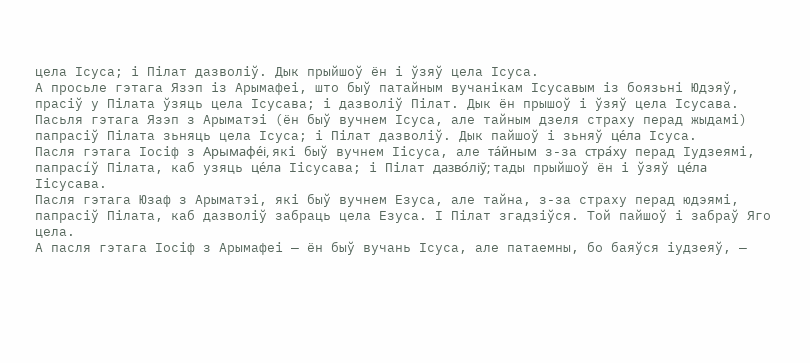цела Ісуса; і Пілат дазволіў. Дык прыйшоў ён і ўзяў цела Ісуса.
А просьле гэтага Язэп із Арымафеі, што быў патайным вучанікам Ісусавым із боязьні Юдэяў, прасіў у Пілата ўзяць цела Ісусава; і дазволіў Пілат. Дык ён прышоў і ўзяў цела Ісусава.
Пасьля гэтага Язэп з Арыматэі (ён быў вучнем Ісуса, але тайным дзеля страху перад жыдамі) папрасіў Пілата зьняць цела Ісуса; і Пілат дазволіў. Дык пайшоў і зьняў це́ла Ісуса.
Пасля гэтага Іосіф з Арымафе́і, які быў вучнем Іісуса, але та́йным з-за стра́ху перад Іудзеямі, папрасíў Пілата, каб узяць це́ла Іісусава; і Пілат дазво́ліў; тады прыйшоў ён і ўзяў це́ла Іісусава.
Пасля гэтага Юзаф з Арыматэі, які быў вучнем Езуса, але тайна, з-за страху перад юдэямі, папрасіў Пілата, каб дазволіў забраць цела Езуса. І Пілат згадзіўся. Той пайшоў і забраў Яго цела.
А пасля гэтага Іосіф з Арымафеі — ён быў вучань Ісуса, але патаемны, бо баяўся іудзеяў, —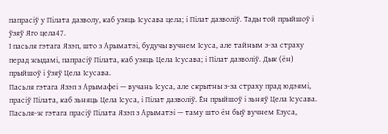папрасіў у Пілата дазволу, каб узяць Ісусава цела; і Пілат дазволіў. Тады той прыйшоў і ўзяў Яго цела47.
І пасьля гэтага Язэп, што з Арыматэі, будучы вучнем Ісуса, але тайным з-за страху перад жыдамі, папрасіў Пілата, каб узяць Цела Ісусава; і Пілат дазволіў. Дык (ён) прыйшоў і ўзяў Цела Ісусава.
Пасьля гэтага Язэп з Арымафеі — вучань Ісуса, але скрытны з-за страху прад юдэямі, прасіў Пілата, каб зьняць Цела Ісуса, і Пілат дазволіў. Ён прыйшоў і зьняў Цела Ісусава.
Пасьля-ж гэтага прасіў Пілата Язэп з Арыматэі — таму што ён быў вучнем Езуса,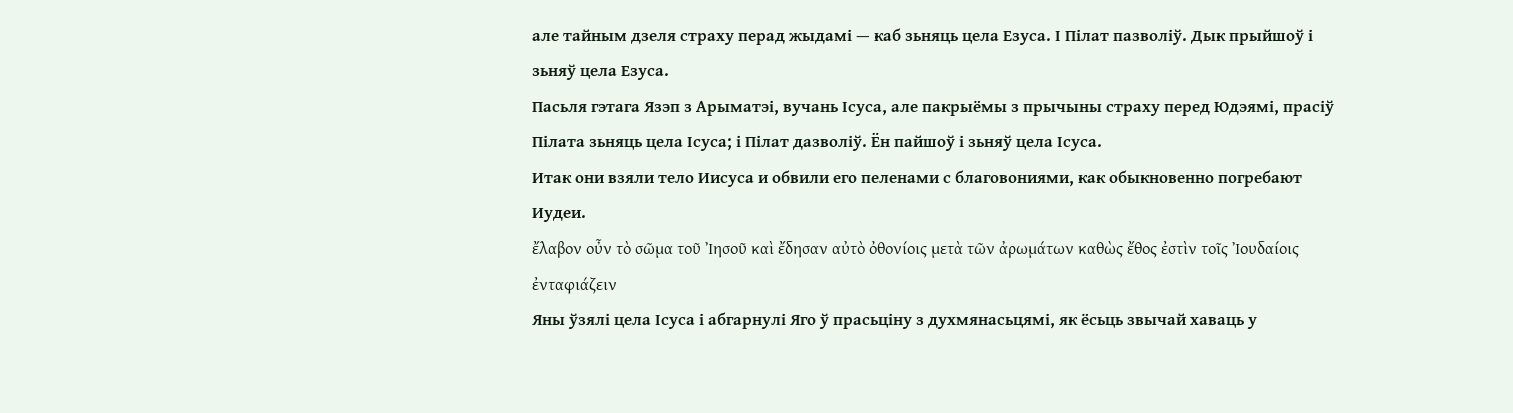але тайным дзеля страху перад жыдамі — каб зьняць цела Езуса. І Пілат пазволіў. Дык прыйшоў і зьняў цела Езуса.
Пасьля гэтага Язэп з Арыматэі, вучань Ісуса, але пакрыёмы з прычыны страху перед Юдэямі, прасіў Пілата зьняць цела Ісуса; і Пілат дазволіў. Ён пайшоў і зьняў цела Ісуса.
Итак они взяли тело Иисуса и обвили его пеленами с благовониями, как обыкновенно погребают Иудеи.
ἔλαβον οὖν τὸ σῶμα τοῦ Ἰησοῦ καὶ ἔδησαν αὐτὸ ὀθονίοις μετὰ τῶν ἀρωμάτων καθὼς ἔθος ἐστὶν τοῖς Ἰουδαίοις ἐνταφιάζειν
Яны ўзялі цела Ісуса і абгарнулі Яго ў прасьціну з духмянасьцямі, як ёсьць звычай хаваць у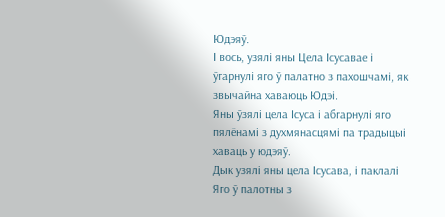Юдэяў.
І вось, узялі яны Цела Ісусавае і ўгарнулі яго ў палатно з пахошчамі, як звычайна хаваюць Юдэі.
Яны ўзялі цела Ісуса і абгарнулі яго пялёнамі з духмянасцямі па традыцыі хаваць у юдэяў.
Дык узялі яны цела Ісусава, і паклалі Яго ў палотны з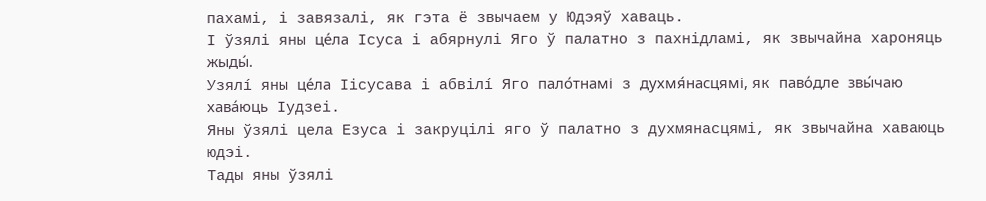пахамі, і завязалі, як гэта ё звычаем у Юдэяў хаваць.
І ўзялі яны це́ла Ісуса і абярнулі Яго ў палатно з пахнідламі, як звычайна хароняць жыды́.
Узялí яны це́ла Іісусава і абвілí Яго пало́тнамі з духмя́насцямі, як паво́дле звы́чаю хава́юць Іудзеі.
Яны ўзялі цела Езуса і закруцілі яго ў палатно з духмянасцямі, як звычайна хаваюць юдэі.
Тады яны ўзялі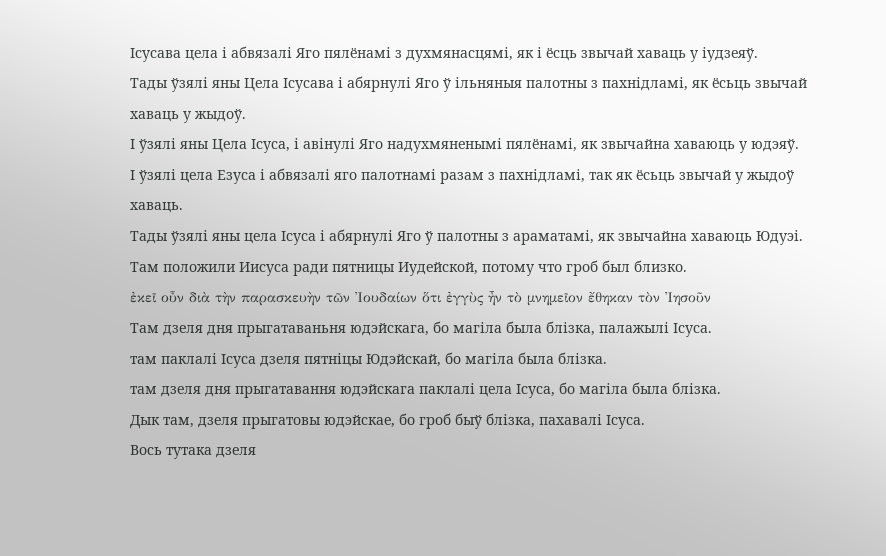Ісусава цела і абвязалі Яго пялёнамі з духмянасцямі, як і ёсць звычай хаваць у іудзеяў.
Тады ўзялі яны Цела Ісусава і абярнулі Яго ў ільняныя палотны з пахнідламі, як ёсьць звычай хаваць у жыдоў.
І ўзялі яны Цела Ісуса, і авінулі Яго надухмяненымі пялёнамі, як звычайна хаваюць у юдэяў.
І ўзялі цела Езуса і абвязалі яго палотнамі разам з пахнідламі, так як ёсьць звычай у жыдоў хаваць.
Тады ўзялі яны цела Ісуса і абярнулі Яго ў палотны з араматамі, як звычайна хаваюць Юдуэі.
Там положили Иисуса ради пятницы Иудейской, потому что гроб был близко.
ἐκεῖ οὖν διὰ τὴν παρασκευὴν τῶν Ἰουδαίων ὅτι ἐγγὺς ἦν τὸ μνημεῖον ἔθηκαν τὸν Ἰησοῦν
Там дзеля дня прыгатаваньня юдэйскага, бо магіла была блізка, палажылі Ісуса.
там паклалі Ісуса дзеля пятніцы Юдэйскай, бо магіла была блізка.
там дзеля дня прыгатавання юдэйскага паклалі цела Ісуса, бо магіла была блізка.
Дык там, дзеля прыгатовы юдэйскае, бо гроб быў блізка, пахавалі Ісуса.
Вось тутака дзеля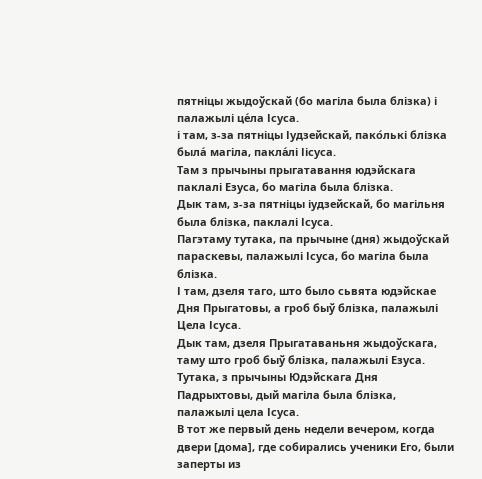пятніцы жыдоўскай (бо магіла была блізка) і палажылі це́ла Ісуса.
і там, з-за пятніцы Іудзейскай, пако́лькі блізка была́ магіла, пакла́лі Іісуса.
Там з прычыны прыгатавання юдэйскага паклалі Езуса, бо магіла была блізка.
Дык там, з-за пятніцы іудзейскай, бо магільня была блізка, паклалі Ісуса.
Пагэтаму тутака, па прычыне (дня) жыдоўскай параскевы, палажылі Ісуса, бо магіла была блізка.
І там, дзеля таго, што было сьвята юдэйскае Дня Прыгатовы, а гроб быў блізка, палажылі Цела Ісуса.
Дык там, дзеля Прыгатаваньня жыдоўскага, таму што гроб быў блізка, палажылі Езуса.
Тутака, з прычыны Юдэйскага Дня Падрыхтовы, дый магіла была блізка, палажылі цела Ісуса.
В тот же первый день недели вечером, когда двери [дома], где собирались ученики Его, были заперты из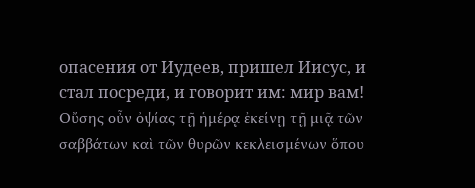опасения от Иудеев, пришел Иисус, и стал посреди, и говорит им: мир вам!
Οὔσης οὖν ὀψίας τῇ ἡμέρᾳ ἐκείνῃ τῇ μιᾷ τῶν σαββάτων καὶ τῶν θυρῶν κεκλεισμένων ὅπου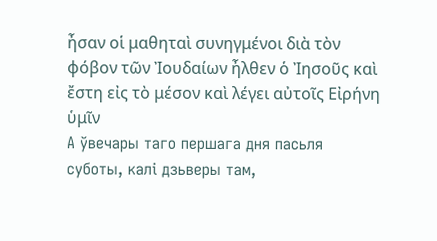ἦσαν οἱ μαθηταὶ συνηγμένοι διὰ τὸν φόβον τῶν Ἰουδαίων ἦλθεν ὁ Ἰησοῦς καὶ ἔστη εἰς τὸ μέσον καὶ λέγει αὐτοῖς Εἰρήνη ὑμῖν
А ўвечары таго першага дня пасьля суботы, калі дзьверы там,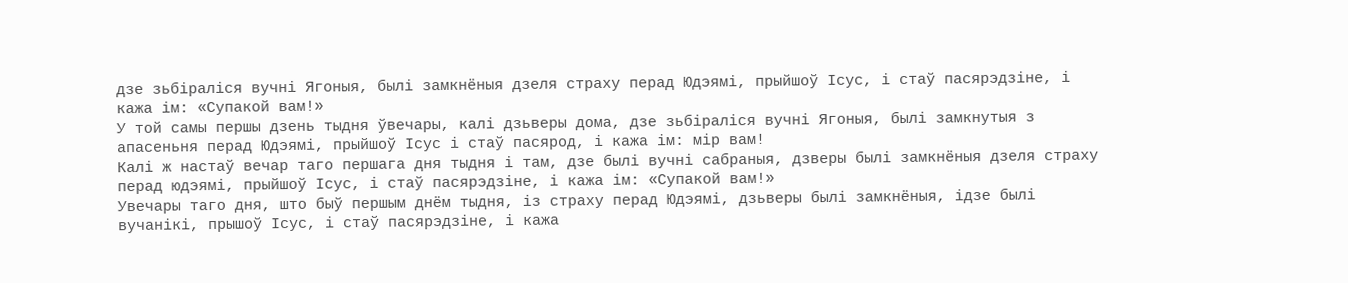дзе зьбіраліся вучні Ягоныя, былі замкнёныя дзеля страху перад Юдэямі, прыйшоў Ісус, і стаў пасярэдзіне, і кажа ім: «Супакой вам!»
У той самы першы дзень тыдня ўвечары, калі дзьверы дома, дзе зьбіраліся вучні Ягоныя, былі замкнутыя з апасеньня перад Юдэямі, прыйшоў Ісус і стаў пасярод, і кажа ім: мір вам!
Калі ж настаў вечар таго першага дня тыдня і там, дзе былі вучні сабраныя, дзверы былі замкнёныя дзеля страху перад юдэямі, прыйшоў Ісус, і стаў пасярэдзіне, і кажа ім: «Супакой вам!»
Увечары таго дня, што быў першым днём тыдня, із страху перад Юдэямі, дзьверы былі замкнёныя, ідзе былі вучанікі, прышоў Ісус, і стаў пасярэдзіне, і кажа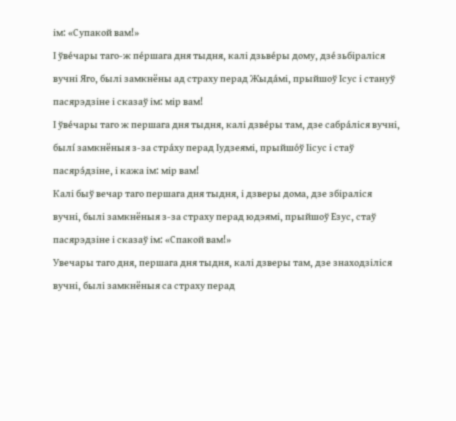ім: «Супакой вам!»
І ўве́чары таго-ж пе́ршага дня тыдня, калі дзьве́ры дому, дзе́ зьбіраліся вучні Яго, былі замкнёны ад страху перад Жыда́мі, прыйшоў Ісус і стануў пасярэдзіне і сказаў ім: мір вам!
І ўве́чары таго ж першага дня тыдня, калі дзве́ры там, дзе сабра́ліся вучні, былí замкнёныя з-за стра́ху перад Іудзеямі, прыйшо́ў Іісус і стаў пасярэ́дзіне, і кажа ім: мір вам!
Калі быў вечар таго першага дня тыдня, і дзверы дома, дзе збіраліся вучні, былі замкнёныя з-за страху перад юдэямі, прыйшоў Езус, стаў пасярэдзіне і сказаў ім: «Спакой вам!»
Увечары таго дня, першага дня тыдня, калі дзверы там, дзе знаходзіліся вучні, былі замкнёныя са страху перад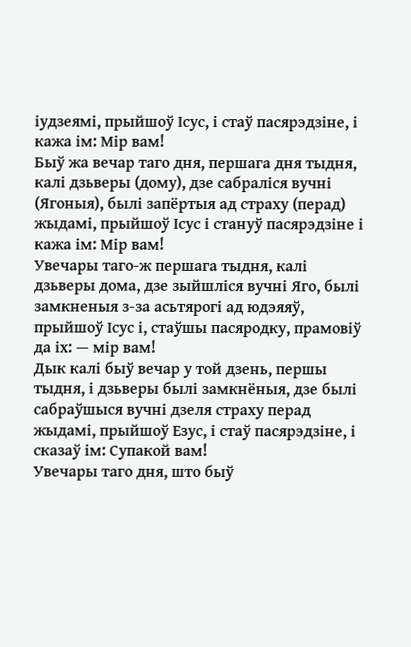іудзеямі, прыйшоў Ісус, і стаў пасярэдзіне, і кажа ім: Мір вам!
Быў жа вечар таго дня, першага дня тыдня, калі дзьверы (дому), дзе сабраліся вучні (Ягоныя), былі запёртыя ад страху (перад) жыдамі, прыйшоў Ісус і стануў пасярэдзіне і кажа ім: Мір вам!
Увечары таго-ж першага тыдня, калі дзьверы дома, дзе зыйшліся вучні Яго, былі замкненыя з-за асьтярогі ад юдэяяў, прыйшоў Ісус і, стаўшы пасяродку, прамовіў да іх: — мір вам!
Дык калі быў вечар у той дзень, першы тыдня, і дзьверы былі замкнёныя, дзе былі сабраўшыся вучні дзеля страху перад жыдамі, прыйшоў Езус, і стаў пасярэдзіне, і сказаў ім: Супакой вам!
Увечары таго дня, што быў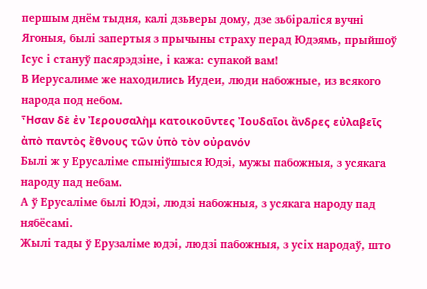першым днём тыдня, калі дзьверы дому, дзе зьбіраліся вучні Ягоныя, былі запертыя з прычыны страху перад Юдэямь, прыйшоў Ісус і стануў пасярэдзіне, і кажа: супакой вам!
В Иерусалиме же находились Иудеи, люди набожные, из всякого народа под небом.
Ἦσαν δὲ ἐν Ἰερουσαλὴμ κατοικοῦντες Ἰουδαῖοι ἄνδρες εὐλαβεῖς ἀπὸ παντὸς ἔθνους τῶν ὑπὸ τὸν οὐρανόν
Былі ж у Ерусаліме спыніўшыся Юдэі, мужы пабожныя, з усякага народу пад небам.
А ў Ерусаліме былі Юдэі, людзі набожныя, з усякага народу пад нябёсамі.
Жылі тады ў Ерузаліме юдэі, людзі пабожныя, з усіх народаў, што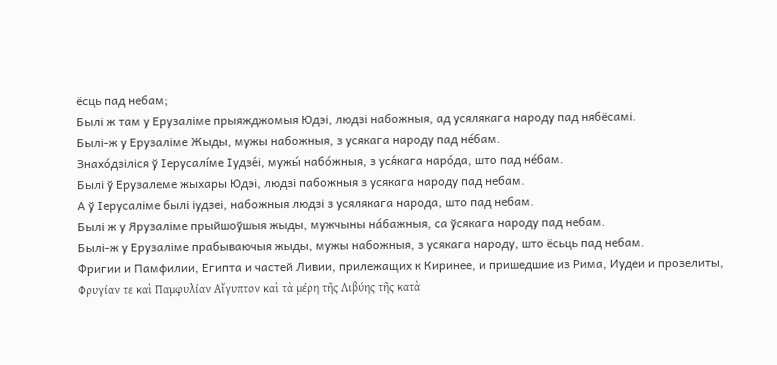ёсць пад небам;
Былі ж там у Ерузаліме прыяжджомыя Юдэі, людзі набожныя, ад усялякага народу пад нябёсамі.
Былі-ж у Ерузаліме Жыды, мужы набожныя, з усякага народу пад не́бам.
Знахо́дзіліся ў Іерусалíме Іудзе́і, мужы́ набо́жныя, з уся́кага наро́да, што пад не́бам.
Былі ў Ерузалеме жыхары Юдэі, людзі пабожныя з усякага народу пад небам.
А ў Іерусаліме былі іудзеі, набожныя людзі з усялякага народа, што пад небам.
Былі ж у Ярузаліме прыйшоўшыя жыды, мужчыны на́бажныя, са ўсякага народу пад небам.
Былі-ж у Ерузаліме прабываючыя жыды, мужы набожныя, з усякага народу, што ёсьць пад небам.
Фригии и Памфилии, Египта и частей Ливии, прилежащих к Киринее, и пришедшие из Рима, Иудеи и прозелиты,
Φρυγίαν τε καὶ Παμφυλίαν Αἴγυπτον καὶ τὰ μέρη τῆς Λιβύης τῆς κατὰ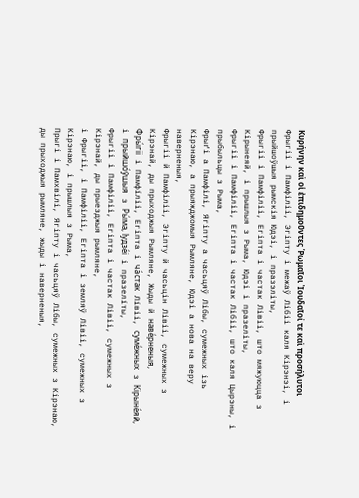Κυρήνην καὶ οἱ ἐπιδημοῦντες Ῥωμαῖοι Ἰουδαῖοί τε καὶ προσήλυτοι
Фрыгіі і Памфіліі, Эгіпту і межаў Лібіі каля Кірэнэі, і прыйшоўшыя рымскія Юдэі, і празэліты,
Фрыгіі і Памфіліі, Егіпта і частак Лівіі, што мяжуюцца з Кірынеяй, і прышлыя з Рыма, Юдэі і празеліты,
Фрыгіі і Памфіліі, Егіпта і частак Лібіі, што каля Цырэны, і прыбыльцы з Рыма,
Фрыґі а Памфілі, Ягіпту а часьцяў Лібы, сумежных ізь Кірэнаю, а прыяжджомыя Рымляне, Юдэі а нова на веру наверненыя,
Фрыгіі й Памфіліі, Эгіпту й часьцін Лівіі, сумежных з Кірэнай, ды прыходжыя Рымляне, Жыды й наве́рненыя,
Фры́гіі і Памфíліі, Егіпта і ча́стак Лíвіі, суме́жных з Кірыне́яй, і прыйшо́ўшыя з Ры́ма, Іудзе́і і празелíты,
Фрыгіі і Памфіліі, Егіпта і частак Лівіі, сумежных з Кірэнай, ды прыезджыя рымляне,
і Фрыгіі, і Памфіліі, Егіпта і земляў Лівіі, сумежных з Кірэнаю, і прышлыя з Рыма,
Прыгі і Памхвілі, Ягіпту і часьцяў Лібы, сумежных з Кірэнаю, ды прыходжыя рымляне, жыды і наверненыя,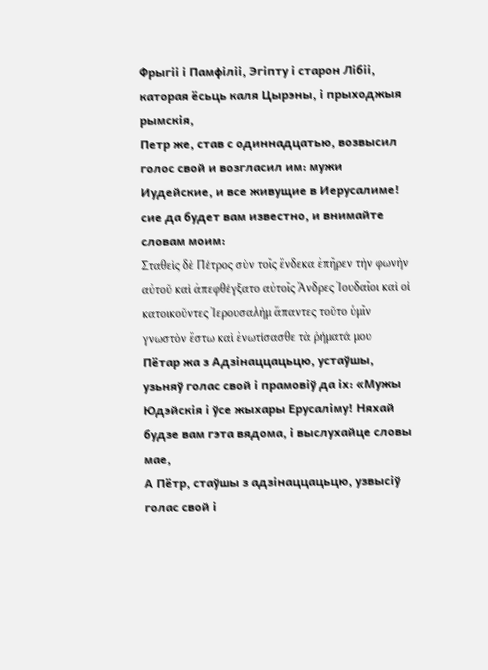Фрыгіі і Памфіліі, Эгіпту і старон Лібіі, каторая ёсьць каля Цырэны, і прыходжыя рымскія,
Петр же, став с одиннадцатью, возвысил голос свой и возгласил им: мужи Иудейские, и все живущие в Иерусалиме! сие да будет вам известно, и внимайте словам моим:
Σταθεὶς δὲ Πέτρος σὺν τοῖς ἕνδεκα ἐπῆρεν τὴν φωνὴν αὐτοῦ καὶ ἀπεφθέγξατο αὐτοῖς Ἄνδρες Ἰουδαῖοι καὶ οἱ κατοικοῦντες Ἰερουσαλὴμ ἅπαντες τοῦτο ὑμῖν γνωστὸν ἔστω καὶ ἐνωτίσασθε τὰ ῥήματά μου
Пётар жа з Адзінаццацьцю, устаўшы, узьняў голас свой і прамовіў да іх: «Мужы Юдэйскія і ўсе жыхары Ерусаліму! Няхай будзе вам гэта вядома, і выслухайце словы мае,
А Пётр, стаўшы з адзінаццацьцю, узвысіў голас свой і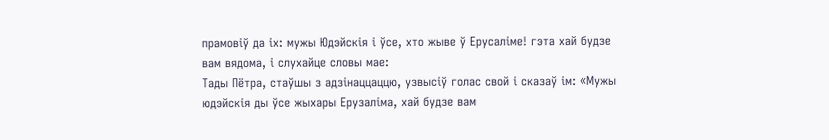прамовіў да іх: мужы Юдэйскія і ўсе, хто жыве ў Ерусаліме! гэта хай будзе вам вядома, і слухайце словы мае:
Тады Пётра, стаўшы з адзінаццаццю, узвысіў голас свой і сказаў ім: «Мужы юдэйскія ды ўсе жыхары Ерузаліма, хай будзе вам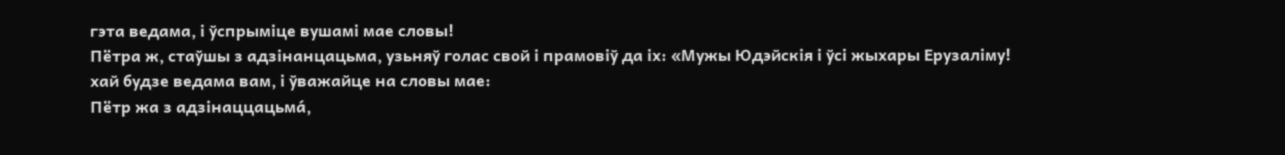гэта ведама, і ўспрыміце вушамі мае словы!
Пётра ж, стаўшы з адзінанцацьма, узьняў голас свой і прамовіў да іх: «Мужы Юдэйскія і ўсі жыхары Ерузаліму! хай будзе ведама вам, і ўважайце на словы мае:
Пётр жа з адзінаццацьма́,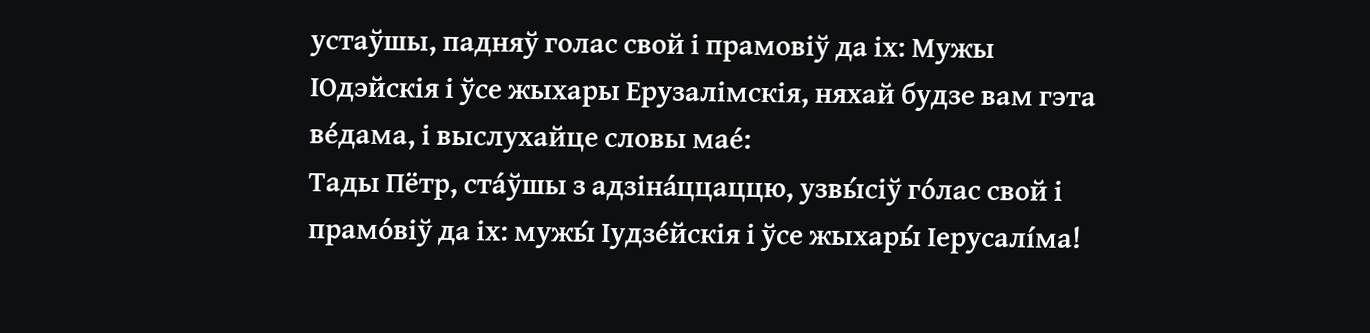устаўшы, падняў голас свой і прамовіў да іх: Мужы ІОдэйскія і ўсе жыхары Ерузалімскія, няхай будзе вам гэта ве́дама, і выслухайце словы мае́:
Тады Пётр, ста́ўшы з адзіна́ццаццю, узвы́сіў го́лас свой і прамо́віў да іх: мужы́ Іудзе́йскія і ўсе жыхары́ Іерусалíма!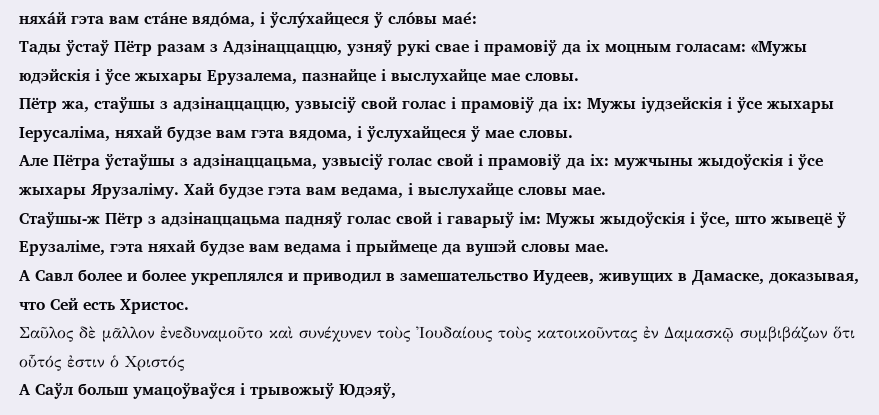няха́й гэта вам ста́не вядо́ма, і ўслу́хайцеся ў сло́вы мае́:
Тады ўстаў Пётр разам з Адзінаццаццю, узняў рукі свае і прамовіў да іх моцным голасам: «Мужы юдэйскія і ўсе жыхары Ерузалема, пазнайце і выслухайце мае словы.
Пётр жа, стаўшы з адзінаццаццю, узвысіў свой голас і прамовіў да іх: Мужы іудзейскія і ўсе жыхары Іерусаліма, няхай будзе вам гэта вядома, і ўслухайцеся ў мае словы.
Але Пётра ўстаўшы з адзінаццацьма, узвысіў голас свой і прамовіў да іх: мужчыны жыдоўскія і ўсе жыхары Ярузаліму. Хай будзе гэта вам ведама, і выслухайце словы мае.
Стаўшы-ж Пётр з адзінаццацьма падняў голас свой і гаварыў ім: Мужы жыдоўскія і ўсе, што жывецё ў Ерузаліме, гэта няхай будзе вам ведама і прыймеце да вушэй словы мае.
А Савл более и более укреплялся и приводил в замешательство Иудеев, живущих в Дамаске, доказывая, что Сей есть Христос.
Σαῦλος δὲ μᾶλλον ἐνεδυναμοῦτο καὶ συνέχυνεν τοὺς Ἰουδαίους τοὺς κατοικοῦντας ἐν Δαμασκῷ συμβιβάζων ὅτι οὗτός ἐστιν ὁ Χριστός
А Саўл больш умацоўваўся і трывожыў Юдэяў,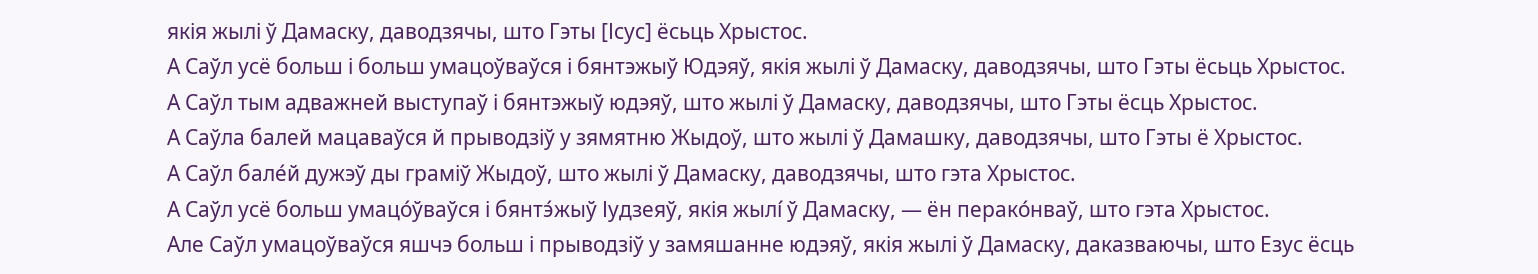якія жылі ў Дамаску, даводзячы, што Гэты [Ісус] ёсьць Хрыстос.
А Саўл усё больш і больш умацоўваўся і бянтэжыў Юдэяў, якія жылі ў Дамаску, даводзячы, што Гэты ёсьць Хрыстос.
А Саўл тым адважней выступаў і бянтэжыў юдэяў, што жылі ў Дамаску, даводзячы, што Гэты ёсць Хрыстос.
А Саўла балей мацаваўся й прыводзіў у зямятню Жыдоў, што жылі ў Дамашку, даводзячы, што Гэты ё Хрыстос.
А Саўл бале́й дужэў ды граміў Жыдоў, што жылі ў Дамаску, даводзячы, што гэта Хрыстос.
А Саўл усё больш умацо́ўваўся і бянтэ́жыў Іудзеяў, якія жылí ў Дамаску, — ён перако́нваў, што гэта Хрыстос.
Але Саўл умацоўваўся яшчэ больш і прыводзіў у замяшанне юдэяў, якія жылі ў Дамаску, даказваючы, што Езус ёсць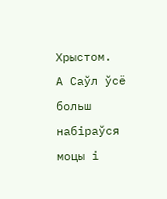Хрыстом.
А Саўл ўсё больш набіраўся моцы і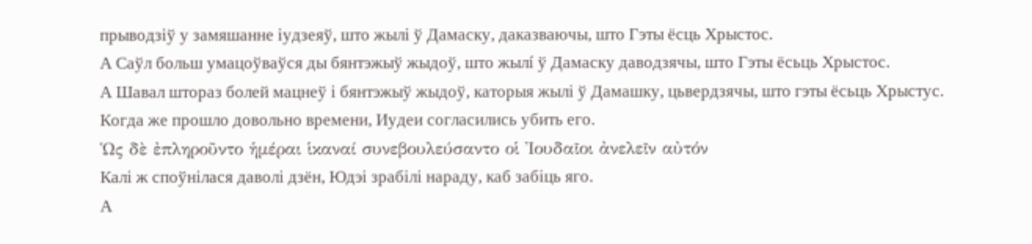прыводзіў у замяшанне іудзеяў, што жылі ў Дамаску, даказваючы, што Гэты ёсць Хрыстос.
А Саўл больш умацоўваўся ды бянтэжыў жыдоў, што жылí ў Дамаску даводзячы, што Гэты ёсьць Хрыстос.
А Шавал штораз болей мацнеў і бянтэжыў жыдоў, каторыя жылі ў Дамашку, цьвердзячы, што гэты ёсьць Хрыстус.
Когда же прошло довольно времени, Иудеи согласились убить его.
Ὡς δὲ ἐπληροῦντο ἡμέραι ἱκαναί συνεβουλεύσαντο οἱ Ἰουδαῖοι ἀνελεῖν αὐτόν
Калі ж споўнілася даволі дзён, Юдэі зрабілі нараду, каб забіць яго.
А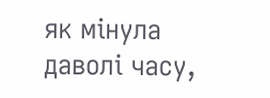як мінула даволі часу,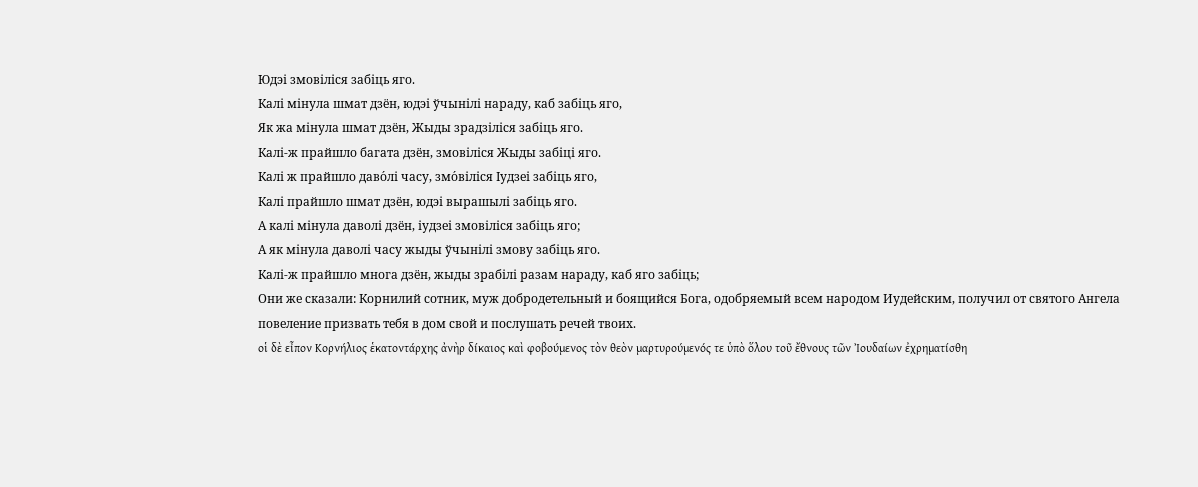Юдэі змовіліся забіць яго.
Калі мінула шмат дзён, юдэі ўчынілі нараду, каб забіць яго,
Як жа мінула шмат дзён, Жыды зрадзіліся забіць яго.
Калі-ж прайшло багата дзён, змовіліся Жыды забіці яго.
Калі ж прайшло даво́лі часу, змо́віліся Іудзеі забіць яго,
Калі прайшло шмат дзён, юдэі вырашылі забіць яго.
А калі мінула даволі дзён, іудзеі змовіліся забіць яго;
А як мінула даволі часу жыды ўчынілі змову забіць яго.
Калі-ж прайшло многа дзён, жыды зрабілі разам нараду, каб яго забіць;
Они же сказали: Корнилий сотник, муж добродетельный и боящийся Бога, одобряемый всем народом Иудейским, получил от святого Ангела повеление призвать тебя в дом свой и послушать речей твоих.
οἱ δὲ εἶπον Κορνήλιος ἑκατοντάρχης ἀνὴρ δίκαιος καὶ φοβούμενος τὸν θεὸν μαρτυρούμενός τε ὑπὸ ὅλου τοῦ ἔθνους τῶν Ἰουδαίων ἐχρηματίσθη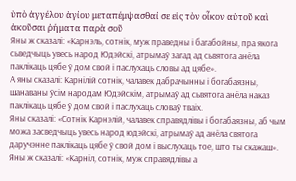ὑπὸ ἀγγέλου ἁγίου μεταπέμψασθαί σε εἰς τὸν οἶκον αὐτοῦ καὶ ἀκοῦσαι ῥήματα παρὰ σοῦ
Яны ж сказалі: «Карнэль, сотнік, муж праведны і багабойны, пра якога сьведчыць увесь народ Юдэйскі, атрымаў загад ад сьвятога анёла паклікаць цябе ў дом свой і паслухаць словы ад цябе».
А яны сказалі: Карнілій сотнік, чалавек дабрачынны і богабаязны, шанаваны ўсім народам Юдэйскім, атрымаў ад сьвятога анёла наказ паклікаць цябе ў дом свой і паслухаць словаў тваіх.
Яны сказалі: «Сотнік Карнэлій, чалавек справядлівы і богабаязны, аб чым можа засведчыць увесь народ юдэйскі, атрымаў ад анёла святога даручэнне паклікаць цябе ў свой дом і выслухаць тое, што ты скажаш».
Яны ж сказалі: «Карніл, сотнік, муж справядлівы а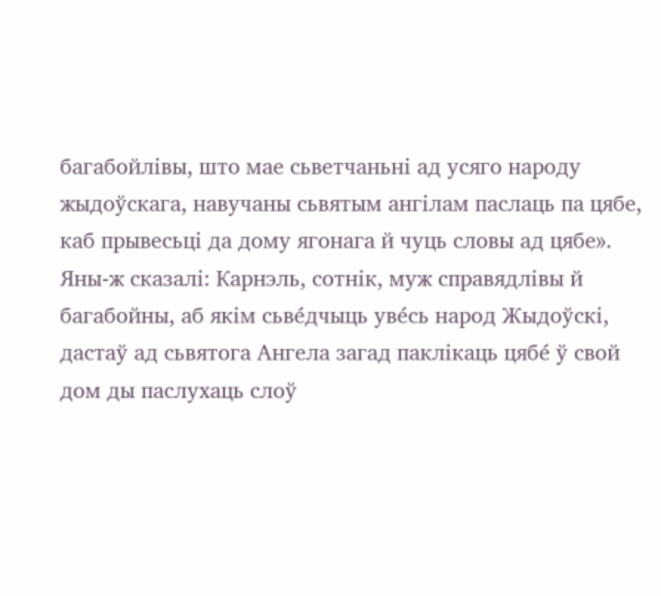багабойлівы, што мае сьветчаньні ад усяго народу жыдоўскага, навучаны сьвятым ангілам паслаць па цябе, каб прывесьці да дому ягонага й чуць словы ад цябе».
Яны-ж сказалі: Карнэль, сотнік, муж справядлівы й багабойны, аб якім сьве́дчыць уве́сь народ Жыдоўскі, дастаў ад сьвятога Ангела загад паклікаць цябе́ ў свой дом ды паслухаць слоў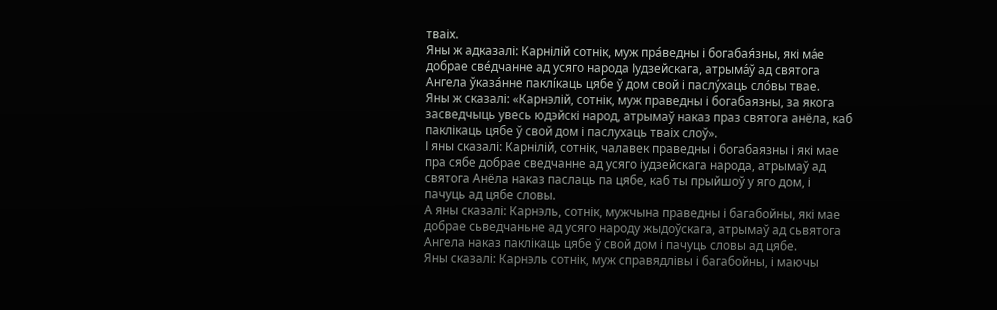тваіх.
Яны ж адказалі: Карнілій сотнік, муж пра́ведны і богабая́зны, які ма́е добрае све́дчанне ад усяго народа Іудзейскага, атрыма́ў ад святога Ангела ўказа́нне паклíкаць цябе ў дом свой і паслу́хаць сло́вы твае.
Яны ж сказалі: «Карнэлій, сотнік, муж праведны і богабаязны, за якога засведчыць увесь юдэйскі народ, атрымаў наказ праз святога анёла, каб паклікаць цябе ў свой дом і паслухаць тваіх слоў».
І яны сказалі: Карнілій, сотнік, чалавек праведны і богабаязны і які мае пра сябе добрае сведчанне ад усяго іудзейскага народа, атрымаў ад святога Анёла наказ паслаць па цябе, каб ты прыйшоў у яго дом, і пачуць ад цябе словы.
А яны сказалі: Карнэль, сотнік, мужчына праведны і багабойны, які мае добрае сьведчаньне ад усяго народу жыдоўскага, атрымаў ад сьвятога Ангела наказ паклікаць цябе ў свой дом і пачуць словы ад цябе.
Яны сказалі: Карнэль сотнік, муж справядлівы і багабойны, і маючы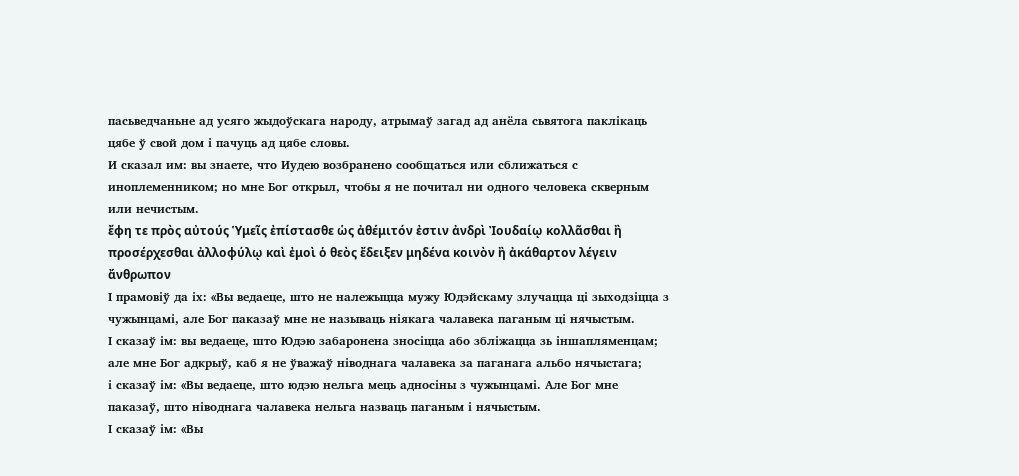пасьведчаньне ад усяго жыдоўскага народу, атрымаў загад ад анёла сьвятога паклікаць цябе ў свой дом і пачуць ад цябе словы.
И сказал им: вы знаете, что Иудею возбранено сообщаться или сближаться с иноплеменником; но мне Бог открыл, чтобы я не почитал ни одного человека скверным или нечистым.
ἔφη τε πρὸς αὐτούς Ὑμεῖς ἐπίστασθε ὡς ἀθέμιτόν ἐστιν ἀνδρὶ Ἰουδαίῳ κολλᾶσθαι ἢ προσέρχεσθαι ἀλλοφύλῳ καὶ ἐμοὶ ὁ θεὸς ἔδειξεν μηδένα κοινὸν ἢ ἀκάθαρτον λέγειν ἄνθρωπον
І прамовіў да іх: «Вы ведаеце, што не належыцца мужу Юдэйскаму злучацца ці зыходзіцца з чужынцамі, але Бог паказаў мне не называць ніякага чалавека паганым ці нячыстым.
І сказаў ім: вы ведаеце, што Юдэю забаронена зносіцца або збліжацца зь іншапляменцам; але мне Бог адкрыў, каб я не ўважаў ніводнага чалавека за паганага альбо нячыстага;
і сказаў ім: «Вы ведаеце, што юдэю нельга мець адносіны з чужынцамі. Але Бог мне паказаў, што ніводнага чалавека нельга назваць паганым і нячыстым.
І сказаў ім: «Вы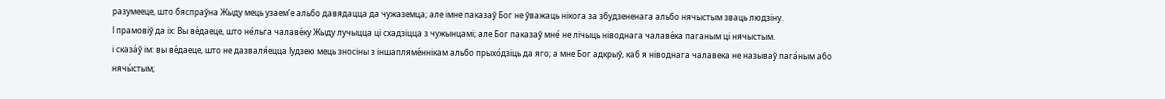разумееце, што бяспраўна Жыду мець узаем’е альбо давядацца да чужаземца; але імне паказаў Бог не ўважаць нікога за збудзененага альбо нячыстым зваць людзіну.
І прамовіў да іх: Вы ве́даеце, што не́льга чалаве́ку Жыду лучыцца ці схадзіцца з чужынцамі; але Бог паказаў мне́ не лічыць ніводнага чалаве́ка паганым ці нячыстым.
і сказа́ў ім: вы ве́даеце, што не дазваля́ецца Іудзею мець зносіны з іншапляме́ннікам альбо прыхо́дзіць да яго; а мне Бог адкрыў, каб я ніводнага чалавека не называў пага́ным або нячы́стым;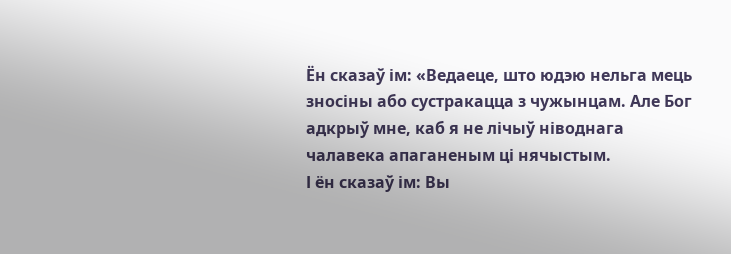Ён сказаў ім: «Ведаеце, што юдэю нельга мець зносіны або сустракацца з чужынцам. Але Бог адкрыў мне, каб я не лічыў ніводнага чалавека апаганеным ці нячыстым.
І ён сказаў ім: Вы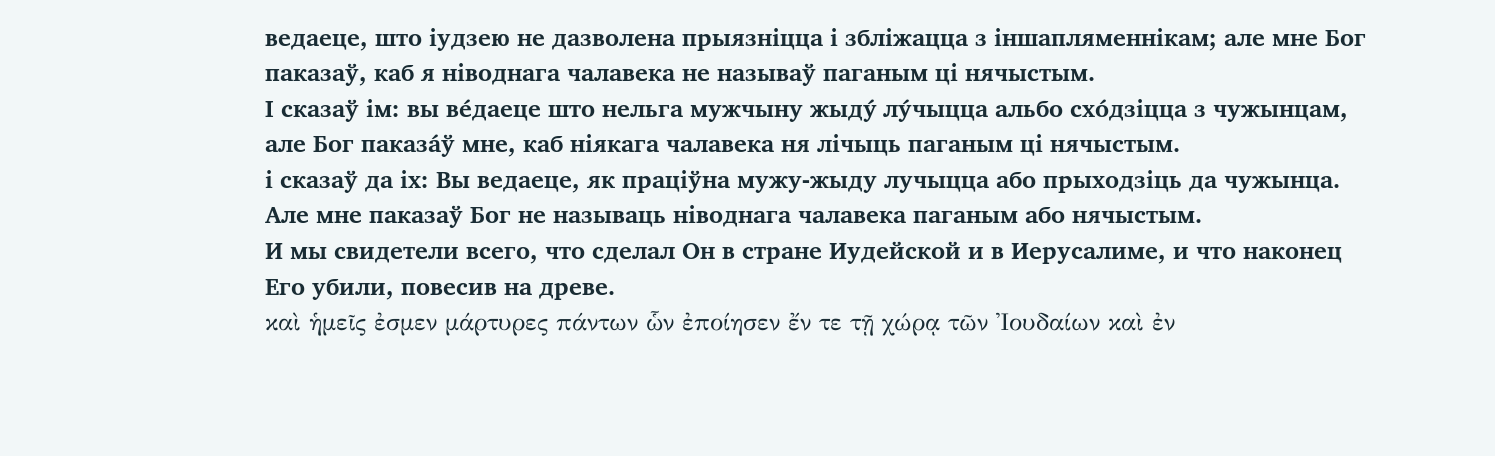ведаеце, што іудзею не дазволена прыязніцца і збліжацца з іншапляменнікам; але мне Бог паказаў, каб я ніводнага чалавека не называў паганым ці нячыстым.
І сказаў ім: вы ве́даеце што нельга мужчыну жыду́ лу́чыцца альбо схо́дзіцца з чужынцам, але Бог паказа́ў мне, каб ніякага чалавека ня лічыць паганым ці нячыстым.
і сказаў да іх: Вы ведаеце, як праціўна мужу-жыду лучыцца або прыходзіць да чужынца. Але мне паказаў Бог не называць ніводнага чалавека паганым або нячыстым.
И мы свидетели всего, что сделал Он в стране Иудейской и в Иерусалиме, и что наконец Его убили, повесив на древе.
καὶ ἡμεῖς ἐσμεν μάρτυρες πάντων ὧν ἐποίησεν ἔν τε τῇ χώρᾳ τῶν Ἰουδαίων καὶ ἐν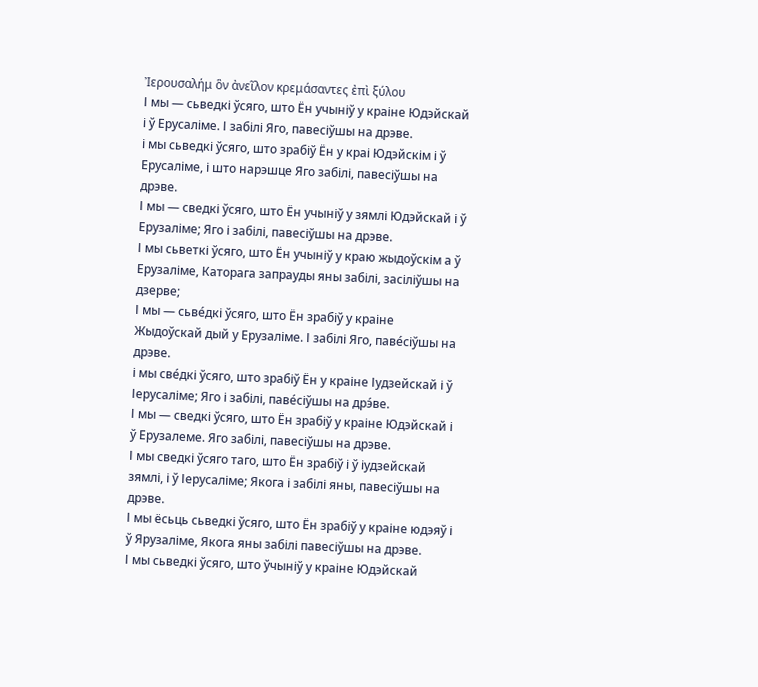Ἰερουσαλήμ ὃν ἀνεῖλον κρεμάσαντες ἐπὶ ξύλου
І мы — сьведкі ўсяго, што Ён учыніў у краіне Юдэйскай і ў Ерусаліме. І забілі Яго, павесіўшы на дрэве.
і мы сьведкі ўсяго, што зрабіў Ён у краі Юдэйскім і ў Ерусаліме, і што нарэшце Яго забілі, павесіўшы на дрэве.
І мы — сведкі ўсяго, што Ён учыніў у зямлі Юдэйскай і ў Ерузаліме; Яго і забілі, павесіўшы на дрэве.
І мы сьветкі ўсяго, што Ён учыніў у краю жыдоўскім а ў Ерузаліме, Каторага запрауды яны забілі, засіліўшы на дзерве;
І мы — сьве́дкі ўсяго, што Ён зрабіў у краіне Жыдоўскай дый у Ерузаліме. І забілі Яго, паве́сіўшы на дрэве.
і мы све́дкі ўсяго, што зрабіў Ён у краіне Іудзейскай і ў Іерусаліме; Яго і забілі, паве́сіўшы на дрэ́ве.
І мы — сведкі ўсяго, што Ён зрабіў у краіне Юдэйскай і ў Ерузалеме. Яго забілі, павесіўшы на дрэве.
І мы сведкі ўсяго таго, што Ён зрабіў і ў іудзейскай зямлі, і ў Іерусаліме; Якога і забілі яны, павесіўшы на дрэве.
І мы ёсьць сьведкі ўсяго, што Ён зрабіў у краіне юдэяў і ў Ярузаліме, Якога яны забілі павесіўшы на дрэве.
І мы сьведкі ўсяго, што ўчыніў у краіне Юдэйскай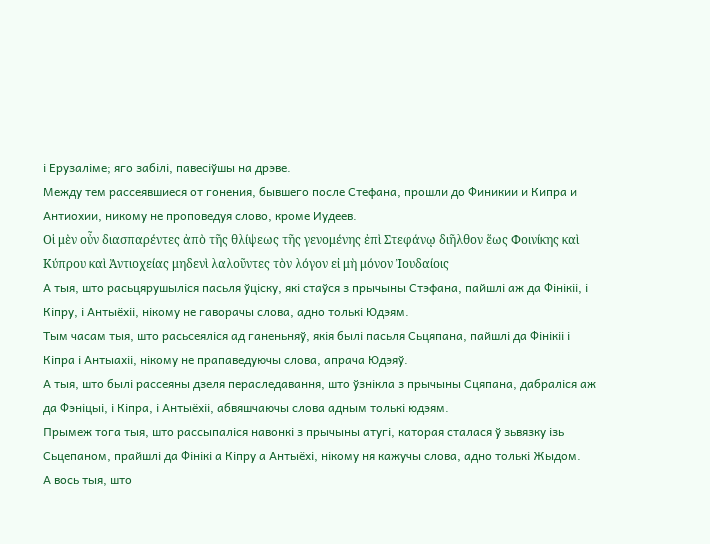і Ерузаліме; яго забілі, павесіўшы на дрэве.
Между тем рассеявшиеся от гонения, бывшего после Стефана, прошли до Финикии и Кипра и Антиохии, никому не проповедуя слово, кроме Иудеев.
Οἱ μὲν οὖν διασπαρέντες ἀπὸ τῆς θλίψεως τῆς γενομένης ἐπὶ Στεφάνῳ διῆλθον ἕως Φοινίκης καὶ Κύπρου καὶ Ἀντιοχείας μηδενὶ λαλοῦντες τὸν λόγον εἰ μὴ μόνον Ἰουδαίοις
А тыя, што расьцярушыліся пасьля ўціску, які стаўся з прычыны Стэфана, пайшлі аж да Фінікіі, і Кіпру, і Антыёхіі, нікому не гаворачы слова, адно толькі Юдэям.
Тым часам тыя, што расьсеяліся ад ганеньняў, якія былі пасьля Сьцяпана, пайшлі да Фінікіі і Кіпра і Антыахіі, нікому не прапаведуючы слова, апрача Юдэяў.
А тыя, што былі рассеяны дзеля пераследавання, што ўзнікла з прычыны Сцяпана, дабраліся аж да Фэніцыі, і Кіпра, і Антыёхіі, абвяшчаючы слова адным толькі юдэям.
Прымеж тога тыя, што рассыпаліся навонкі з прычыны атугі, каторая сталася ў зьвязку ізь Сьцепаном, прайшлі да Фінікі а Кіпру а Антыёхі, нікому ня кажучы слова, адно толькі Жыдом.
А вось тыя, што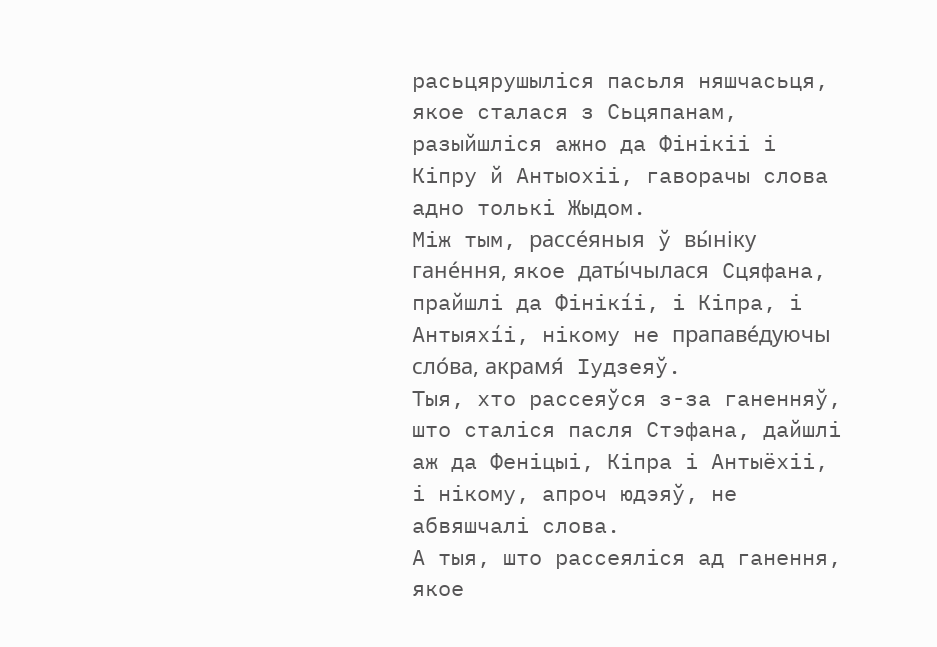расьцярушыліся пасьля няшчасьця, якое сталася з Сьцяпанам, разыйшліся ажно да Фінікіі і Кіпру й Антыохіі, гаворачы слова адно толькі Жыдом.
Між тым, рассе́яныя ў вы́ніку гане́ння, якое даты́чылася Сцяфана, прайшлі да Фінікíі, і Кіпра, і Антыяхíі, нікому не прапаве́дуючы сло́ва, акрамя́ Іудзеяў.
Тыя, хто рассеяўся з-за ганенняў, што сталіся пасля Стэфана, дайшлі аж да Феніцыі, Кіпра і Антыёхіі, і нікому, апроч юдэяў, не абвяшчалі слова.
А тыя, што рассеяліся ад ганення, якое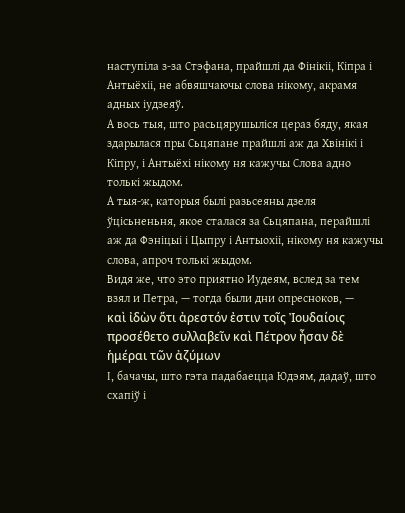наступіла з-за Стэфана, прайшлі да Фінікіі, Кіпра і Антыёхіі, не абвяшчаючы слова нікому, акрамя адных іудзеяў.
А вось тыя, што расьцярушыліся цераз бяду, якая здарылася пры Сьцяпане прайшлі аж да Хвінікі і Кіпру, і Антыёхі нікому ня кажучы Слова адно толькі жыдом.
А тыя-ж, каторыя былі разьсеяны дзеля ўцісьненьня, якое сталася за Сьцяпана, перайшлі аж да Фэніцыі і Цыпру і Антыохіі, нікому ня кажучы слова, апроч толькі жыдом.
Видя же, что это приятно Иудеям, вслед за тем взял и Петра, — тогда были дни опресноков, —
καὶ ἰδὼν ὅτι ἀρεστόν ἐστιν τοῖς Ἰουδαίοις προσέθετο συλλαβεῖν καὶ Πέτρον ἦσαν δὲ ἡμέραι τῶν ἀζύμων
І, бачачы, што гэта падабаецца Юдэям, дадаў, што схапіў і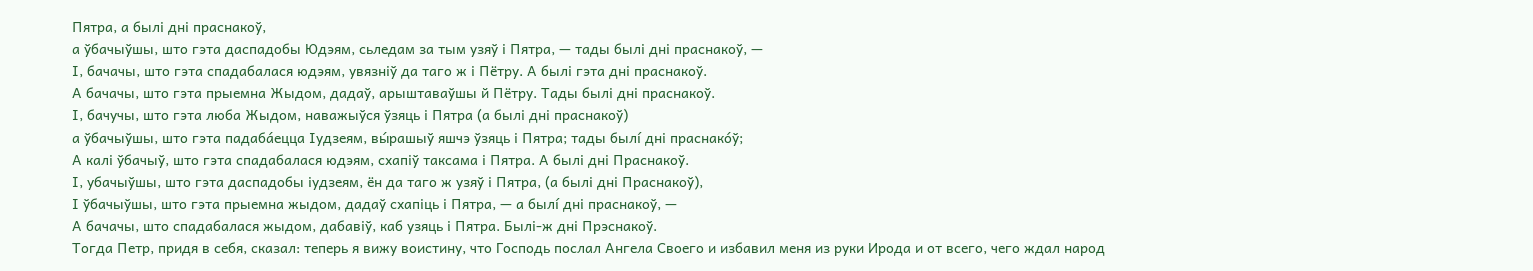Пятра, а былі дні праснакоў,
а ўбачыўшы, што гэта даспадобы Юдэям, сьледам за тым узяў і Пятра, — тады былі дні праснакоў, —
І, бачачы, што гэта спадабалася юдэям, увязніў да таго ж і Пётру. А былі гэта дні праснакоў.
А бачачы, што гэта прыемна Жыдом, дадаў, арыштаваўшы й Пётру. Тады былі дні праснакоў.
І, бачучы, што гэта люба Жыдом, наважыўся ўзяць і Пятра (а былі дні праснакоў)
а ўбачыўшы, што гэта падаба́ецца Іудзеям, вы́рашыў яшчэ ўзяць і Пятра; тады былí дні праснако́ў;
А калі ўбачыў, што гэта спадабалася юдэям, схапіў таксама і Пятра. А былі дні Праснакоў.
І, убачыўшы, што гэта даспадобы іудзеям, ён да таго ж узяў і Пятра, (а былі дні Праснакоў),
І ўбачыўшы, што гэта прыемна жыдом, дадаў схапіць і Пятра, — а былí дні праснакоў, —
А бачачы, што спадабалася жыдом, дабавіў, каб узяць і Пятра. Былі-ж дні Прэснакоў.
Тогда Петр, придя в себя, сказал: теперь я вижу воистину, что Господь послал Ангела Своего и избавил меня из руки Ирода и от всего, чего ждал народ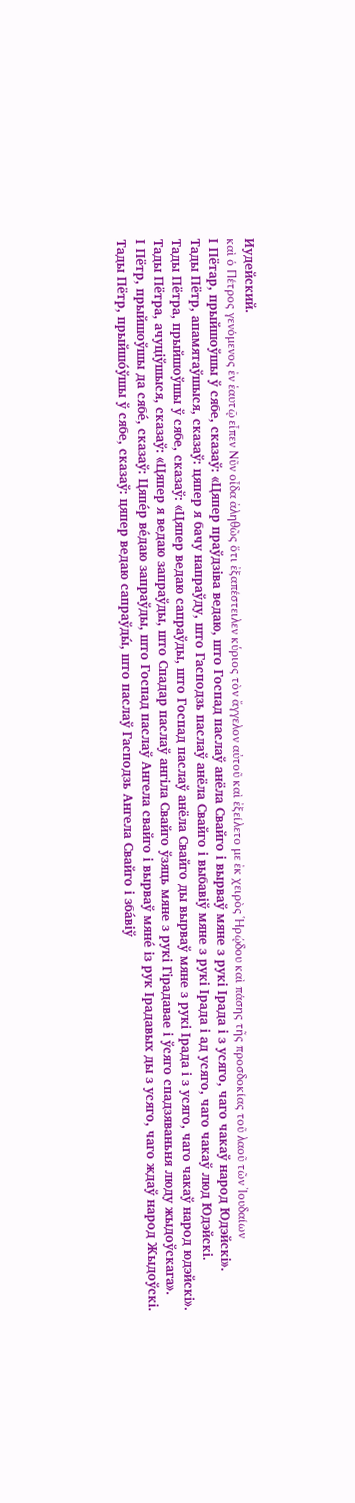Иудейский.
καὶ ὁ Πέτρος γενόμενος ἐν ἑαυτῷ εἶπεν Νῦν οἶδα ἀληθῶς ὅτι ἐξαπέστειλεν κύριος τὸν ἄγγελον αὐτοῦ καὶ ἐξείλετο με ἐκ χειρὸς Ἡρῴδου καὶ πάσης τῆς προσδοκίας τοῦ λαοῦ τῶν Ἰουδαίων
І Пётар, прыйшоўшы ў сябе, сказаў: «Цяпер праўдзіва ведаю, што Госпад паслаў анёла Свайго і вырваў мяне з рукі Ірада і з усяго, чаго чакаў народ Юдэйскі».
Тады Пётр, апамятаўшыся, сказаў: цяпер я бачу напраўду, што Гасподзь паслаў анёла Свайго і выбавіў мяне з рукі Ірада і ад усяго, чаго чакаў люд Юдэйскі.
Тады Пётра, прыйшоўшы ў сябе, сказаў: «Цяпер ведаю сапраўды, што Госпад паслаў анёла Свайго ды вырваў мяне з рукі Ірада і з усяго, чаго чакаў народ юдэйскі».
Тады Пётра, ачуціўшыся, сказаў: «Цяпер я ведаю запраўды, што Спадар паслаў ангіла Свайго ўзяць мяне з рукі Гірадавае і ўсяго спадзяваньня люду жыдоўскага».
І Пётр, прыйшоўшы да сябе́, сказаў: Цяпе́р ве́даю запраўды, што Госпад паслаў Ангела свайго і вырваў мяне́ із рук Ірадавых ды з усяго, чаго ждаў народ Жыдоўскі.
Тады Пётр, прыйшо́ўшы ў сябе, сказаў: цяпер ведаю сапраўды́, што паслаў Гасподзь Ангела Свайго і зба́віў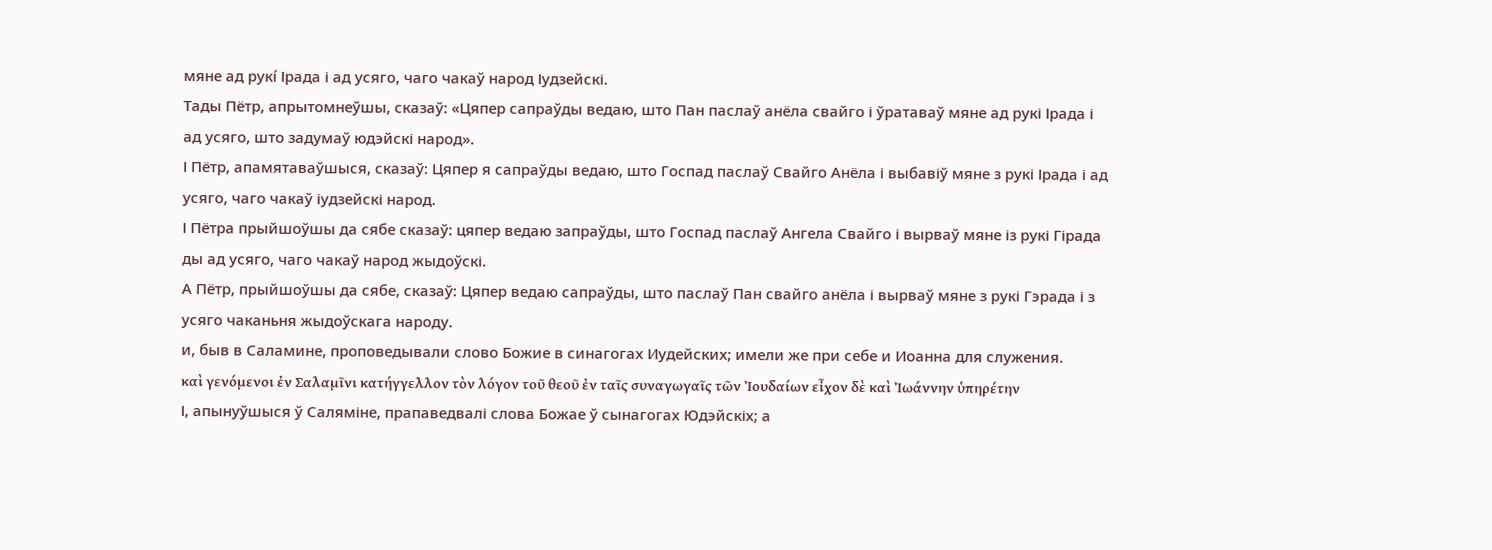мяне ад рукí Ірада і ад усяго, чаго чакаў народ Іудзейскі.
Тады Пётр, апрытомнеўшы, сказаў: «Цяпер сапраўды ведаю, што Пан паслаў анёла свайго і ўратаваў мяне ад рукі Ірада і ад усяго, што задумаў юдэйскі народ».
І Пётр, апамятаваўшыся, сказаў: Цяпер я сапраўды ведаю, што Госпад паслаў Свайго Анёла і выбавіў мяне з рукі Ірада і ад усяго, чаго чакаў іудзейскі народ.
І Пётра прыйшоўшы да сябе сказаў: цяпер ведаю запраўды, што Госпад паслаў Ангела Свайго і вырваў мяне із рукі Гірада ды ад усяго, чаго чакаў народ жыдоўскі.
А Пётр, прыйшоўшы да сябе, сказаў: Цяпер ведаю сапраўды, што паслаў Пан свайго анёла і вырваў мяне з рукі Гэрада і з усяго чаканьня жыдоўскага народу.
и, быв в Саламине, проповедывали слово Божие в синагогах Иудейских; имели же при себе и Иоанна для служения.
καὶ γενόμενοι ἐν Σαλαμῖνι κατήγγελλον τὸν λόγον τοῦ θεοῦ ἐν ταῖς συναγωγαῖς τῶν Ἰουδαίων εἶχον δὲ καὶ Ἰωάννην ὑπηρέτην
І, апынуўшыся ў Саляміне, прапаведвалі слова Божае ў сынагогах Юдэйскіх; а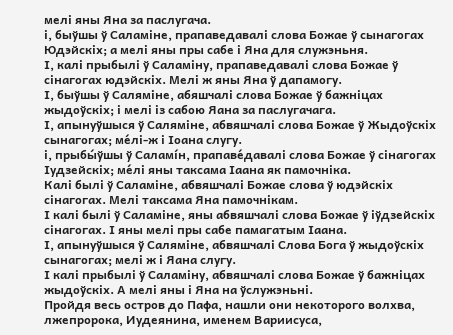мелі яны Яна за паслугача.
і, быўшы ў Саламіне, прапаведавалі слова Божае ў сынагогах Юдэйскіх; а мелі яны пры сабе і Яна для служэньня.
І, калі прыбылі ў Саламіну, прапаведавалі слова Божае ў сінагогах юдэйскіх. Мелі ж яны Яна ў дапамогу.
І, быўшы ў Саляміне, абяшчалі слова Божае ў бажніцах жыдоўскіх; і мелі із сабою Яана за паслугачага.
І, апынуўшыся ў Саляміне, абвяшчалі слова Божае ў Жыдоўскіх сынагогах; ме́лі-ж і Іоана слугу.
і, прыбы́ўшы ў Саламíн, прапаве́давалі слова Божае ў сінагогах Іудзейскіх; ме́лі яны таксама Іаана як памочніка.
Калі былі ў Саламіне, абвяшчалі Божае слова ў юдэйскіх сінагогах. Мелі таксама Яна памочнікам.
І калі былі ў Саламіне, яны абвяшчалі слова Божае ў іўдзейскіх сінагогах. І яны мелі пры сабе памагатым Іаана.
І, апынуўшыся ў Саляміне, абвяшчалі Слова Бога ў жыдоўскіх сынагогах; мелі ж і Яана слугу.
І калі прыбылі ў Саламіну, абвяшчалі слова Божае ў бажніцах жыдоўскіх. А мелі яны і Яна на ўслужэньні.
Пройдя весь остров до Пафа, нашли они некоторого волхва, лжепророка, Иудеянина, именем Вариисуса,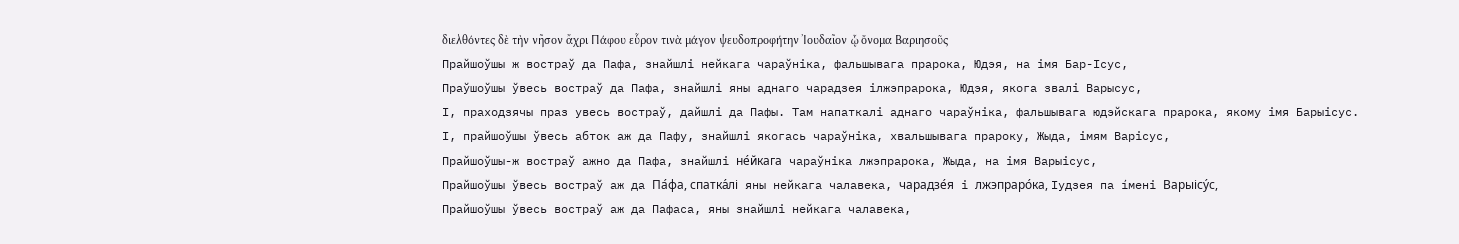διελθόντες δὲ τὴν νῆσον ἄχρι Πάφου εὗρον τινὰ μάγον ψευδοπροφήτην Ἰουδαῖον ᾧ ὄνομα Βαριησοῦς
Прайшоўшы ж востраў да Пафа, знайшлі нейкага чараўніка, фальшывага прарока, Юдэя, на імя Бар-Ісус,
Праўшоўшы ўвесь востраў да Пафа, знайшлі яны аднаго чарадзея ілжэпрарока, Юдэя, якога звалі Варысус,
І, праходзячы праз увесь востраў, дайшлі да Пафы. Там напаткалі аднаго чараўніка, фальшывага юдэйскага прарока, якому імя Барыісус.
І, прайшоўшы ўвесь абток аж да Пафу, знайшлі якогась чараўніка, хвальшывага прароку, Жыда, імям Варісус,
Прайшоўшы-ж востраў ажно да Пафа, знайшлі не́йкага чараўніка лжэпрарока, Жыда, на імя Варыісус,
Прайшоўшы ўвесь востраў аж да Па́фа, спатка́лі яны нейкага чалавека, чарадзе́я і лжэпраро́ка, Іудзея па íмені Варыісу́с,
Прайшоўшы ўвесь востраў аж да Пафаса, яны знайшлі нейкага чалавека,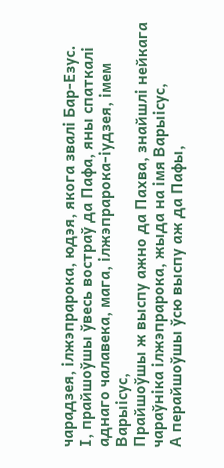чарадзея, ілжэпрарока, юдэя, якога звалі Бар-Езус.
І, прайшоўшы ўвесь востраў да Пафа, яны спаткалі аднаго чалавека, мага, ілжэпрарока-іудзея, імем Варыісус,
Прайшоўшы ж выспу ажно да Пахва, знайшлі нейкага чараўніка ілжэпрарока, жыда на імя Варыісус,
А перайшоўшы ўсю выспу аж да Пафы,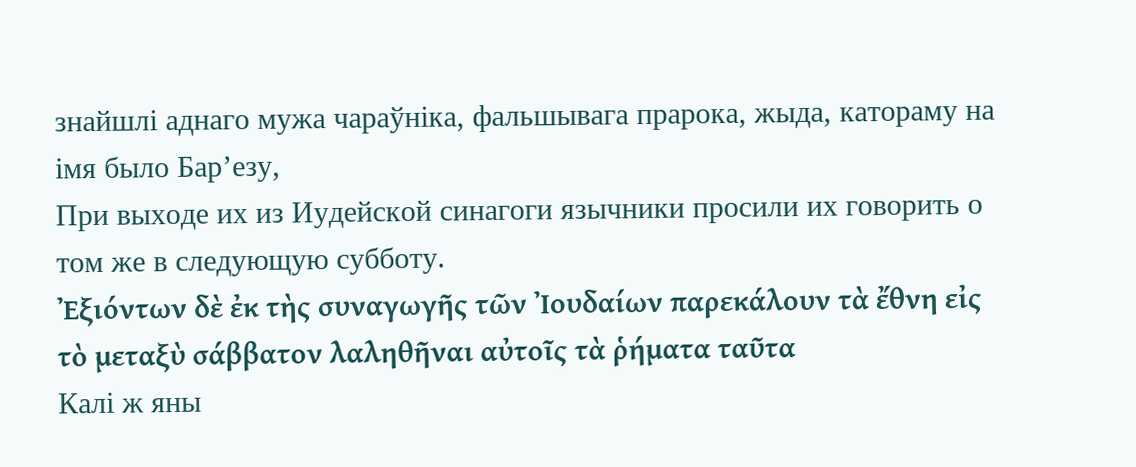знайшлі аднаго мужа чараўніка, фальшывага прарока, жыда, катораму на імя было Бар’езу,
При выходе их из Иудейской синагоги язычники просили их говорить о том же в следующую субботу.
Ἐξιόντων δὲ ἐκ τὴς συναγωγῆς τῶν Ἰουδαίων παρεκάλουν τὰ ἔθνη εἰς τὸ μεταξὺ σάββατον λαληθῆναι αὐτοῖς τὰ ῥήματα ταῦτα
Калі ж яны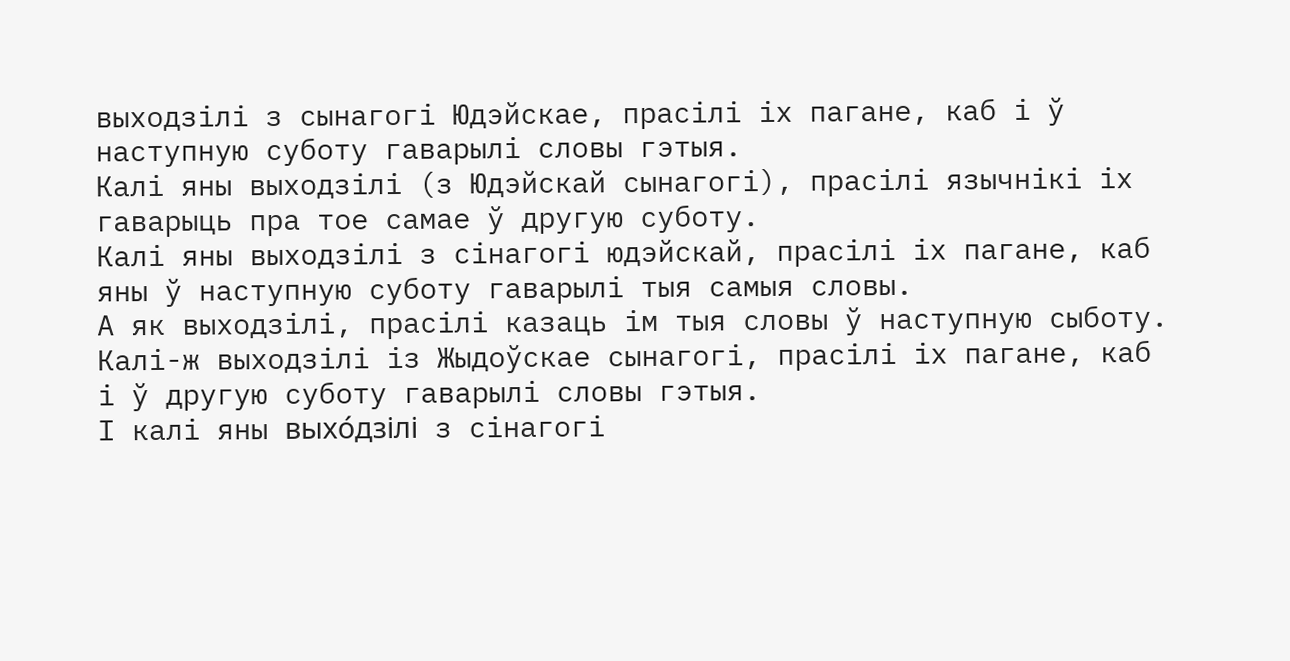выходзілі з сынагогі Юдэйскае, прасілі іх пагане, каб і ў наступную суботу гаварылі словы гэтыя.
Калі яны выходзілі (з Юдэйскай сынагогі), прасілі язычнікі іх гаварыць пра тое самае ў другую суботу.
Калі яны выходзілі з сінагогі юдэйскай, прасілі іх пагане, каб яны ў наступную суботу гаварылі тыя самыя словы.
А як выходзілі, прасілі казаць ім тыя словы ў наступную сыботу.
Калі-ж выходзілі із Жыдоўскае сынагогі, прасілі іх пагане, каб і ў другую суботу гаварылі словы гэтыя.
І калі яны выхо́дзілі з сінагогі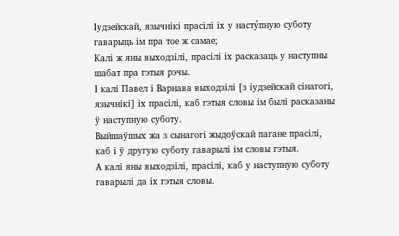Іудзейскай, язычнікі прасілі іх у насту́пную суботу гаварыць ім пра тое ж самае;
Калі ж яны выходзілі, прасілі іх расказаць у наступны шабат пра гэтыя рэчы.
І калі Павел і Варнава выходзілі [з іудзейскай сінагогі, язычнікі] іх прасілі, каб гэтыя словы ім былі расказаны ў наступную суботу.
Выйшаўшых жа з сынагогі жыдоўскай пагане прасілі, каб і ў другую суботу гаварылі ім словы гэтыя.
А калі яны выходзілі, прасілі, каб у наступную суботу гаварылі да іх гэтыя словы.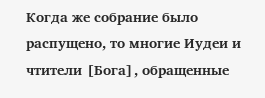Когда же собрание было распущено, то многие Иудеи и чтители [Бога], обращенные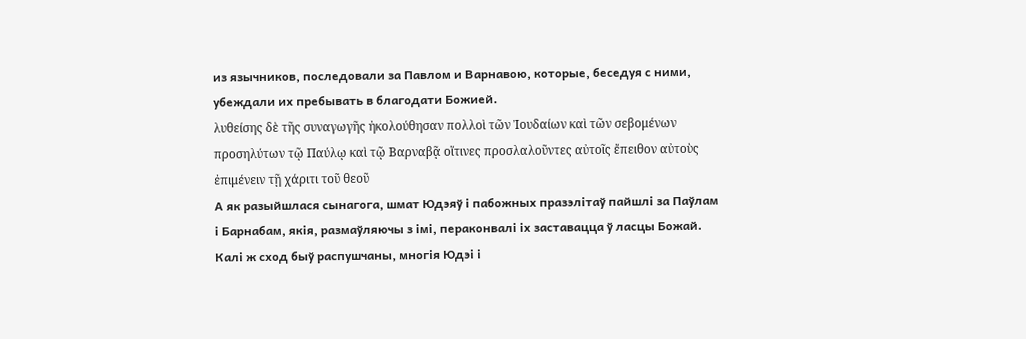из язычников, последовали за Павлом и Варнавою, которые, беседуя с ними, убеждали их пребывать в благодати Божией.
λυθείσης δὲ τῆς συναγωγῆς ἠκολούθησαν πολλοὶ τῶν Ἰουδαίων καὶ τῶν σεβομένων προσηλύτων τῷ Παύλῳ καὶ τῷ Βαρναβᾷ οἵτινες προσλαλοῦντες αὐτοῖς ἔπειθον αὐτοὺς ἐπιμένειν τῇ χάριτι τοῦ θεοῦ
А як разыйшлася сынагога, шмат Юдэяў і пабожных празэлітаў пайшлі за Паўлам і Барнабам, якія, размаўляючы з імі, пераконвалі іх заставацца ў ласцы Божай.
Калі ж сход быў распушчаны, многія Юдэі і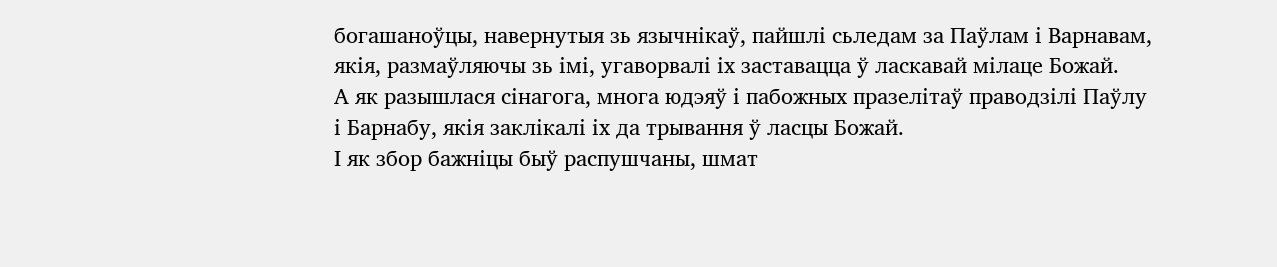богашаноўцы, навернутыя зь язычнікаў, пайшлі сьледам за Паўлам і Варнавам, якія, размаўляючы зь імі, угаворвалі іх заставацца ў ласкавай мілаце Божай.
А як разышлася сінагога, многа юдэяў і пабожных празелітаў праводзілі Паўлу і Барнабу, якія заклікалі іх да трывання ў ласцы Божай.
І як збор бажніцы быў распушчаны, шмат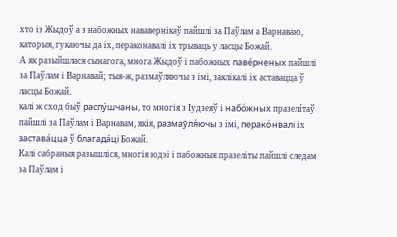хто із Жыдоў а з набожных нававернікаў пайшлі за Паўлам а Варнаваю, каторыя, гукаючы да іх, пераконавалі іх трываць у ласцы Божай.
А як разыйшлася сынагога, многа Жыдоў і пабожных паве́рненых пайшлі за Паўлам і Варнавай; тыя-ж, размаўляючы з імі, заклікалі іх аставацца ў ласцы Божай.
калі ж сход быў распу́шчаны, то многія з Іудзеяў і набо́жных празелíтаў пайшлі за Паўлам і Варнавам, якія, размаўля́ючы з імі, перако́нвалі іх застава́цца ў благада́ці Божай.
Калі сабраныя разышліся, многія юдэі і пабожныя празеліты пайшлі следам за Паўлам і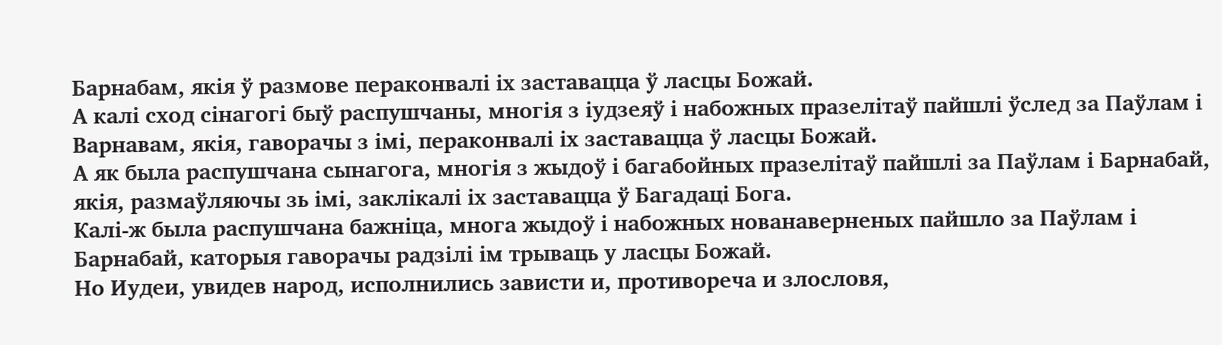Барнабам, якія ў размове пераконвалі іх заставацца ў ласцы Божай.
А калі сход сінагогі быў распушчаны, многія з іудзеяў і набожных празелітаў пайшлі ўслед за Паўлам і Варнавам, якія, гаворачы з імі, пераконвалі іх заставацца ў ласцы Божай.
А як была распушчана сынагога, многія з жыдоў і багабойных празелітаў пайшлі за Паўлам і Барнабай, якія, размаўляючы зь імі, заклікалі іх заставацца ў Багадаці Бога.
Калі-ж была распушчана бажніца, многа жыдоў і набожных нованаверненых пайшло за Паўлам і Барнабай, каторыя гаворачы радзілі ім трываць у ласцы Божай.
Но Иудеи, увидев народ, исполнились зависти и, противореча и злословя,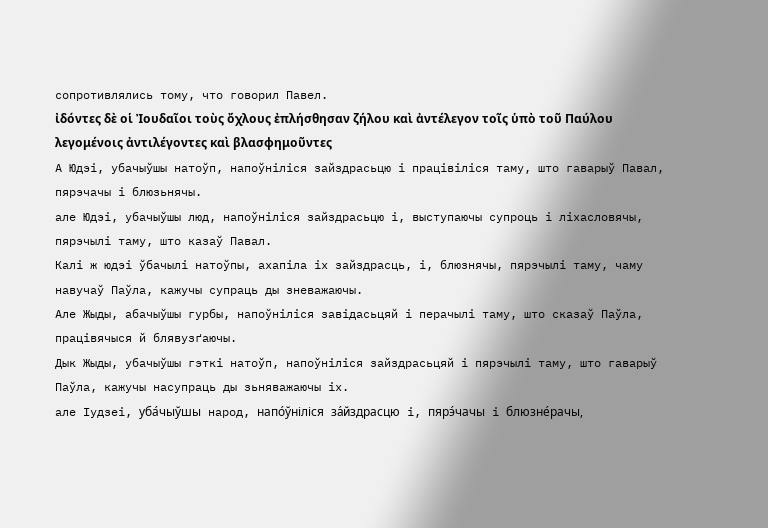сопротивлялись тому, что говорил Павел.
ἰδόντες δὲ οἱ Ἰουδαῖοι τοὺς ὄχλους ἐπλήσθησαν ζήλου καὶ ἀντέλεγον τοῖς ὑπὸ τοῦ Παύλου λεγομένοις ἀντιλέγοντες καὶ βλασφημοῦντες
А Юдэі, убачыўшы натоўп, напоўніліся зайздрасьцю і працівіліся таму, што гаварыў Павал, пярэчачы і блюзьнячы.
але Юдэі, убачыўшы люд, напоўніліся зайздрасьцю і, выступаючы супроць і ліхасловячы, пярэчылі таму, што казаў Павал.
Калі ж юдэі ўбачылі натоўпы, ахапіла іх зайздрасць, і, блюзнячы, пярэчылі таму, чаму навучаў Паўла, кажучы супраць ды зневажаючы.
Але Жыды, абачыўшы гурбы, напоўніліся завідасьцяй і перачылі таму, што сказаў Паўла, працівячыся й блявузґаючы.
Дык Жыды, убачыўшы гэткі натоўп, напоўніліся зайздрасьцяй і пярэчылі таму, што гаварыў Паўла, кажучы насупраць ды зьняважаючы іх.
але Іудзеі, уба́чыўшы народ, напо́ўніліся за́йздрасцю і, пярэ́чачы і блюзне́рачы,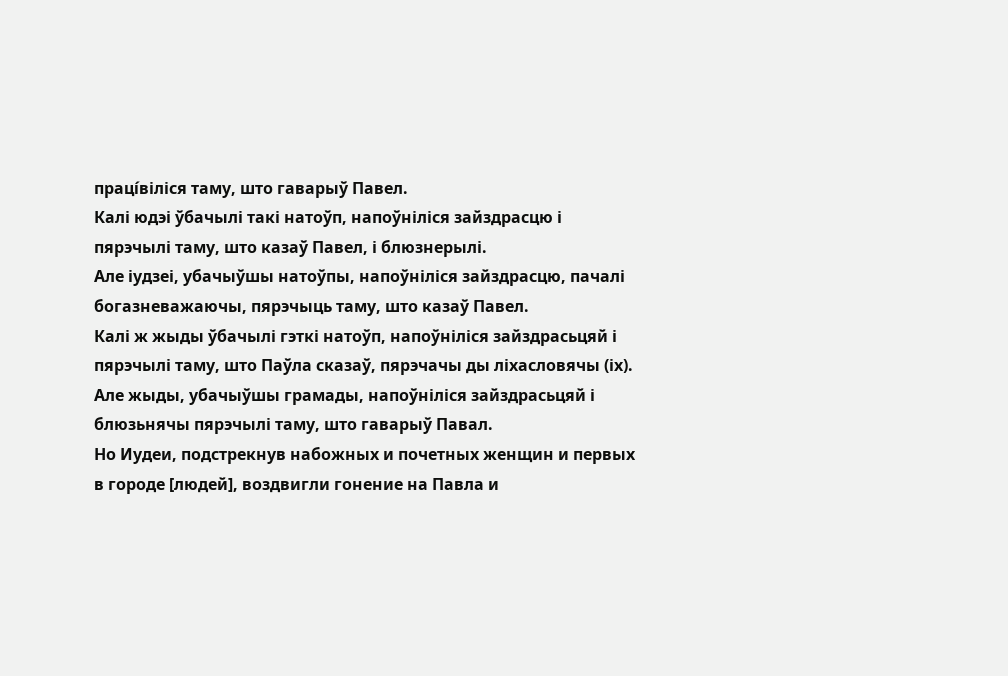працíвіліся таму, што гаварыў Павел.
Калі юдэі ўбачылі такі натоўп, напоўніліся зайздрасцю і пярэчылі таму, што казаў Павел, і блюзнерылі.
Але іудзеі, убачыўшы натоўпы, напоўніліся зайздрасцю, пачалі богазневажаючы, пярэчыць таму, што казаў Павел.
Калі ж жыды ўбачылі гэткі натоўп, напоўніліся зайздрасьцяй і пярэчылі таму, што Паўла сказаў, пярэчачы ды ліхасловячы (іх).
Але жыды, убачыўшы грамады, напоўніліся зайздрасьцяй і блюзьнячы пярэчылі таму, што гаварыў Павал.
Но Иудеи, подстрекнув набожных и почетных женщин и первых в городе [людей], воздвигли гонение на Павла и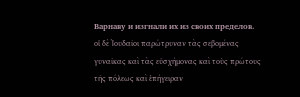Варнаву и изгнали их из своих пределов.
οἱ δὲ Ἰουδαῖοι παρώτρυναν τὰς σεβομένας γυναῖκας καὶ τὰς εὐσχήμονας καὶ τοὺς πρώτους τῆς πόλεως καὶ ἐπήγειραν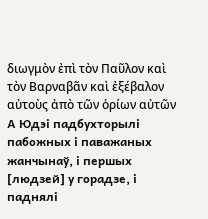διωγμὸν ἐπὶ τὸν Παῦλον καὶ τὸν Βαρναβᾶν καὶ ἐξέβαλον αὐτοὺς ἀπὸ τῶν ὁρίων αὐτῶν
А Юдэі падбухторылі пабожных і паважаных жанчынаў, і першых [людзей] у горадзе, і паднялі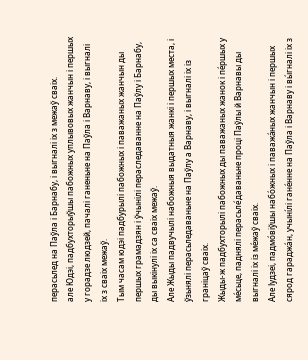перасьлед на Паўла і Барнабу, і выгналі іх з межаў сваіх.
але Юдэі, падбухторыўшы пабожных уплывовых жанчын і першых у горадзе людзей, пачалі ганеньне на Паўла і Варнаву, і выгналі іх з сваіх межаў.
Тым часам юдэі падбурылі пабожных і паважаных жанчын ды першых грамадзян і ўчынілі пераследаванне на Паўлу і Барнабу, ды выкінулі іх са сваіх межаў.
Але Жыды падвучылі набожныя выдатныя жанкі і першых места, і ўзьнялі перасьледаваньне на Паўлу а Варнаву, і выгналі іх із граніцаў сваіх.
Жыды-ж падбухторылі пабожных ды паважаных жанок і пе́ршых у ме́сьце, паднялі перасьле́даваньне проці Паўлы й Варнавы ды выгналі іх із ме́жаў сваіх.
Але Іудзеі, падмо́віўшы набо́жных і паважа́ных жанчын і першых сярод гараджа́н, учынíлі гане́нне на Паўла і Варнаву і вы́гналі іх з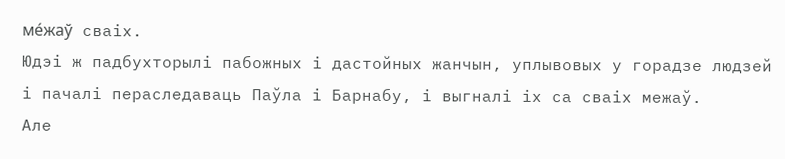ме́жаў сваіх.
Юдэі ж падбухторылі пабожных і дастойных жанчын, уплывовых у горадзе людзей і пачалі пераследаваць Паўла і Барнабу, і выгналі іх са сваіх межаў.
Але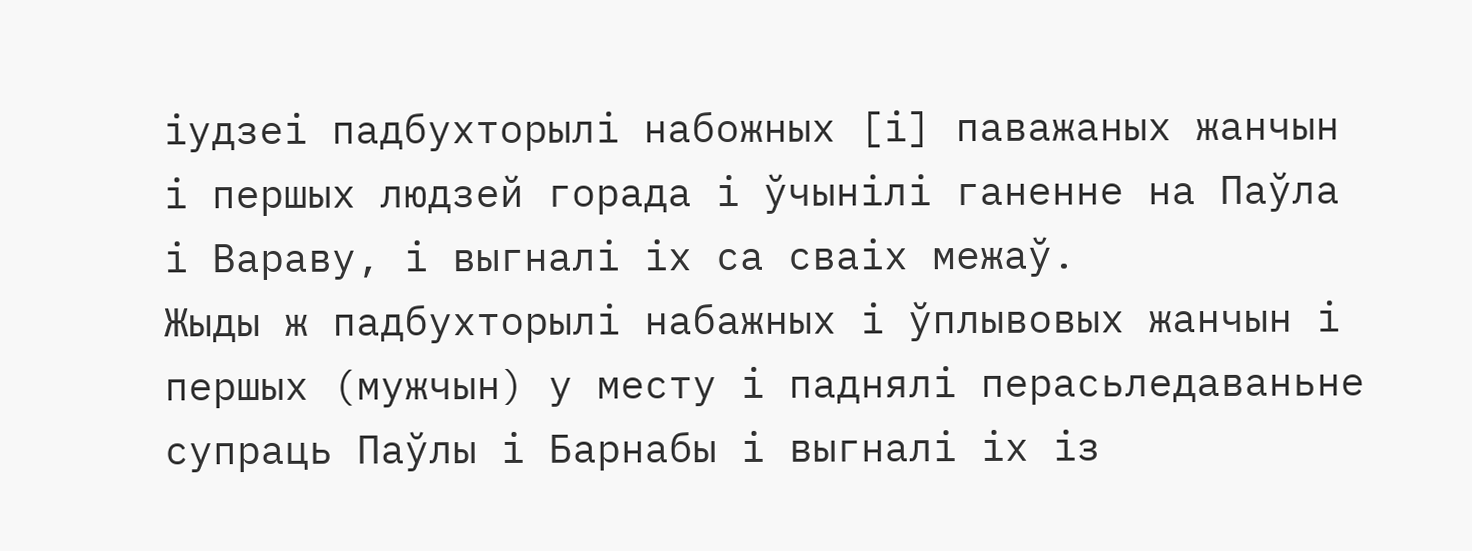іудзеі падбухторылі набожных [і] паважаных жанчын і першых людзей горада і ўчынілі ганенне на Паўла і Вараву, і выгналі іх са сваіх межаў.
Жыды ж падбухторылі набажных і ўплывовых жанчын і першых (мужчын) у месту і паднялі перасьледаваньне супраць Паўлы і Барнабы і выгналі іх із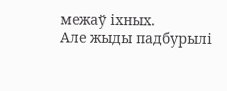межаў іхных.
Але жыды падбурылі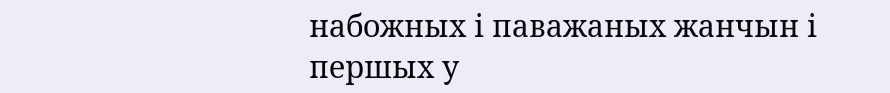набожных і паважаных жанчын і першых у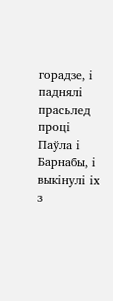горадзе, і паднялі прасьлед проці Паўла і Барнабы, і выкінулі іх з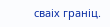сваіх граніц.